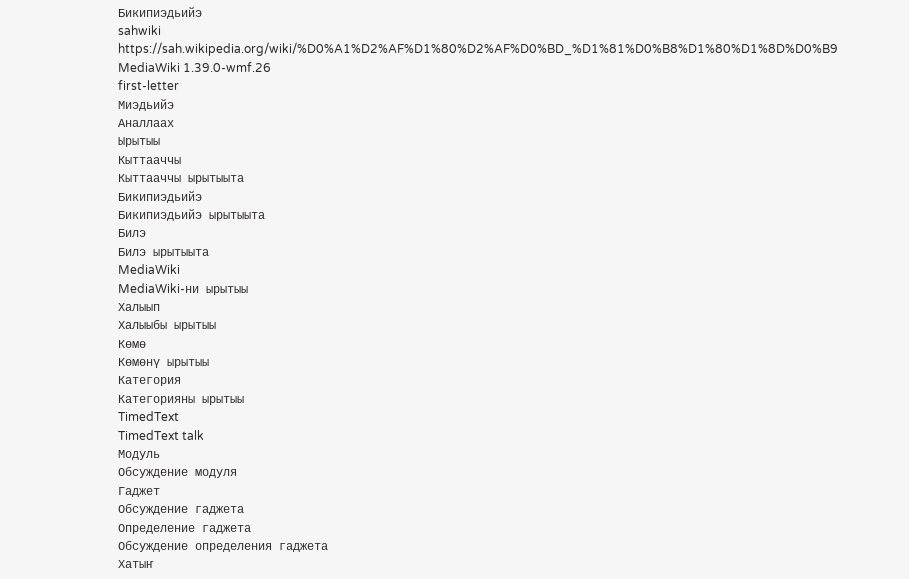Бикипиэдьийэ
sahwiki
https://sah.wikipedia.org/wiki/%D0%A1%D2%AF%D1%80%D2%AF%D0%BD_%D1%81%D0%B8%D1%80%D1%8D%D0%B9
MediaWiki 1.39.0-wmf.26
first-letter
Миэдьийэ
Аналлаах
Ырытыы
Кыттааччы
Кыттааччы ырытыыта
Бикипиэдьийэ
Бикипиэдьийэ ырытыыта
Билэ
Билэ ырытыыта
MediaWiki
MediaWiki-ни ырытыы
Халыып
Халыыбы ырытыы
Көмө
Көмөнү ырытыы
Категория
Категорияны ырытыы
TimedText
TimedText talk
Модуль
Обсуждение модуля
Гаджет
Обсуждение гаджета
Определение гаджета
Обсуждение определения гаджета
Хатыҥ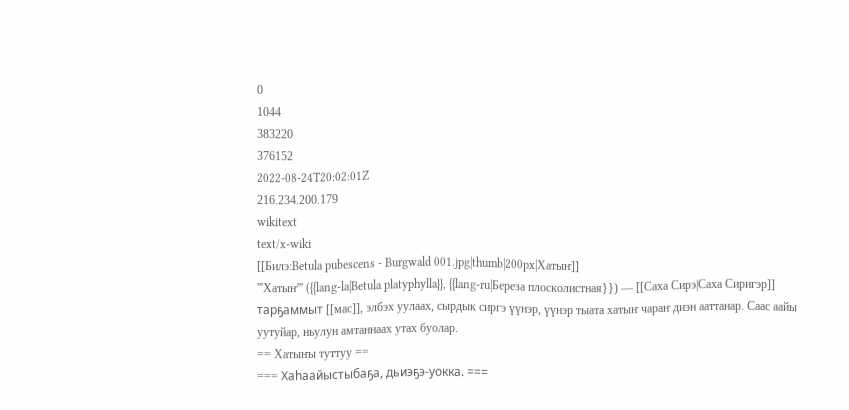0
1044
383220
376152
2022-08-24T20:02:01Z
216.234.200.179
wikitext
text/x-wiki
[[Билэ:Betula pubescens - Burgwald 001.jpg|thumb|200px|Хатыҥ]]
'''Хатыҥ''' ({{lang-la|Betula platyphylla}}, {{lang-ru|Береза плосколистная}}) — [[Саха Сирэ|Саха Сиригэр]] тарҕаммыт [[мас]], элбэх уулаах, сырдык сиргэ үүнэр, үүнэр тыата хатыҥ чараҥ диэн ааттанар. Саас аайы уутуйар, ньулун амтаннаах утах буолар.
== Хатыҥы туттуу ==
=== Хаһаайыстыбаҕа, дьиэҕэ-уокка. ===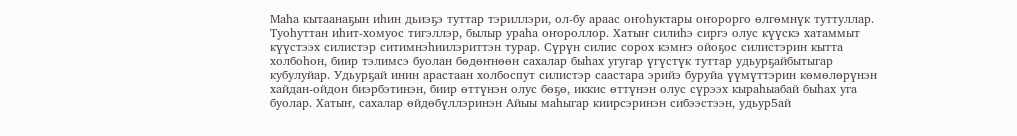Маһа кытаанаҕын иһин дьиэҕэ туттар тэриллэри, ол-бу араас оҥоһуктары оҥорорго өлгөмнүк туттуллар. Туоһуттан иһит-хомуос тигэллэр, былыр ураһа оҥороллор. Хатыҥ силиһэ сиргэ олус күүскэ хатаммыт күүстээх силистэр ситимнэһиилэриттэн турар. Сүрүн силис сорох кэмҥэ ойоҕос силистэрин кытта холбоһон, биир тэлимсэ буолан бөдөҥнөөн сахалар быһах угугар үгүстүк туттар удьурҕайбытыгар кубулуйар. Удьурҕай инин арастаан холбоспут силистэр саастара эрийэ буруйа үүмүттэрин көмөлөрүнэн хайдан-ойдон биэрбэтинэн, биир өттүнэн олус бөҕө, иккис өттүнэн олус сүрээх кыраһыабай быһах уга буолар. Хатыҥ, сахалар өйдөбүллэринэн Айыы маһыгар киирсэринэн сибээстээн, удьур5ай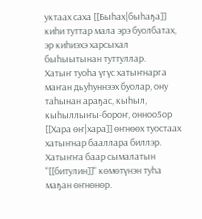уктаах саха [[Быһах|быһаҕа]] киһи туттар мала эрэ буолбатах, эр киһиэхэ харсыхал быһыытынан туттуллар.
Хатыҥ туоһа үгүс хатыҥнарга маҥан дьуһуннээх буолар, ону таһынан араҕас, кыһыл, кыһыллыҥы-бороҥ, онноо5ор [[Хара өҥ|хара]] өҥнөөх туостаах хатыҥнар бааллара биллэр. Хатыҥҥа баар сымалатын "[[битулин]]" көмөтүнэн туһа маҕан өҥнөнөр.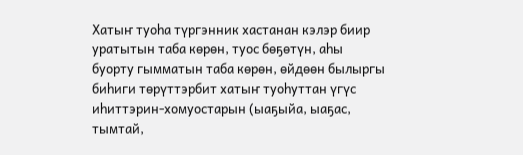Хатыҥ туоһа түргэнник хастанан кэлэр биир уратытын таба көрөн, туос бөҕөтүн, аһы буорту гымматын таба көрөн, өйдөөн былыргы биһиги төрүттэрбит хатыҥ туоһуттан үгүс иһиттэрин-хомуостарын (ыаҕыйа, ыаҕас, тымтай,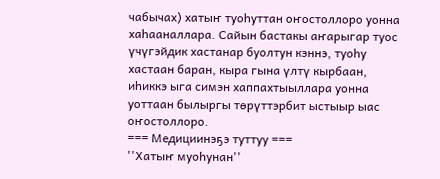чабычах) хатыҥ туоһуттан оҥостоллоро уонна хаһааналлара. Сайын бастакы аҥарыгар туос үчүгэйдик хастанар буолтун кэннэ, туоһу хастаан баран, кыра гына үлтү кырбаан, иһиккэ ыга симэн хаппахтыыллара уонна уоттаан былыргы төрүттэрбит ыстыыр ыас оҥостоллоро.
=== Медициинэҕэ туттуу ===
''Хатыҥ муоhунан''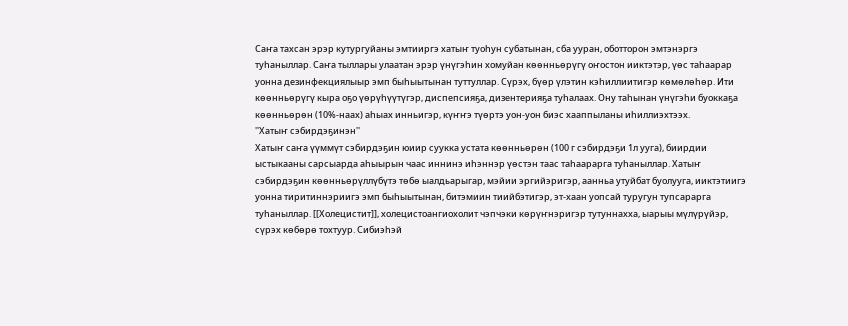Саҥа тахсан эрэр кутургуйаны эмтииргэ хатыҥ туоһун субатынан, сба ууран, оботторон эмтэнэргэ туһаныллар. Саҥа тыллары улаатан эрэр үнүгэһин хомуйан көөнньөрүгү оҥостон ииктэтэр, үөс таһаарар уонна дезинфекциялыыр эмп быһыытынан туттуллар. Сүрэх, бүөр үлэтин кэһиллиитигэр көмөлөһөр. Ити көөнньөрүгү кыра оҕо үөрүһүүтүгэр, диспепсияҕа, дизентерияҕа туһалаах. Ону таһынан үнүгэһи буоккаҕа көөнньөрөн (10%-наах) аһыах инньигэр, күҥҥэ түөртэ уон-уон биэс хааппыланы иһиллиэхтээх.
''Хатыҥ сэбирдэҕинэн''
Хатыҥ саҥа үүммүт сэбирдэҕин юиир суукка устата көөнньөрөн (100 г сэбирдэҕи 1л ууга), биирдии ыстыкааны сарсыарда аһыырын чаас иннинэ иһэннэр үөстэн таас таһаарарга туһаныллар. Хатыҥ сэбирдэҕин көөнньөрүллүбүтэ төбө ыалдьарыгар, мэйии эргийэригэр, аанньа утуйбат буолууга, ииктэтиигэ уонна тиритиннэриигэ эмп быһыытынан, битэмиин тиийбэтигэр, эт-хаан уопсай туругун тупсарарга туһаныллар. [[Холецистит]], холецистоангиохолит чэпчэки көрүҥнэригэр тутуннахха, ыарыы мүлүрүйэр, сүрэх көбөрө тохтуур. Сибиэһэй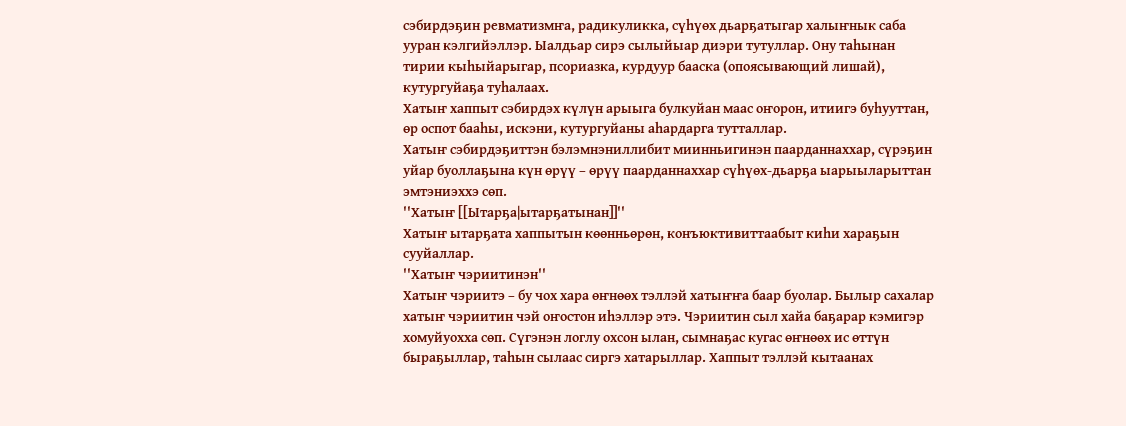сэбирдэҕин ревматизмҥа, радикуликка, сүһүөх дьарҕатыгар халыҥнык саба ууран кэлгийэллэр. Ыалдьар сирэ сылыйыар диэри тутуллар. Ону таһынан тирии кыһыйарыгар, псориазка, курдуур бааска (опоясывающий лишай), кутургуйаҕа туһалаах.
Хатыҥ хаппыт сэбирдэх күлүн арыыга булкуйан маас оҥорон, итиигэ буһууттан, өр оспот бааһы, искэни, кутургуйаны аһардарга тутталлар.
Хатыҥ сэбирдэҕиттэн бэлэмнэниллибит миинньигинэн паарданнаххар, сүрэҕин уйар буоллаҕына күн өрүү – өрүү паарданнаххар сүһүөх-дьарҕа ыарыыларыттан эмтэниэххэ сөп.
''Хатыҥ [[Ытарҕа|ытарҕатынан]]''
Хатыҥ ытарҕата хаппытын көөнньөрөн, конъюктивиттаабыт киһи хараҕын сууйаллар.
''Хатыҥ чэриитинэн''
Хатыҥ чэриитэ – бу чох хара өҥнөөх тэллэй хатыҥҥа баар буолар. Былыр сахалар хатыҥ чэриитин чэй оҥостон иһэллэр этэ. Чэриитин сыл хайа баҕарар кэмигэр хомуйуохха сөп. Сүгэнэн логлу охсон ылан, сымнаҕас кугас өҥнөөх ис өттүн быраҕыллар, таһын сылаас сиргэ хатарыллар. Хаппыт тэллэй кытаанах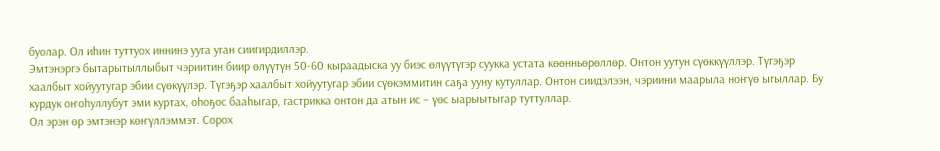буолар. Ол иһин туттуох иннинэ ууга уган сиигирдиллэр.
Эмтэнэргэ бытарытыллыбыт чэриитин биир өлүүтүн 50-60 кыраадыска уу биэс өлүүтүгэр суукка устата көөнньөрөллөр. Онтон уутун сүөккүүллэр. Түгэҕэр хаалбыт хойуутугар эбии сүөкүүлэр. Түгэҕэр хаалбыт хойуутугар эбии сүөкэммитин саҕа ууну кутуллар. Онтон сиидэлээн, чэриини маарыла ноҥүө ыгыллар. Бу курдук оҥоһуллубут эми куртах, оһоҕос бааһыгар, гастрикка онтон да атын ис – үөс ыарыытыгар туттуллар.
Ол эрэн өр эмтэнэр көҥүллэммэт. Сорох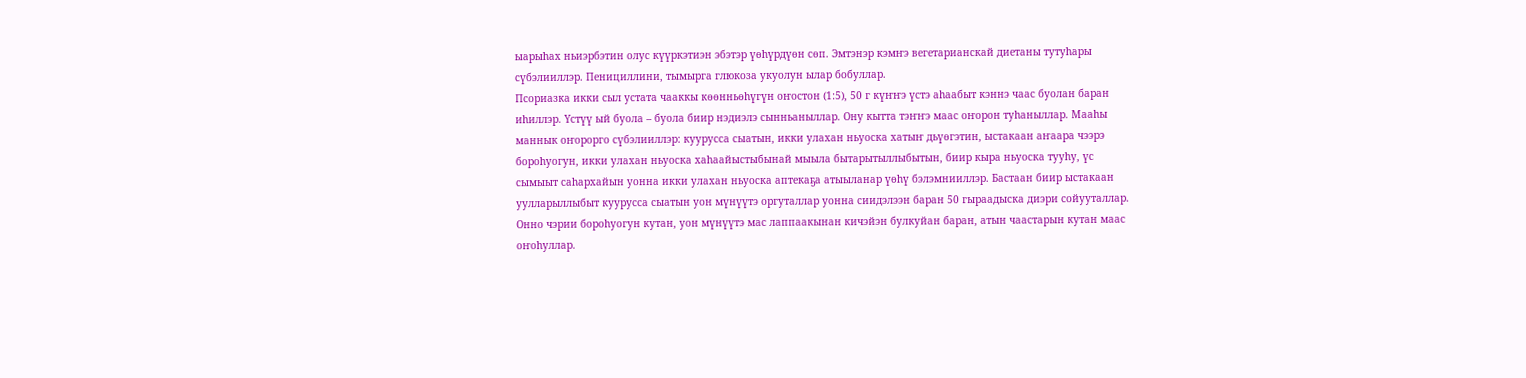ыарыһах ньиэрбэтин олус күүркэтиэн эбэтэр үөһүрдүөн сөп. Эмтэнэр кэмҥэ вегетарианскай диетаны тутуһары сүбэлииллэр. Пенициллини, тымырга глюкоза укуолун ылар бобуллар.
Псориазка икки сыл устата чааккы көөнньөһүгүн оҥостон (1:5), 50 г күҥҥэ үстэ аһаабыт кэннэ чаас буолан баран иһиллэр. Үстүү ый буола – буола биир нэдиэлэ сынньаныллар. Ону кытта тэҥҥэ маас оҥорон туһаныллар. Мааһы маннык оҥорорго сүбэлииллэр: куурусса сыатын, икки улахан ньуоска хатыҥ дьүөгэтин, ыстакаан аҥаара чээрэ бороһуогун, икки улахан ньуоска хаһаайыстыбынай мыыла бытарытыллыбытын, биир кыра ньуоска тууһу, үс сымыыт саһархайын уонна икки улахан ньуоска аптекаҕа атыыланар үөһү бэлэмнииллэр. Бастаан биир ыстакаан уулларыллыбыт куурусса сыатын уон мүнүүтэ оргуталлар уонна сиидэлээн баран 50 гыраадыска диэри сойууталлар. Онно чэрии бороһуогун кутан, уон мүнүүтэ мас лаппаакынан кичэйэн булкуйан баран, атын чаастарын кутан маас оҥоһуллар.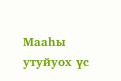Мааһы утуйуох үс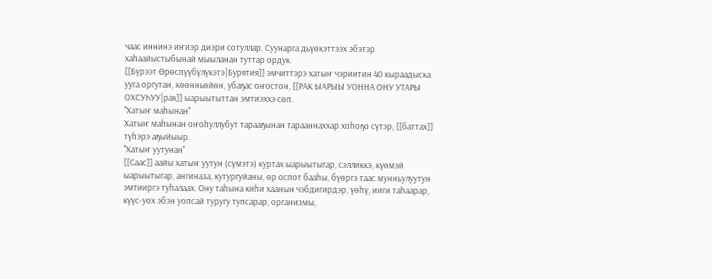чаас иннинэ иҥиэр диэри сотуллар. Суунарга дьүөкэттээх эбэтэр хаһаайыстыбынай мыыланан туттар ордук.
[[Бүрээт Өрөспүүбүлүкэтэ|Бурятия]] эмчиттэрэ хатыҥ чэриитин 40 кыраадыска ууга оргутан, көөнньөйөн, убаҕас оҥостон, [[РАК ЫАРЫЫ УОННА ОНУ УТАРЫ ОХСУҺУУ|рак]] ыарыытыттан эмтиэххэ сөп.
''Хатыҥ маһынан''
Хатыҥ маһынан оҥоһуллубут тарааҕынан тарааннаххар хоһоҕо сүтэр, [[баттах]] түһэрэ аҕыйыыр.
''Хатыҥ уутунан''
[[Саас]] аайы хатыҥ уутун (сүмэтэ) куртах ыарыытыгар, сэлликкэ, күөмэй ыарыытыгар, ангиназа, кутургуйаны, өр оспот бааһы, бүөргэ таас мунньулуутун эмтииргэ туһалаах. Ону таһына киһи хаанын чэбдигирдэр, үөһү, ииги таһаарар, күүс-уох эбэн уопсай туругу тупсарар, организмы,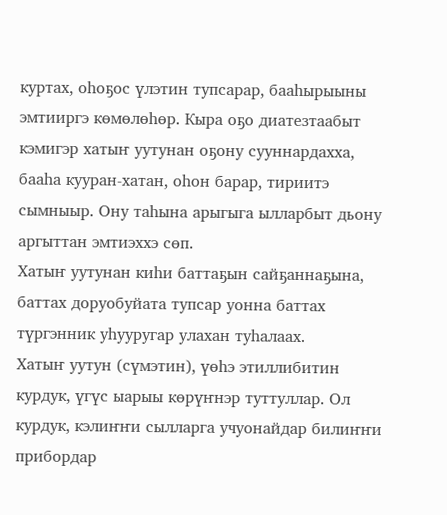куртах, оһоҕос үлэтин тупсарар, бааһырыыны эмтииргэ көмөлөһөр. Кыра оҕо диатезтаабыт кэмигэр хатыҥ уутунан оҕону сууннардахха, бааһа кууран-хатан, оһон барар, тириитэ сымныыр. Ону таһына арыгыга ылларбыт дьону аргыттан эмтиэххэ сөп.
Хатыҥ уутунан киһи баттаҕын сайҕаннаҕына, баттах доруобуйата тупсар уонна баттах түргэнник уһууругар улахан туһалаах.
Хатыҥ уутун (сүмэтин), үөһэ этиллибитин курдук, үгүс ыарыы көрүҥнэр туттуллар. Ол курдук, кэлиҥҥи сылларга учуонайдар билиҥҥи прибордар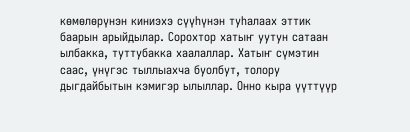көмөлөрүнэн киниэхэ сүүһүнэн туһалаах эттик баарын арыйдылар. Сорохтор хатыҥ уутун сатаан ылбакка, туттубакка хаалаллар. Хатыҥ сүмэтин саас, үнүгэс тыллыахча буолбут, толору дыгдайбытын кэмигэр ылыллар. Онно кыра үүттүүр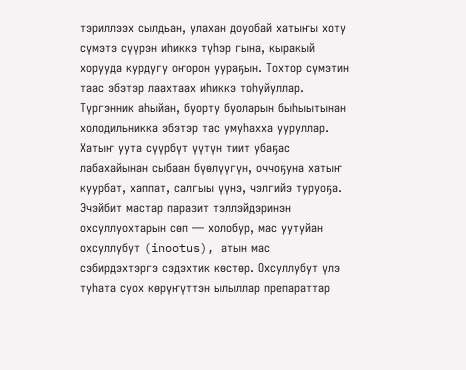тэриллээх сылдьан, улахан доуобай хатыҥы хоту сүмэтэ сүүрэн иһиккэ түһэр гына, кыракый хорууда курдугу оҥорон уураҕын. Тохтор сүмэтин таас эбэтэр лаахтаах иһиккэ тоһуйуллар. Түргэнник аһыйан, буорту буоларын быһыытынан холодильникка эбэтэр тас умуһахха ууруллар. Хатыҥ уута сүүрбүт үүтүн тиит убаҕас лабахайынан сыбаан бүөлүүгүн, оччоҕуна хатыҥ куурбат, хаппат, салгыы үүнэ, чэлгийэ туруоҕа.
Эчэйбит мастар паразит тэллэйдэринэн охсуллуохтарын сөп — холобур, мас уутуйан охсуллубут (inootus), атын мас сэбирдэхтэргэ сэдэхтик көстөр. Охсуллубут үлэ туһата суох көрүҥүттэн ылыллар препараттар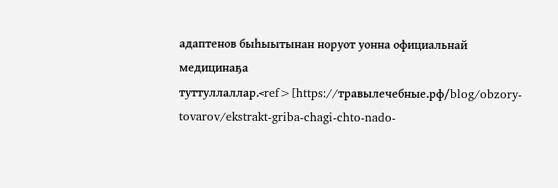адаптенов быһыытынан норуот уонна официальнай медицинаҕа туттуллаллар.<ref>[https://травылечебные.рф/blog/obzory-tovarov/ekstrakt-griba-chagi-chto-nado-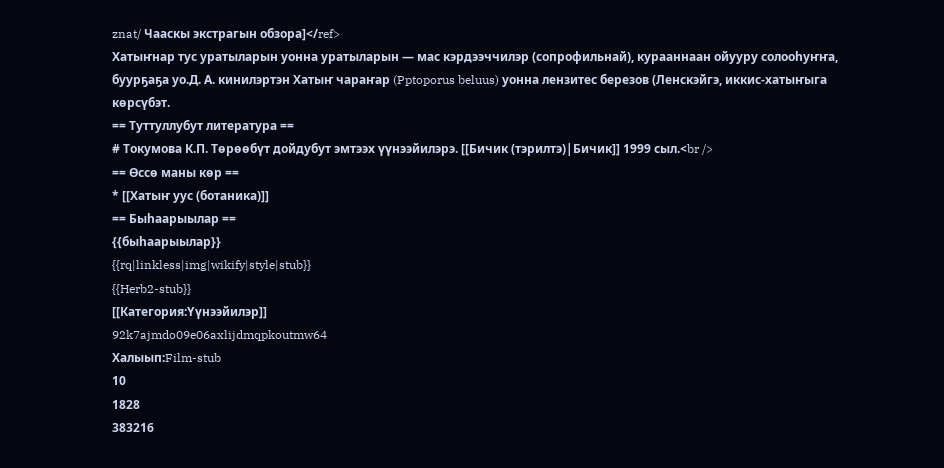znat/ Чааскы экстрагын обзора]</ref>
Хатыҥнар тус уратыларын уонна уратыларын — мас кэрдээччилэр (сопрофильнай), курааннаан ойууру солооһуҥҥа, буурҕаҕа уо.Д. А. кинилэртэн Хатыҥ чараҥар (Pptoporus beluus) уонна лензитес березов (Ленскэйгэ, иккис-хатыҥыга көрсүбэт.
== Туттуллубут литература ==
# Токумова К.П. Төрөөбүт дойдубут эмтээх үүнээйилэрэ. [[Бичик (тэрилтэ)|Бичик]] 1999 сыл.<br />
== Өссө маны көр ==
* [[Хатыҥ уус (ботаника)]]
== Быһаарыылар ==
{{быһаарыылар}}
{{rq|linkless|img|wikify|style|stub}}
{{Herb2-stub}}
[[Категория:Үүнээйилэр]]
92k7ajmdo09e06axlijdmqpkoutmw64
Халыып:Film-stub
10
1828
383216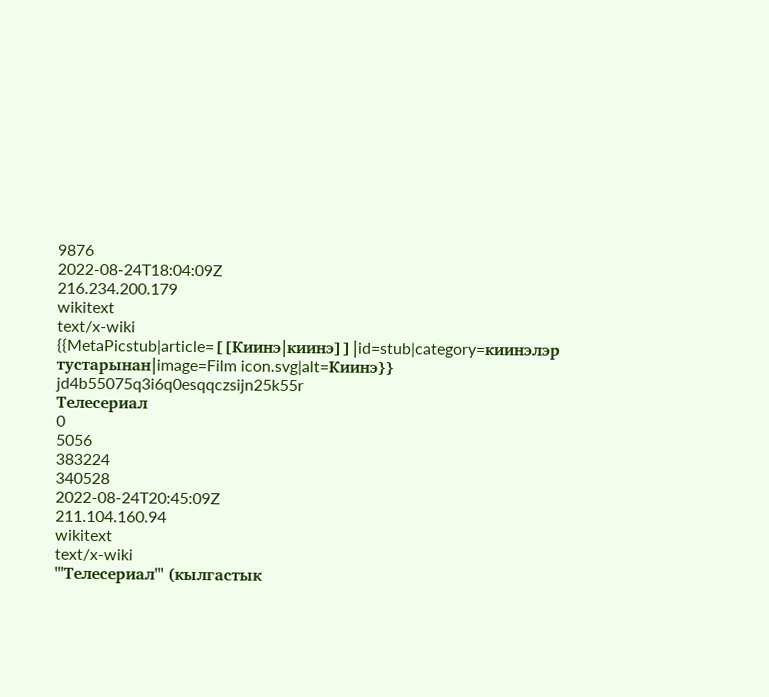9876
2022-08-24T18:04:09Z
216.234.200.179
wikitext
text/x-wiki
{{MetaPicstub|article=[[Киинэ|киинэ]]|id=stub|category=киинэлэр тустарынан|image=Film icon.svg|alt=Киинэ}}
jd4b55075q3i6q0esqqczsijn25k55r
Телесериал
0
5056
383224
340528
2022-08-24T20:45:09Z
211.104.160.94
wikitext
text/x-wiki
'''Телесериал''' (кылгастык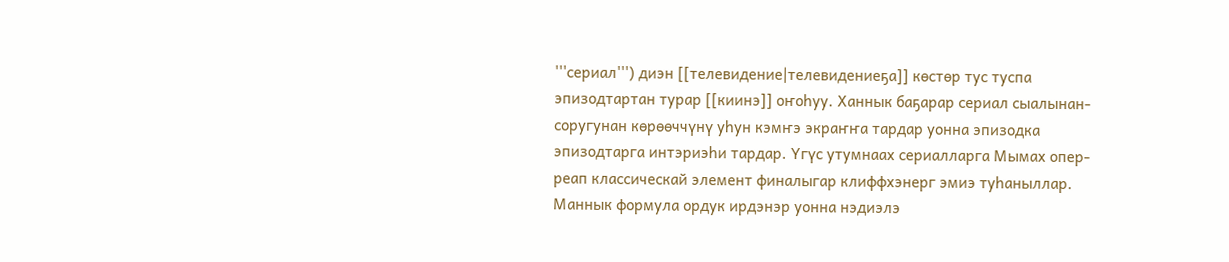'''сериал''') диэн [[телевидение|телевидениеҕа]] көстөр тус туспа эпизодтартан турар [[киинэ]] оҥоhуу. Ханнык баҕарар сериал сыалынан- соругунан көрөөччүнү уһун кэмҥэ экраҥҥа тардар уонна эпизодка эпизодтарга интэриэһи тардар. Үгүс утумнаах сериалларга Мымах опер- реап классическай элемент финалыгар клиффхэнерг эмиэ туһаныллар. Маннык формула ордук ирдэнэр уонна нэдиэлэ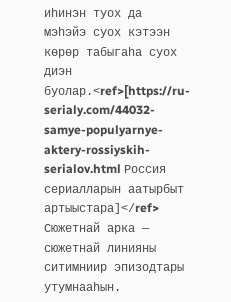иһинэн туох да мэһэйэ суох кэтээн көрөр табыгаһа суох диэн буолар.<ref>[https://ru-serialy.com/44032-samye-populyarnye-aktery-rossiyskih-serialov.html Россия сериалларын аатырбыт артыыстара]</ref>
Сюжетнай арка — сюжетнай линияны ситимниир эпизодтары утумнааһын.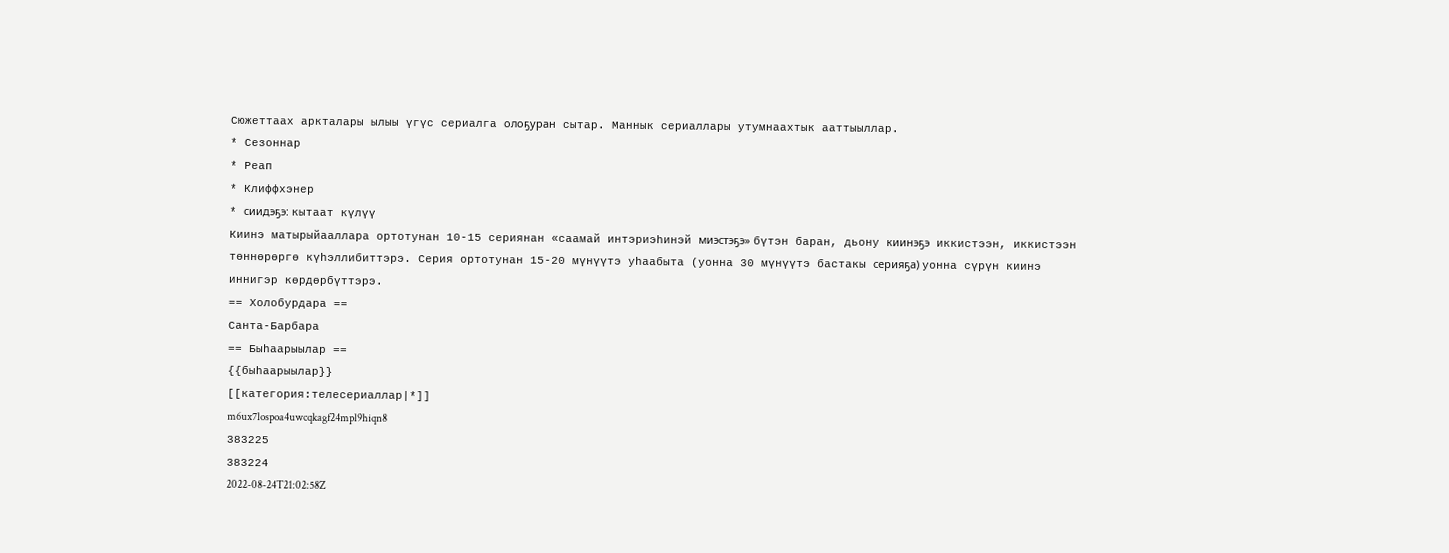Сюжеттаах аркталары ылыы үгүс сериалга олоҕуран сытар. Маннык сериаллары утумнаахтык ааттыыллар.
* Сезоннар
* Реап
* Клиффхэнер
* сиидэҕэ: кытаат күлүү
Киинэ матырыйааллара ортотунан 10-15 сериянан «саамай интэриэһинэй миэстэҕэ» бүтэн баран, дьону киинэҕэ иккистээн, иккистээн төннөрөргө күһэллибиттэрэ. Серия ортотунан 15-20 мүнүүтэ уһаабыта (уонна 30 мүнүүтэ бастакы серияҕа) уонна сүрүн киинэ иннигэр көрдөрбүттэрэ.
== Холобурдара ==
Санта-Барбара
== Быһаарыылар ==
{{быһаарыылар}}
[[категория:телесериаллар|*]]
m6ux7lospoa4uwcqkagf24mpl9hiqn8
383225
383224
2022-08-24T21:02:58Z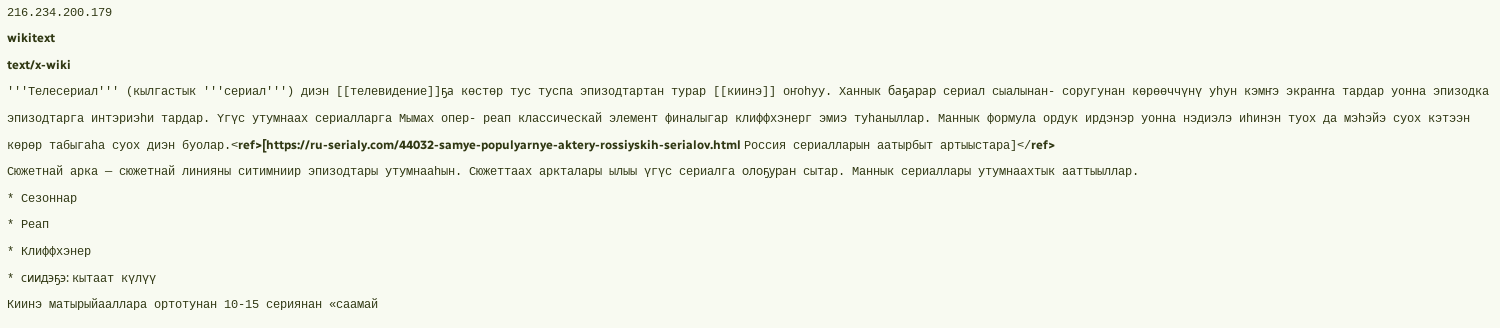216.234.200.179
wikitext
text/x-wiki
'''Телесериал''' (кылгастык '''сериал''') диэн [[телевидение]]ҕа көстөр тус туспа эпизодтартан турар [[киинэ]] оҥоhуу. Ханнык баҕарар сериал сыалынан- соругунан көрөөччүнү уһун кэмҥэ экраҥҥа тардар уонна эпизодка эпизодтарга интэриэһи тардар. Үгүс утумнаах сериалларга Мымах опер- реап классическай элемент финалыгар клиффхэнерг эмиэ туһаныллар. Маннык формула ордук ирдэнэр уонна нэдиэлэ иһинэн туох да мэһэйэ суох кэтээн көрөр табыгаһа суох диэн буолар.<ref>[https://ru-serialy.com/44032-samye-populyarnye-aktery-rossiyskih-serialov.html Россия сериалларын аатырбыт артыыстара]</ref>
Сюжетнай арка — сюжетнай линияны ситимниир эпизодтары утумнааһын. Сюжеттаах аркталары ылыы үгүс сериалга олоҕуран сытар. Маннык сериаллары утумнаахтык ааттыыллар.
* Сезоннар
* Реап
* Клиффхэнер
* сиидэҕэ: кытаат күлүү
Киинэ матырыйааллара ортотунан 10-15 сериянан «саамай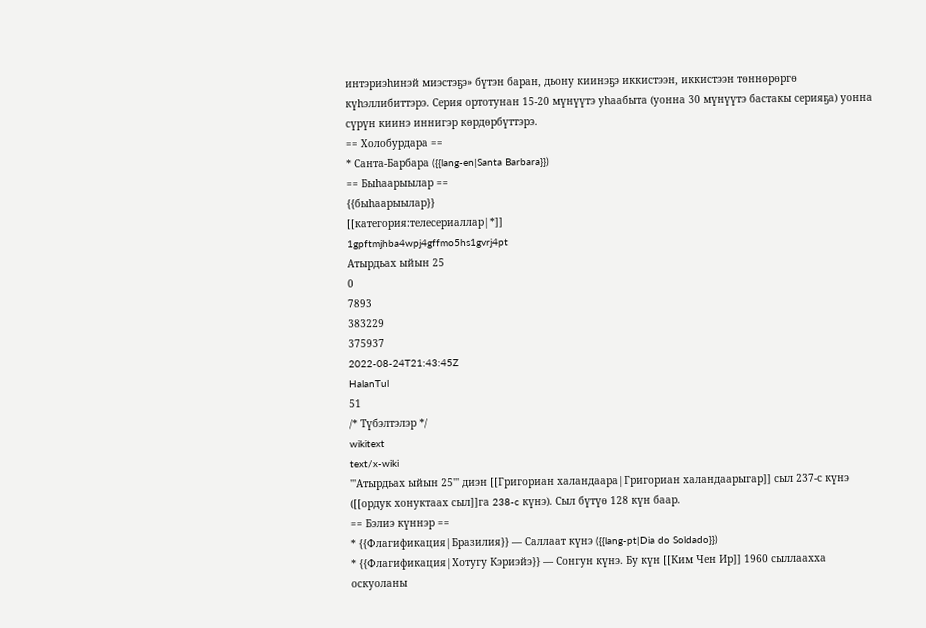интэриэһинэй миэстэҕэ» бүтэн баран, дьону киинэҕэ иккистээн, иккистээн төннөрөргө күһэллибиттэрэ. Серия ортотунан 15-20 мүнүүтэ уһаабыта (уонна 30 мүнүүтэ бастакы серияҕа) уонна сүрүн киинэ иннигэр көрдөрбүттэрэ.
== Холобурдара ==
* Санта-Барбара ({{lang-en|Santa Barbara}})
== Быһаарыылар ==
{{быһаарыылар}}
[[категория:телесериаллар|*]]
1gpftmjhba4wpj4gffmo5hs1gvrj4pt
Атырдьах ыйын 25
0
7893
383229
375937
2022-08-24T21:43:45Z
HalanTul
51
/* Түбэлтэлэр */
wikitext
text/x-wiki
'''Атырдьах ыйын 25''' диэн [[Григориан халандаара|Григориан халандаарыгар]] сыл 237-с күнэ ([[ордук хонуктаах сыл]]га 238-c күнэ). Сыл бүтүө 128 күн баар.
== Бэлиэ күннэр ==
* {{Флагификация|Бразилия}} — Саллаат күнэ ({{lang-pt|Dia do Soldado}})
* {{Флагификация|Хотугу Кэриэйэ}} — Сонгун күнэ. Бу күн [[Ким Чен Ир]] 1960 сыллаахха оскуоланы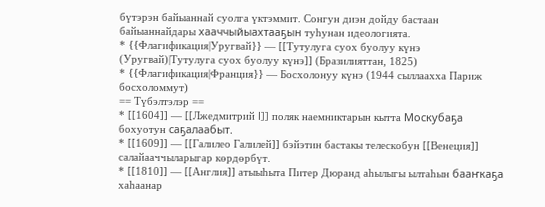бүтэрэн байыаннай суолга үктэммит. Сонгун диэн дойду бастаан байыаннайдары хааччыйыахтааҕын туһунан идеологията.
* {{Флагификация|Уругвай}} — [[Тутулуга суох буолуу күнэ (Уругвай)|Тутулуга суох буолуу күнэ]] (Бразилияттан, 1825)
* {{Флагификация|Франция}} — Босхолонуу күнэ (1944 сыллаахха Париж босхоломмут)
== Түбэлтэлэр ==
* [[1604]] — [[Лжедмитрий I]] поляк наемниктарын кытта Москубаҕа бохуотун саҕалаабыт.
* [[1609]] — [[Галилео Галилей]] бэйэтин бастакы телескобун [[Венеция]] салайааччыларыгар көрдөрбүт.
* [[1810]] — [[Англия]] атыыһыта Питер Дюранд аһылыгы ылтаһын бааҥкаҕа хаһаанар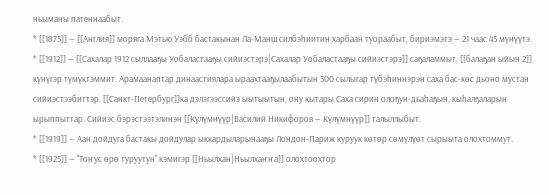ньыманы патеннаабыт.
* [[1875]] — [[Англия]] моряга Мэтью Уэбб бастакынан Ла-Манш силбэһиитин харбаан туораабыт, бириэмэтэ — 21 чаас 45 мүнүүтэ.
* [[1912]] — [[Сахалар 1912 сыллааҕы Уобаластааҕы сийиэстэрэ|Сахалар Уобаластааҕы сийиэстэрэ]] саҕаламмыт, [[балаҕан ыйын 2]] күнүгэр түмүктэммит. Арамаанаптар динаастиялара ыраахтааҕылаабытын 300 сылыгар түбэһиннэрэн саха бас-көс дьоно мустан сийиэстээбиттэр. [[Санкт-Петербург]]ка дэлэгээссийэ ыытыытын, ону кытары Саха сирин олоҕун-дьаһаҕын, кыһалҕаларын ырыппыттар. Сийиэс бэрэстээтэлинэн [[Күлүмнүүр|Василий Никифоров — Күлүмнүүр]] талыллыбыт.
* [[1919]] — Аан дойдуга бастакы дойдулар ыккардыларынааҕы Лондон-Париж куруук көтөр сөмүлүөт сырыыта олохтоммут.
* [[1925]] — ''Тоҥус өрө туруутун'' кэмигэр [[Ньылхан|Ньылхаҥҥа]] олохтоохтор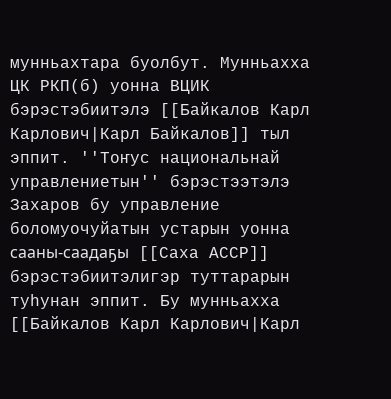мунньахтара буолбут. Мунньахха ЦК РКП(б) уонна ВЦИК бэрэстэбиитэлэ [[Байкалов Карл Карлович|Карл Байкалов]] тыл эппит. ''Тоҥус национальнай управлениетын'' бэрэстээтэлэ Захаров бу управление боломуочуйатын устарын уонна сааны-саадаҕы [[Саха АССР]] бэрэстэбиитэлигэр туттарарын туһунан эппит. Бу мунньахха [[Байкалов Карл Карлович|Карл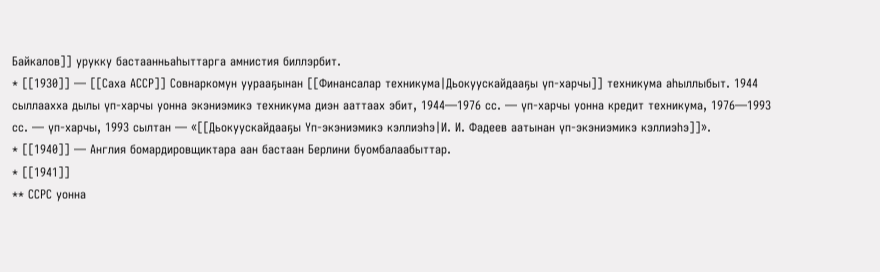Байкалов]] урукку бастаанньаһыттарга амнистия биллэрбит.
* [[1930]] — [[Саха АССР]] Совнаркомун уурааҕынан [[Финансалар техникума|Дьокуускайдааҕы үп-харчы]] техникума аһыллыбыт. 1944 сыллаахха дылы үп-харчы уонна экэниэмикэ техникума диэн ааттаах эбит, 1944—1976 сс. — үп-харчы уонна кредит техникума, 1976—1993 сс. — үп-харчы, 1993 сылтан — «[[Дьокуускайдааҕы Үп-экэниэмикэ кэллиэһэ|И. И. Фадеев аатынан үп-экэниэмикэ кэллиэһэ]]».
* [[1940]] — Англия бомардировщиктара аан бастаан Берлини буомбалаабыттар.
* [[1941]]
** ССРС уонна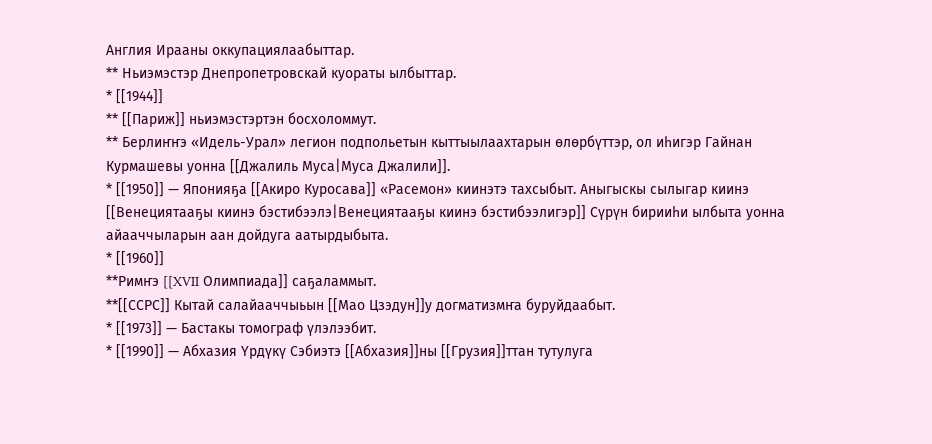Англия Ирааны оккупациялаабыттар.
** Ньиэмэстэр Днепропетровскай куораты ылбыттар.
* [[1944]]
** [[Париж]] ньиэмэстэртэн босхоломмут.
** Берлиҥҥэ «Идель-Урал» легион подпольетын кыттыылаахтарын өлөрбүттэр, ол иһигэр Гайнан Курмашевы уонна [[Джалиль Муса|Муса Джалили]].
* [[1950]] — Японияҕа [[Акиро Куросава]] «Расемон» киинэтэ тахсыбыт. Аныгыскы сылыгар киинэ [[Венециятааҕы киинэ бэстибээлэ|Венециятааҕы киинэ бэстибээлигэр]] Сүрүн бирииһи ылбыта уонна айааччыларын аан дойдуга аатырдыбыта.
* [[1960]]
**Римҥэ [[XVII Олимпиада]] саҕаламмыт.
**[[ССРС]] Кытай салайааччыьын [[Мао Цзэдун]]у догматизмҥа буруйдаабыт.
* [[1973]] — Бастакы томограф үлэлээбит.
* [[1990]] — Абхазия Үрдүкү Сэбиэтэ [[Абхазия]]ны [[Грузия]]ттан тутулуга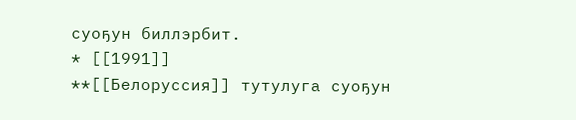суоҕун биллэрбит.
* [[1991]]
**[[Белоруссия]] тутулуга суоҕун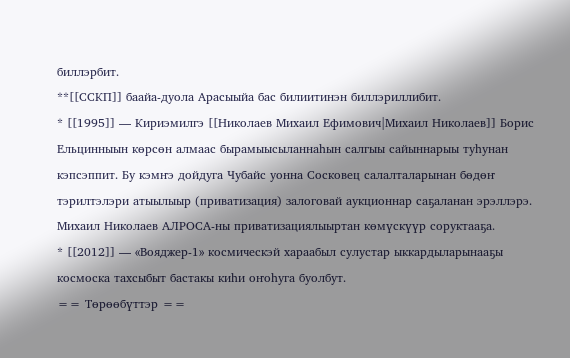биллэрбит.
**[[ССКП]] баайа-дуола Арасыыйа бас билиитинэн биллэриллибит.
* [[1995]] — Кириэмилгэ [[Николаев Михаил Ефимович|Михаил Николаев]] Борис Ельцинныын көрсөн алмаас бырамыысыланнаһын салгыы сайыннарыы туһунан кэпсэппит. Бу кэмҥэ дойдуга Чубайс уонна Сосковец салалталарынан бөдөҥ тэрилтэлэри атыылыыр (приватизация) залоговай аукционнар саҕаланан эрэллэрэ. Михаил Николаев АЛРОСА-ны приватизациялыыртан көмүскүүр соруктааҕа.
* [[2012]] — «Вояджер-1» космическэй хараабыл сулустар ыккардыларынааҕы космоска тахсыбыт бастакы киһи оҥоһуга буолбут.
== Төрөөбүттэр ==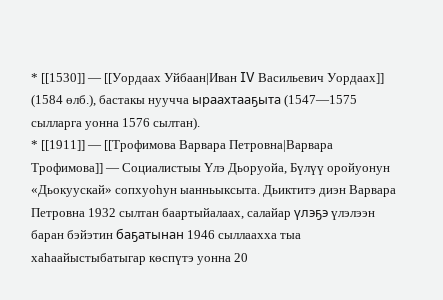* [[1530]] — [[Уордаах Уйбаан|Иван IV Васильевич Уордаах]] (1584 өлб.), бастакы нуучча ыраахтааҕыта (1547—1575 сылларга уонна 1576 сылтан).
* [[1911]] — [[Трофимова Варвара Петровна|Варвара Трофимова]] — Социалистыы Үлэ Дьоруойа, Бүлүү оройуонун «Дьокуускай» сопхуоһун ыанньыксыта. Дьиктитэ диэн Варвара Петровна 1932 сылтан баартыйалаах, салайар үлэҕэ үлэлээн баран бэйэтин баҕатынан 1946 сыллаахха тыа хаһаайыстыбатыгар көспүтэ уонна 20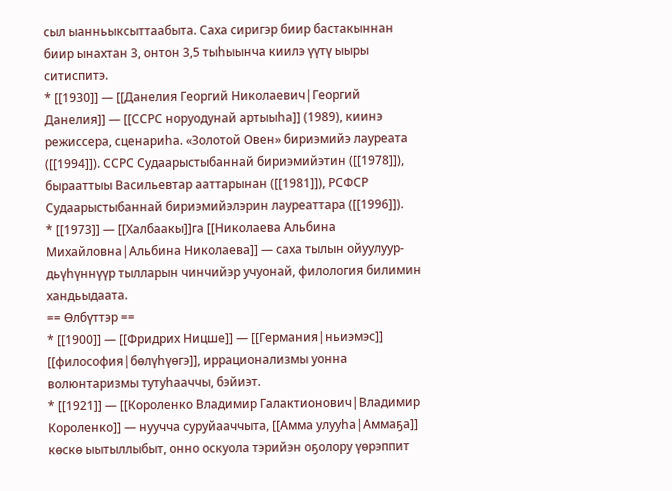сыл ыанньыксыттаабыта. Саха сиригэр биир бастакыннан биир ынахтан 3, онтон 3,5 тыһыынча киилэ үүтү ыыры ситиспитэ.
* [[1930]] — [[Данелия Георгий Николаевич|Георгий Данелия]] — [[ССРС норуодунай артыыһа]] (1989), киинэ режиссера, сценариһа. «Золотой Овен» бириэмийэ лауреата ([[1994]]). ССРС Судаарыстыбаннай бириэмийэтин ([[1978]]), бырааттыы Васильевтар ааттарынан ([[1981]]), РСФСР Судаарыстыбаннай бириэмийэлэрин лауреаттара ([[1996]]).
* [[1973]] — [[Халбаакы]]га [[Николаева Альбина Михайловна|Альбина Николаева]] — саха тылын ойуулуур-дьүһүннүүр тылларын чинчийэр учуонай, филология билимин хандьыдаата.
== Өлбүттэр ==
* [[1900]] — [[Фридрих Ницше]] — [[Германия|ньиэмэс]] [[философия|бөлүһүөгэ]], иррационализмы уонна волюнтаризмы тутуһааччы, бэйиэт.
* [[1921]] — [[Короленко Владимир Галактионович|Владимир Короленко]] — нуучча суруйааччыта, [[Амма улууһа|Аммаҕа]] көскө ыытыллыбыт, онно оскуола тэрийэн оҕолору үөрэппит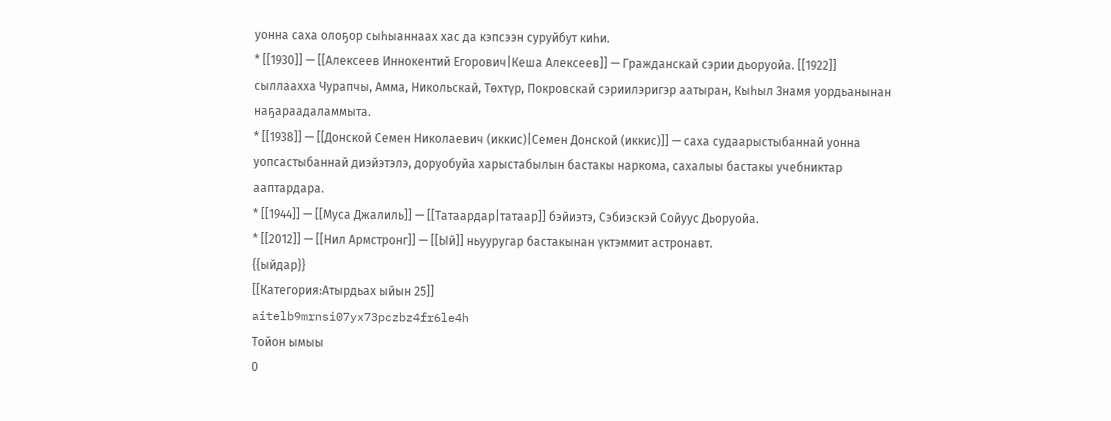уонна саха олоҕор сыһыаннаах хас да кэпсээн суруйбут киһи.
* [[1930]] — [[Алексеев Иннокентий Егорович|Кеша Алексеев]] — Гражданскай сэрии дьоруойа. [[1922]] сыллаахха Чурапчы, Амма, Никольскай, Төхтүр, Покровскай сэриилэригэр аатыран, Кыһыл Знамя уордьанынан наҕараадаламмыта.
* [[1938]] — [[Донской Семен Николаевич (иккис)|Семен Донской (иккис)]] — саха судаарыстыбаннай уонна уопсастыбаннай диэйэтэлэ, доруобуйа харыстабылын бастакы наркома, сахалыы бастакы учебниктар ааптардара.
* [[1944]] — [[Муса Джалиль]] — [[Татаардар|татаар]] бэйиэтэ, Сэбиэскэй Сойуус Дьоруойа.
* [[2012]] — [[Нил Армстронг]] — [[Ый]] ньууругар бастакынан үктэммит астронавт.
{{ыйдар}}
[[Категория:Атырдьах ыйын 25]]
aitelb9mrnsi07yx73pczbz4fr6le4h
Тойон ымыы
0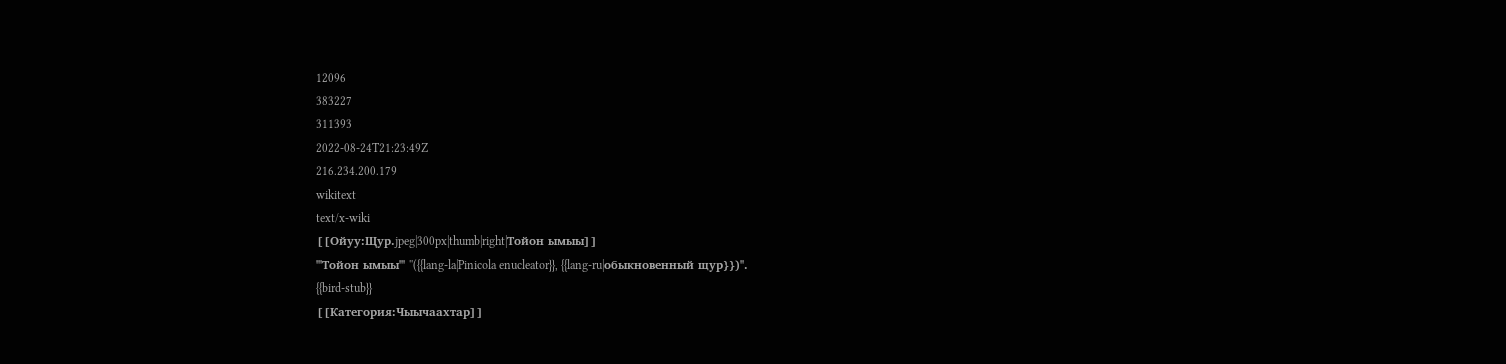12096
383227
311393
2022-08-24T21:23:49Z
216.234.200.179
wikitext
text/x-wiki
[[Ойуу:Щур.jpeg|300px|thumb|right|Тойон ымыы]]
'''Тойон ымыы''' ''({{lang-la|Pinicola enucleator}}, {{lang-ru|обыкновенный щур}})''.
{{bird-stub}}
[[Категория:Чыычаахтар]]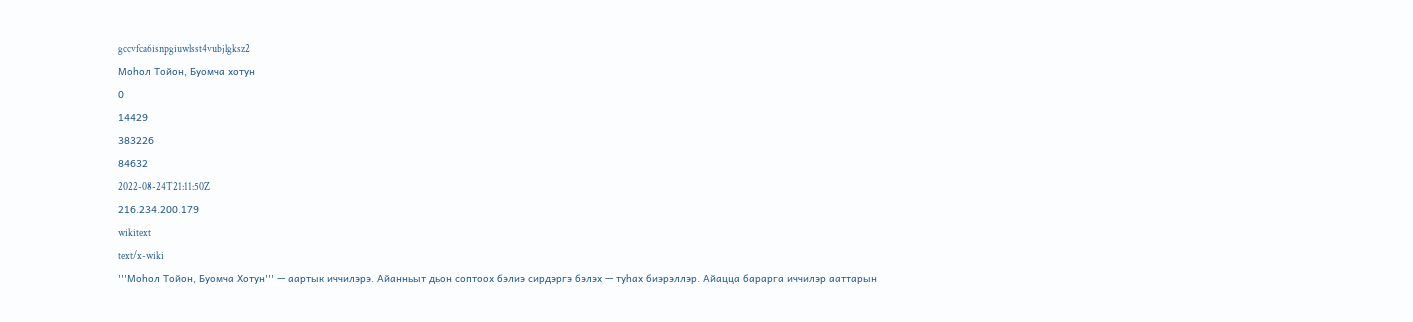gccvfca6isnpgiuwlsst4vubjlgksz2
Моhол Тойон, Буомча хотун
0
14429
383226
84632
2022-08-24T21:11:50Z
216.234.200.179
wikitext
text/x-wiki
'''Моhол Тойон, Буомча Хотун''' — аартык иччилэрэ. Айанньыт дьон соптоох бэлиэ сирдэргэ бэлэх — туhах биэрэллэр. Айацца барарга иччилэр ааттарын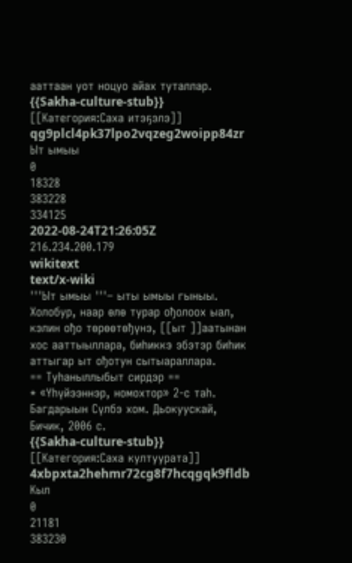ааттаан уот ноцуо айах туталлар.
{{Sakha-culture-stub}}
[[Категория:Саха итэҕэлэ]]
qg9plcl4pk37lpo2vqzeg2woipp84zr
Ыт ымыы
0
18328
383228
334125
2022-08-24T21:26:05Z
216.234.200.179
wikitext
text/x-wiki
'''Ыт ымыы '''– ыты ымыы гыныы. Холобур, наар өлө турар ођолоох ыал, кэлин ођо төрөөтөђүнэ, [[ыт ]]аатынан хос ааттыыллара, биһиккэ эбэтэр биһик аттыгар ыт ођотун сытыараллара.
== Туһаныллыбыт сирдэр ==
* «Үһүйээннэр, номохтор» 2-с таһ. Багдарыын Сүлбэ хом. Дьокуускай, Бичик, 2006 с.
{{Sakha-culture-stub}}
[[Категория:Саха култуурата]]
4xbpxta2hehmr72cg8f7hcqgqk9fldb
Кыл
0
21181
383230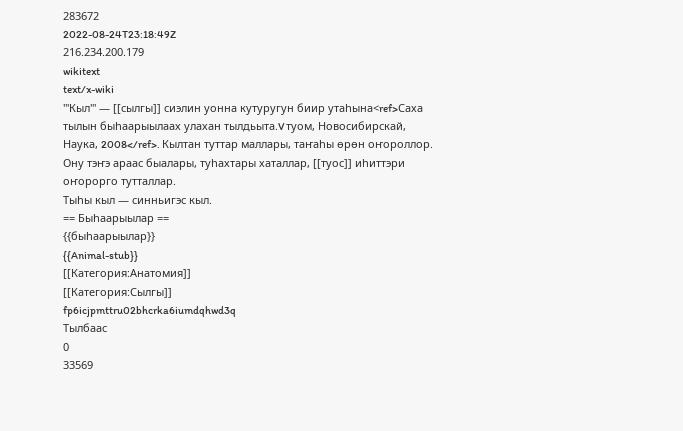283672
2022-08-24T23:18:49Z
216.234.200.179
wikitext
text/x-wiki
'''Кыл''' — [[сылгы]] сиэлин уонна кутуругун биир утаһына<ref>Саха тылын быһаарыылаах улахан тылдьыта.V туом, Новосибирскай, Наука, 2008</ref>. Кылтан туттар маллары, таҥаһы өрөн оҥороллор. Ону тэҥэ араас быалары, туһахтары хаталлар, [[туос]] иһиттэри оҥорорго тутталлар.
Тыһы кыл — синньигэс кыл.
== Быһаарыылар ==
{{быһаарыылар}}
{{Animal-stub}}
[[Категория:Анатомия]]
[[Категория:Сылгы]]
fp6icjpmttru02bhcrka6iumdqhwd3q
Тылбаас
0
33569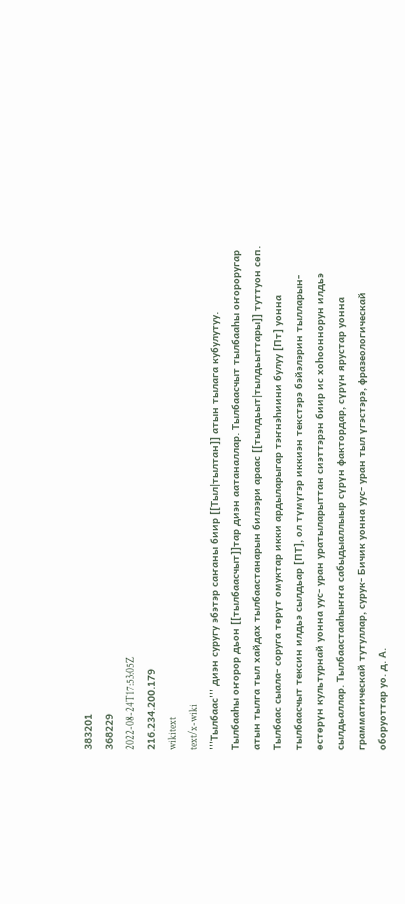383201
368229
2022-08-24T17:53:05Z
216.234.200.179
wikitext
text/x-wiki
'''Тылбаас''' диэн суругу эбэтэр саҥаны биир [[Тыл|тылтан]] атын тылага кубулутуу.
Тылбааһы оҥорор дьон [[тылбаасчыт]]тар диэн аатаналлар. Тылбаасчыт тылбааһы оҥороругар атын тылга тыл хайдах тылбаастанарын билээри араас [[тылдьыт|тылдьыттары]] туттуон сөп.
Тылбаас сыала- соруга төрүт омуктар икки ардыларыгар тэҥнэһиини булуу [Пт] уонна тылбаасчыт тексин илдьэ сылдьар [ПТ], ол түмүгэр иккиэн текстэрэ бэйэлэрин тылларын- өстөрүн культурнай уонна уус- уран уратыларыттан сиэттэрэн биир ис хоһооннорун илдьэ сылдьаллар. Тылбаастааһыҥҥа сабыдыаллыыр сүрүн фактордар, сүрүн ярустар уонна грамматическай тутуллар, сурук- Бичик уонна уус- уран тыл үгэстэрэ, фразеологическай оборуоттар уо. д. А.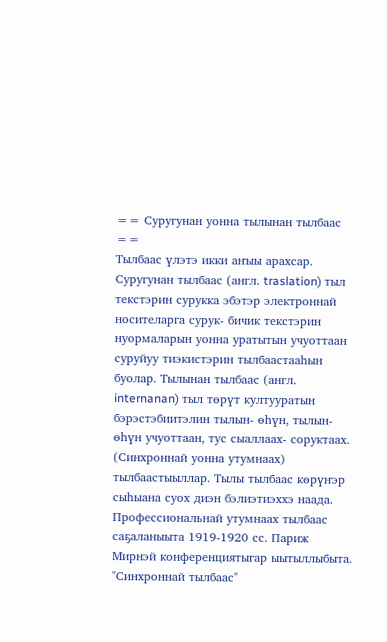== Суругунан уонна тылынан тылбаас ==
Тылбаас үлэтэ икки аҥыы арахсар. Суругунан тылбаас (англ. traslation) тыл текстэрин сурукка эбэтэр электроннай носителарга сурук- бичик текстэрин нуормаларын уонна уратытын учуоттаан суруйуу тиэкистэрин тылбаастааһын буолар. Тылынан тылбаас (англ. internanan) тыл төрүт култууратын бэрэстэбиитэлин тылын- өһүн, тылын- өһүн учуоттаан, тус сыаллаах- соруктаах. (Синхроннай уонна утумнаах) тылбаастыыллар. Тылы тылбаас көрүҥэр сыһыана суох диэн бэлиэтиэххэ наада.
Профессиональнай утумнаах тылбаас саҕаланыыта 1919-1920 сс. Париж Мирнэй конференциятыгар ыытыллыбыта. "Синхроннай тылбаас"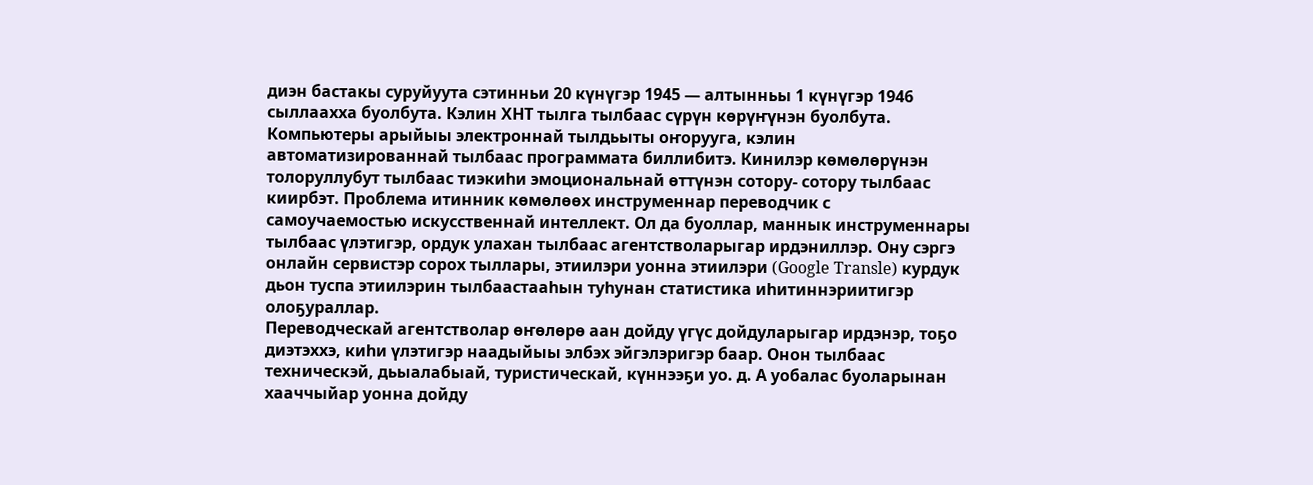диэн бастакы суруйуута сэтинньи 20 күнүгэр 1945 — алтынньы 1 күнүгэр 1946 сыллаахха буолбута. Кэлин ХНТ тылга тылбаас сүрүн көрүҥүнэн буолбута.
Компьютеры арыйыы электроннай тылдьыты оҥорууга, кэлин автоматизированнай тылбаас программата биллибитэ. Кинилэр көмөлөрүнэн толоруллубут тылбаас тиэкиһи эмоциональнай өттүнэн сотору- сотору тылбаас киирбэт. Проблема итинник көмөлөөх инструменнар переводчик с самоучаемостью искусственнай интеллект. Ол да буоллар, маннык инструменнары тылбаас үлэтигэр, ордук улахан тылбаас агентстволарыгар ирдэниллэр. Ону сэргэ онлайн сервистэр сорох тыллары, этиилэри уонна этиилэри (Google Transle) курдук дьон туспа этиилэрин тылбаастааһын туһунан статистика иһитиннэриитигэр олоҕураллар.
Переводческай агентстволар өҥөлөрө аан дойду үгүс дойдуларыгар ирдэнэр, тоҕо диэтэххэ, киһи үлэтигэр наадыйыы элбэх эйгэлэригэр баар. Онон тылбаас техническэй, дьыалабыай, туристическай, күннээҕи уо. д. А уобалас буоларынан хааччыйар уонна дойду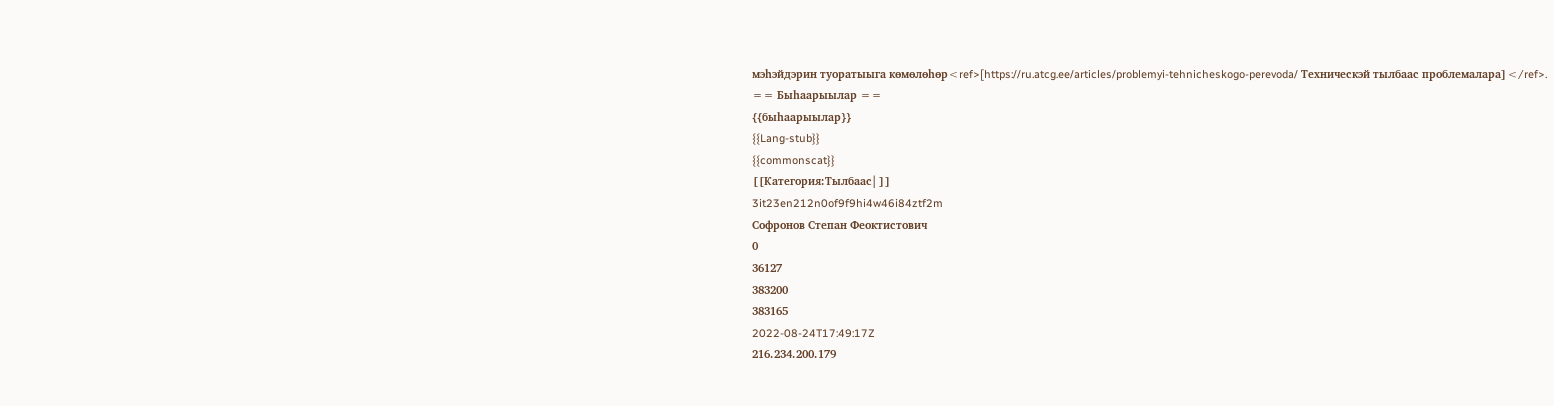мэһэйдэрин туоратыыга көмөлөһөр<ref>[https://ru.atcg.ee/articles/problemyi-tehnicheskogo-perevoda/ Техническэй тылбаас проблемалара]</ref>.
== Быһаарыылар ==
{{быһаарыылар}}
{{Lang-stub}}
{{commonscat}}
[[Категория:Тылбаас| ]]
3it23en212n0of9f9hi4w46i84ztf2m
Софронов Степан Феоктистович
0
36127
383200
383165
2022-08-24T17:49:17Z
216.234.200.179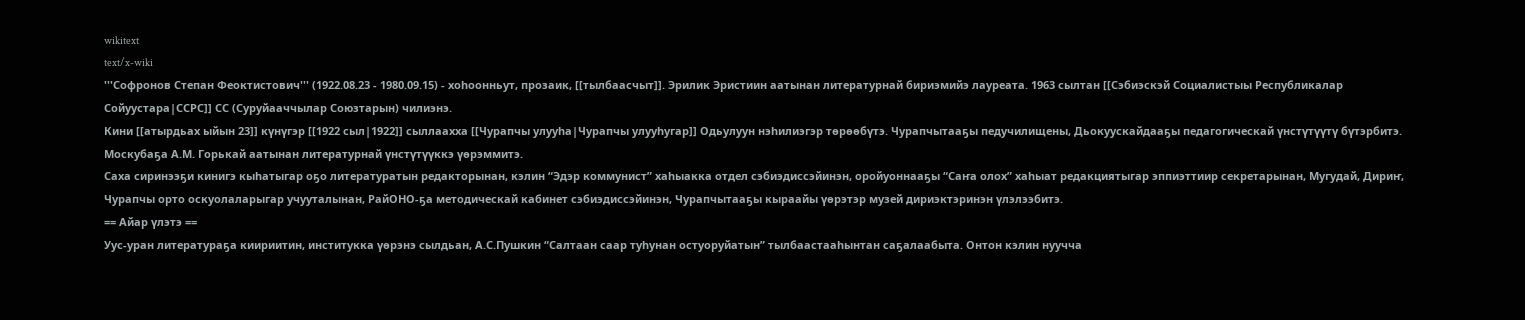wikitext
text/x-wiki
'''Софронов Степан Феоктистович''' (1922.08.23 - 1980.09.15) - хоһоонньут, прозаик, [[тылбаасчыт]]. Эрилик Эристиин аатынан литературнай бириэмийэ лауреата. 1963 сылтан [[Сэбиэскэй Социалистыы Республикалар Сойуустара|ССРС]] СС (Суруйааччылар Союзтарын) чилиэнэ.
Кини [[атырдьах ыйын 23]] күнүгэр [[1922 сыл|1922]] сыллаахха [[Чурапчы улууһа|Чурапчы улууһугар]] Одьулуун нэһилиэгэр төрөөбүтэ. Чурапчытааҕы педучилищены, Дьокуускайдааҕы педагогическай үнстүтүүтү бүтэрбитэ. Москубаҕа А.М. Горькай аатынан литературнай үнстүтүүккэ үөрэммитэ.
Саха сиринээҕи кинигэ кыһатыгар оҕо литературатын редакторынан, кэлин “Эдэр коммунист” хаһыакка отдел сэбиэдиссэйинэн, оройуоннааҕы “Саҥа олох” хаһыат редакциятыгар эппиэттиир секретарынан, Мугудай, Дириҥ, Чурапчы орто оскуолаларыгар учууталынан, РайОНО-ҕа методическай кабинет сэбиэдиссэйинэн, Чурапчытааҕы кыраайы үөрэтэр музей дириэктэринэн үлэлээбитэ.
== Айар үлэтэ ==
Уус-уран литератураҕа киириитин, институкка үөрэнэ сылдьан, А.С.Пушкин “Салтаан саар туһунан остуоруйатын” тылбаастааһынтан саҕалаабыта. Онтон кэлин нуучча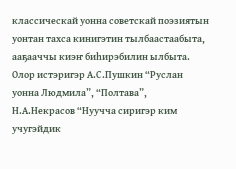классическай уонна советскай поэзиятын уонтан тахса кинигэтин тылбаастаабыта, ааҕааччы киэҥ биһирэбилин ылбыта. Олор истэригэр А.С.Пушкин “Руслан уонна Людмила”, “Полтава”, Н.А.Некрасов “Нуучча сиригэр ким учугэйдик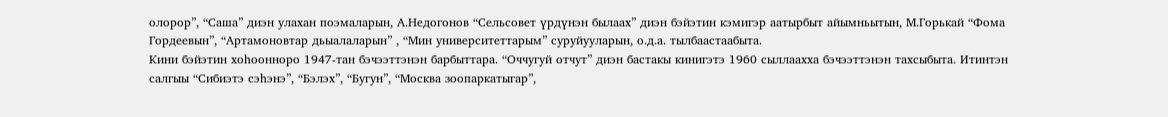олорор”, “Саша” диэн улахан поэмаларын, А.Недогонов “Сельсовет үрдүнэн былаах” диэн бэйэтин кэмигэр аатырбыт айымньытын, М.Горькай “Фома Гордеевын”, “Артамоновтар дьыалаларын” , “Мин университеттарым” суруйууларын, о.д.а. тылбаастаабыта.
Кини бэйэтин хоһоонноро 1947-тан бэчээттэнэн барбыттара. “Оччугуй отчут” диэн бастакы кинигэтэ 1960 сыллаахха бэчээттэнэн тахсыбыта. Итинтэн салгыы “Сибиэтэ сэһэнэ”, “Бэлэх”, “Бугун”, “Москва зоопаркатыгар”,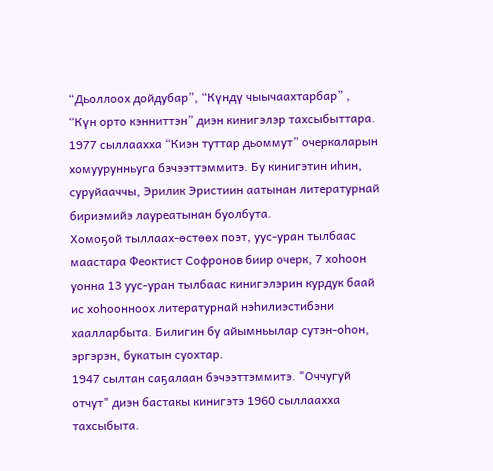“Дьоллоох дойдубар”, “Күндү чыычаахтарбар” , “Күн орто кэнниттэн” диэн кинигэлэр тахсыбыттара. 1977 сыллаахха “Киэн туттар дьоммут” очеркаларын хомуурунньуга бэчээттэммитэ. Бу кинигэтин иһин, суруйааччы, Эрилик Эристиин аатынан литературнай бириэмийэ лауреатынан буолбута.
Хомоҕой тыллаах-өстөөх поэт, уус-уран тылбаас маастара Феоктист Софронов биир очерк, 7 хоһоон уонна 13 уус-уран тылбаас кинигэлэрин курдук баай ис хоһоонноох литературнай нэһилиэстибэни хаалларбыта. Билигин бу айымньылар сутэн-оһон, эргэрэн, букатын суохтар.
1947 сылтан саҕалаан бэчээттэммитэ. "Оччугуй отчут" диэн бастакы кинигэтэ 1960 сыллаахха тахсыбыта.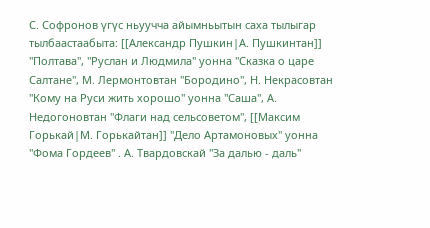С. Софронов үгүс ньуучча айымньытын саха тылыгар тылбаастаабыта: [[Александр Пушкин|А. Пушкинтан]] "Полтава", "Руслан и Людмила" уонна "Сказка о царе Салтане", М. Лермонтовтан "Бородино", Н. Некрасовтан "Кому на Руси жить хорошо" уонна "Саша", А. Недогоновтан "Флаги над сельсоветом", [[Максим Горькай|М. Горькайтан]] "Дело Артамоновых" уонна "Фома Гордеев" . А. Твардовскай "За далью - даль"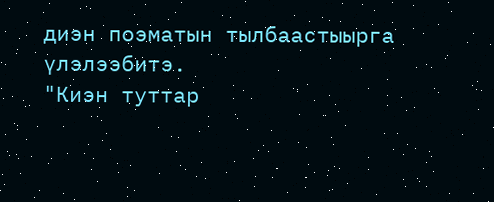диэн поэматын тылбаастыырга үлэлээбитэ.
"Киэн туттар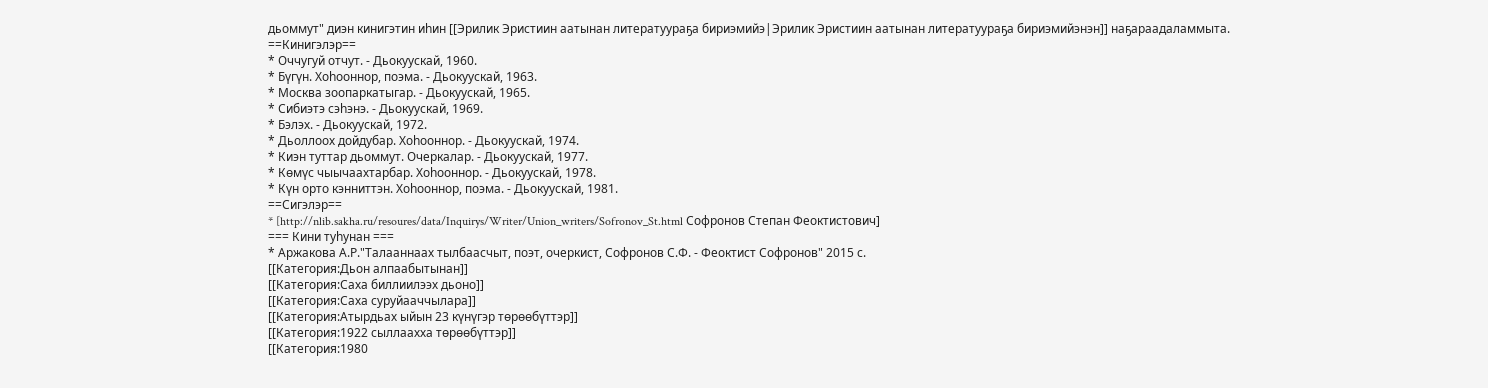дьоммут" диэн кинигэтин иһин [[Эрилик Эристиин аатынан литератуураҕа бириэмийэ|Эрилик Эристиин аатынан литератуураҕа бириэмийэнэн]] наҕараадаламмыта.
==Кинигэлэр==
* Оччугуй отчут. - Дьокуускай, 1960.
* Бүгүн. Хоhооннор, поэма. - Дьокуускай, 1963.
* Москва зоопаркатыгар. - Дьокуускай, 1965.
* Сибиэтэ сэhэнэ. - Дьокуускай, 1969.
* Бэлэх. - Дьокуускай, 1972.
* Дьоллоох дойдубар. Хоhооннор. - Дьокуускай, 1974.
* Киэн туттар дьоммут. Очеркалар. - Дьокуускай, 1977.
* Көмүс чыычаахтарбар. Хоhооннор. - Дьокуускай, 1978.
* Күн орто кэнниттэн. Хоhооннор, поэма. - Дьокуускай, 1981.
==Сигэлэр==
* [http://nlib.sakha.ru/resoures/data/Inquirys/Writer/Union_writers/Sofronov_St.html Софронов Степан Феоктистович]
=== Кини туһунан ===
* Аржакова А.Р."Талааннаах тылбаасчыт, поэт, очеркист, Софронов С.Ф. - Феоктист Софронов" 2015 с.
[[Категория:Дьон алпаабытынан]]
[[Категория:Саха биллиилээх дьоно]]
[[Категория:Саха суруйааччылара]]
[[Категория:Атырдьах ыйын 23 күнүгэр төрөөбүттэр]]
[[Категория:1922 сыллаахха төрөөбүттэр]]
[[Категория:1980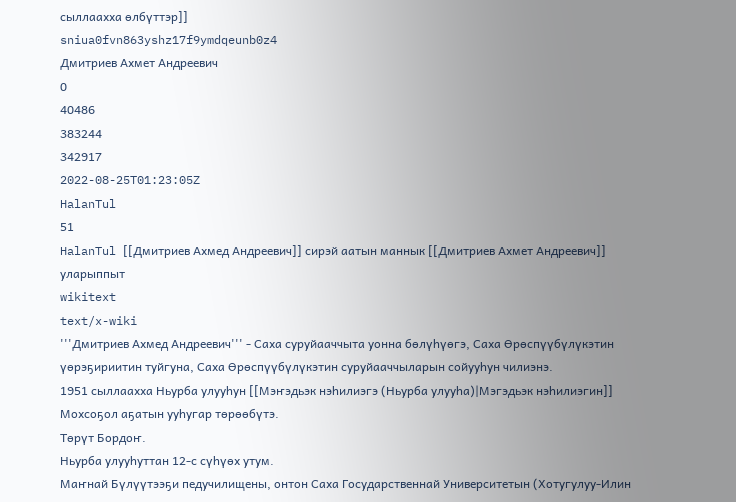сыллаахха өлбүттэр]]
sniua0fvn863yshz17f9ymdqeunb0z4
Дмитриев Ахмет Андреевич
0
40486
383244
342917
2022-08-25T01:23:05Z
HalanTul
51
HalanTul [[Дмитриев Ахмед Андреевич]] сирэй аатын маннык [[Дмитриев Ахмет Андреевич]] уларыппыт
wikitext
text/x-wiki
'''Дмитриев Ахмед Андреевич''' - Саха суруйааччыта уонна бөлүһүөгэ, Саха Өрөспүүбүлүкэтин үөрэҕириитин туйгуна, Саха Өрөспүүбүлүкэтин суруйааччыларын сойууһун чилиэнэ.
1951 сыллаахха Ньурба улууһун [[Мэҥэдьэк нэһилиэгэ (Ньурба улууһа)|Мэгэдьэк нэһилиэгин]] Мохсоҕол аҕатын ууһугар төрөөбүтэ.
Төрүт Бордоҥ.
Ньурба улууһуттан 12-с сүһүөх утум.
Маҥнай Бүлүүтээҕи педучилищены, онтон Саха Государственнай Университетын (Хотугулуу-Илин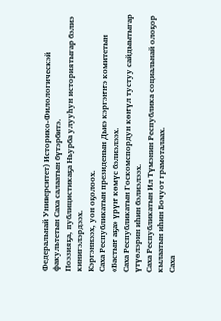Федеральнай Университет) Историко-Филологическэй факультетын Саха салаатын бүтэрбитэ.
Поэзияҕа, публицистикаҕа Ньурба улууһун историятыгар бэлиэ кинигэлэрдээх.
Кэргэннээх, уон оҕолоох.
Саха Республикатын президенын Дьиэ кэргэҥҥэ комитетын «Бастыҥ аҕа» үрүҥ көмүс бэлиэлээх.
Саха Республикатын Госкомспордун көҥүл тустуу сайдыытыгар үтүөлэрин иһин бэлиэлээх.
Саха Республикатын Ил Түмэнин Республика социальнай олоҕор кылаатын иһин Бочуот грамоталаах.
Саха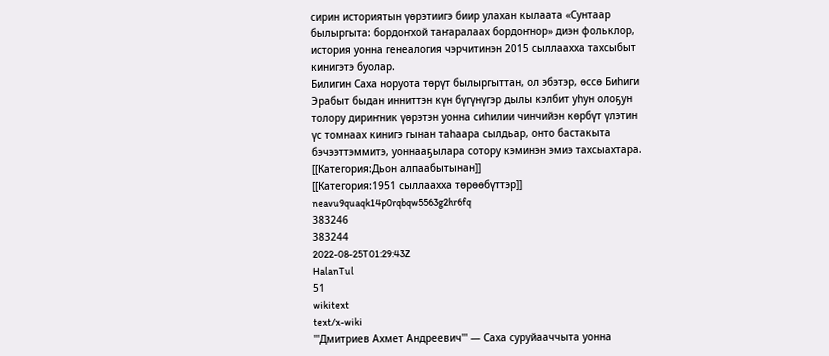сирин историятын үөрэтиигэ биир улахан кылаата «Сунтаар былыргыта: бордоҥхой таҥаралаах бордоҥнор» диэн фольклор, история уонна генеалогия чэрчитинэн 2015 сыллаахха тахсыбыт кинигэтэ буолар.
Билигин Саха норуота төрүт былыргыттан, ол эбэтэр, өссө Биһиги Эрабыт быдан инниттэн күн бүгүнүгэр дылы кэлбит уһун олоҕун толору дириҥник үөрэтэн уонна сиһилии чинчийэн көрбүт үлэтин үс томнаах кинигэ гынан таһаара сылдьар, онто бастакыта бэчээттэммитэ, уоннааҕылара сотору кэминэн эмиэ тахсыахтара.
[[Категория:Дьон алпаабытынан]]
[[Категория:1951 сыллаахха төрөөбүттэр]]
neavu9quaqk14p0rqbqw5563g2hr6fq
383246
383244
2022-08-25T01:29:43Z
HalanTul
51
wikitext
text/x-wiki
'''Дмитриев Ахмет Андреевич''' — Саха суруйааччыта уонна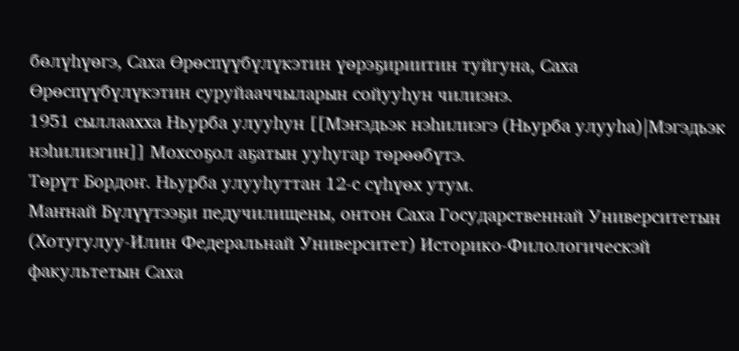бөлүһүөгэ, Саха Өрөспүүбүлүкэтин үөрэҕириитин туйгуна, Саха Өрөспүүбүлүкэтин суруйааччыларын сойууһун чилиэнэ.
1951 сыллаахха Ньурба улууһун [[Мэҥэдьэк нэһилиэгэ (Ньурба улууһа)|Мэгэдьэк нэһилиэгин]] Мохсоҕол аҕатын ууһугар төрөөбүтэ.
Төрүт Бордоҥ. Ньурба улууһуттан 12-с сүһүөх утум.
Маҥнай Бүлүүтээҕи педучилищены, онтон Саха Государственнай Университетын (Хотугулуу-Илин Федеральнай Университет) Историко-Филологическэй факультетын Саха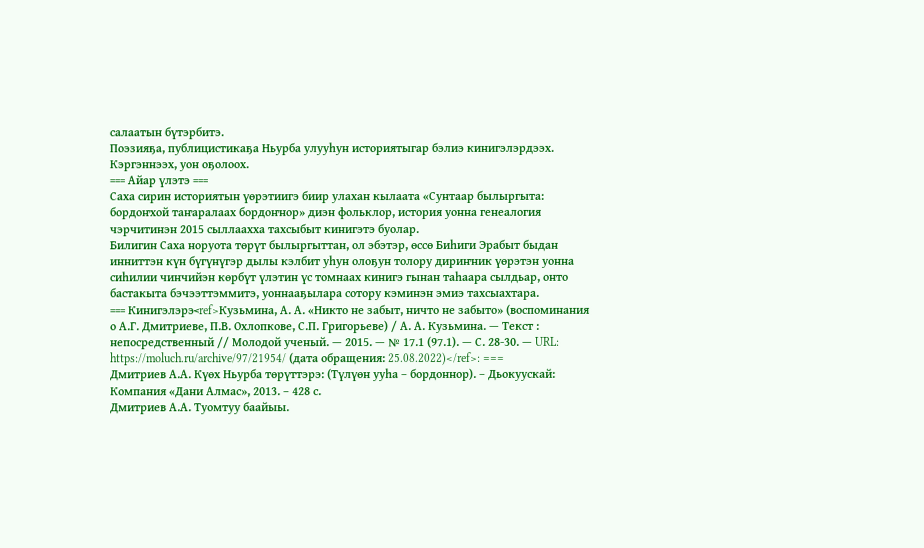салаатын бүтэрбитэ.
Поэзияҕа, публицистикаҕа Ньурба улууһун историятыгар бэлиэ кинигэлэрдээх.
Кэргэннээх, уон оҕолоох.
=== Айар үлэтэ ===
Саха сирин историятын үөрэтиигэ биир улахан кылаата «Сунтаар былыргыта: бордоҥхой таҥаралаах бордоҥнор» диэн фольклор, история уонна генеалогия чэрчитинэн 2015 сыллаахха тахсыбыт кинигэтэ буолар.
Билигин Саха норуота төрүт былыргыттан, ол эбэтэр, өссө Биһиги Эрабыт быдан инниттэн күн бүгүнүгэр дылы кэлбит уһун олоҕун толору дириҥник үөрэтэн уонна сиһилии чинчийэн көрбүт үлэтин үс томнаах кинигэ гынан таһаара сылдьар, онто бастакыта бэчээттэммитэ, уоннааҕылара сотору кэминэн эмиэ тахсыахтара.
=== Кинигэлэрэ<ref>Кузьмина, А. А. «Никто не забыт, ничто не забыто» (воспоминания о А.Г. Дмитриеве, П.В. Охлопкове, С.П. Григорьеве) / А. А. Кузьмина. — Текст : непосредственный // Молодой ученый. — 2015. — № 17.1 (97.1). — С. 28-30. — URL: https://moluch.ru/archive/97/21954/ (дата обращения: 25.08.2022)</ref>: ===
Дмитриев А.А. Күөх Ньурба төрүттэрэ: (Түлүөн ууhа – бордоннор). – Дьокуускай: Компания «Дани Алмас», 2013. – 428 с.
Дмитриев А.А. Туомтуу баайыы.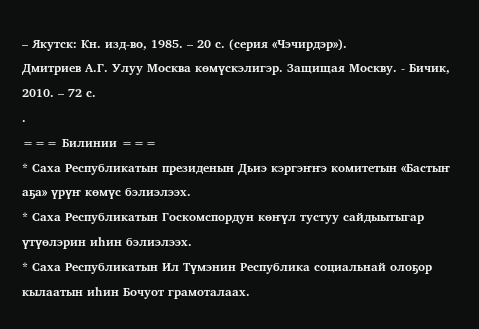– Якутск: Кн. изд-во, 1985. – 20 с. (серия «Чэчирдэр»).
Дмитриев А.Г. Улуу Москва көмүскэлигэр. Защищая Москву. - Бичик, 2010. – 72 с.
.
=== Билинии ===
* Саха Республикатын президенын Дьиэ кэргэҥҥэ комитетын «Бастыҥ аҕа» үрүҥ көмүс бэлиэлээх.
* Саха Республикатын Госкомспордун көҥүл тустуу сайдыытыгар үтүөлэрин иһин бэлиэлээх.
* Саха Республикатын Ил Түмэнин Республика социальнай олоҕор кылаатын иһин Бочуот грамоталаах.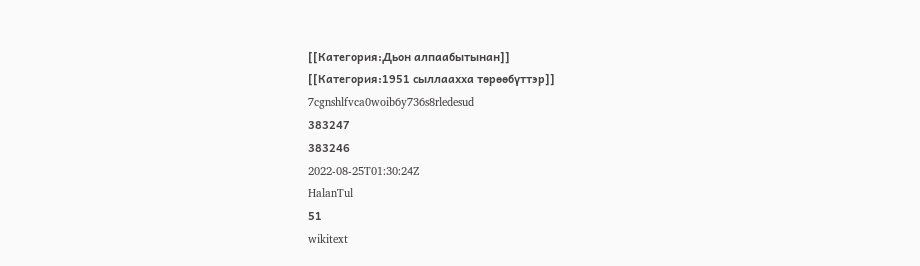[[Категория:Дьон алпаабытынан]]
[[Категория:1951 сыллаахха төрөөбүттэр]]
7cgnshlfvca0woib6y736s8rledesud
383247
383246
2022-08-25T01:30:24Z
HalanTul
51
wikitext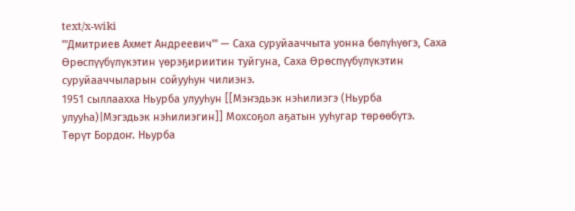text/x-wiki
'''Дмитриев Ахмет Андреевич''' — Саха суруйааччыта уонна бөлүһүөгэ, Саха Өрөспүүбүлүкэтин үөрэҕириитин туйгуна, Саха Өрөспүүбүлүкэтин суруйааччыларын сойууһун чилиэнэ.
1951 сыллаахха Ньурба улууһун [[Мэҥэдьэк нэһилиэгэ (Ньурба улууһа)|Мэгэдьэк нэһилиэгин]] Мохсоҕол аҕатын ууһугар төрөөбүтэ.
Төрүт Бордоҥ. Ньурба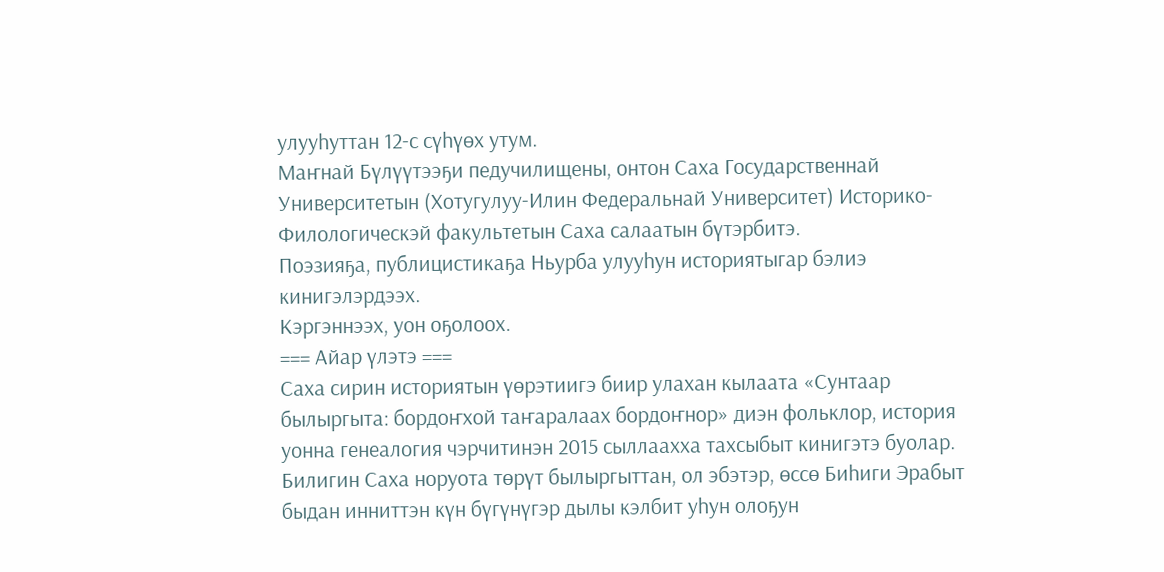улууһуттан 12-с сүһүөх утум.
Маҥнай Бүлүүтээҕи педучилищены, онтон Саха Государственнай Университетын (Хотугулуу-Илин Федеральнай Университет) Историко-Филологическэй факультетын Саха салаатын бүтэрбитэ.
Поэзияҕа, публицистикаҕа Ньурба улууһун историятыгар бэлиэ кинигэлэрдээх.
Кэргэннээх, уон оҕолоох.
=== Айар үлэтэ ===
Саха сирин историятын үөрэтиигэ биир улахан кылаата «Сунтаар былыргыта: бордоҥхой таҥаралаах бордоҥнор» диэн фольклор, история уонна генеалогия чэрчитинэн 2015 сыллаахха тахсыбыт кинигэтэ буолар.
Билигин Саха норуота төрүт былыргыттан, ол эбэтэр, өссө Биһиги Эрабыт быдан инниттэн күн бүгүнүгэр дылы кэлбит уһун олоҕун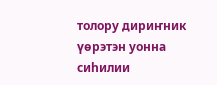толору дириҥник үөрэтэн уонна сиһилии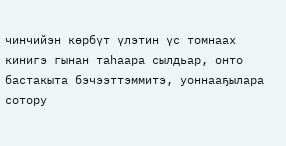чинчийэн көрбүт үлэтин үс томнаах кинигэ гынан таһаара сылдьар, онто бастакыта бэчээттэммитэ, уоннааҕылара сотору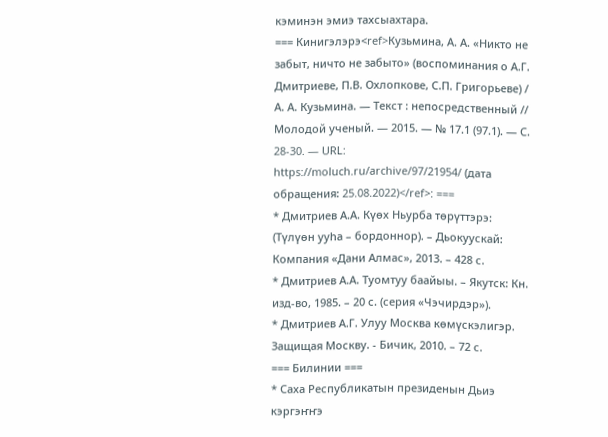кэминэн эмиэ тахсыахтара.
=== Кинигэлэрэ<ref>Кузьмина, А. А. «Никто не забыт, ничто не забыто» (воспоминания о А.Г. Дмитриеве, П.В. Охлопкове, С.П. Григорьеве) / А. А. Кузьмина. — Текст : непосредственный // Молодой ученый. — 2015. — № 17.1 (97.1). — С. 28-30. — URL: https://moluch.ru/archive/97/21954/ (дата обращения: 25.08.2022)</ref>: ===
* Дмитриев А.А. Күөх Ньурба төрүттэрэ: (Түлүөн ууhа – бордоннор). – Дьокуускай: Компания «Дани Алмас», 2013. – 428 с.
* Дмитриев А.А. Туомтуу баайыы. – Якутск: Кн. изд-во, 1985. – 20 с. (серия «Чэчирдэр»).
* Дмитриев А.Г. Улуу Москва көмүскэлигэр. Защищая Москву. - Бичик, 2010. – 72 с.
=== Билинии ===
* Саха Республикатын президенын Дьиэ кэргэҥҥэ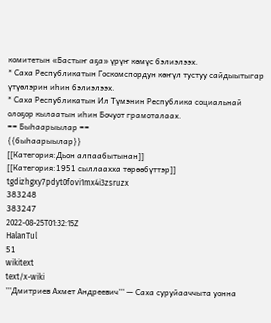комитетын «Бастыҥ аҕа» үрүҥ көмүс бэлиэлээх.
* Саха Республикатын Госкомспордун көҥүл тустуу сайдыытыгар үтүөлэрин иһин бэлиэлээх.
* Саха Республикатын Ил Түмэнин Республика социальнай олоҕор кылаатын иһин Бочуот грамоталаах.
== Быһаарыылар ==
{{быһаарыылар}}
[[Категория:Дьон алпаабытынан]]
[[Категория:1951 сыллаахха төрөөбүттэр]]
tgdizhgxy7pdyt0fovi1mx4i3zsruzx
383248
383247
2022-08-25T01:32:15Z
HalanTul
51
wikitext
text/x-wiki
'''Дмитриев Ахмет Андреевич''' — Саха суруйааччыта уонна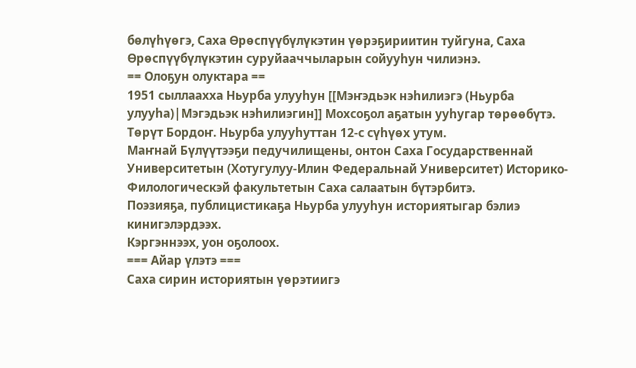бөлүһүөгэ, Саха Өрөспүүбүлүкэтин үөрэҕириитин туйгуна, Саха Өрөспүүбүлүкэтин суруйааччыларын сойууһун чилиэнэ.
== Олоҕун олуктара ==
1951 сыллаахха Ньурба улууһун [[Мэҥэдьэк нэһилиэгэ (Ньурба улууһа)|Мэгэдьэк нэһилиэгин]] Мохсоҕол аҕатын ууһугар төрөөбүтэ.
Төрүт Бордоҥ. Ньурба улууһуттан 12-с сүһүөх утум.
Маҥнай Бүлүүтээҕи педучилищены, онтон Саха Государственнай Университетын (Хотугулуу-Илин Федеральнай Университет) Историко-Филологическэй факультетын Саха салаатын бүтэрбитэ.
Поэзияҕа, публицистикаҕа Ньурба улууһун историятыгар бэлиэ кинигэлэрдээх.
Кэргэннээх, уон оҕолоох.
=== Айар үлэтэ ===
Саха сирин историятын үөрэтиигэ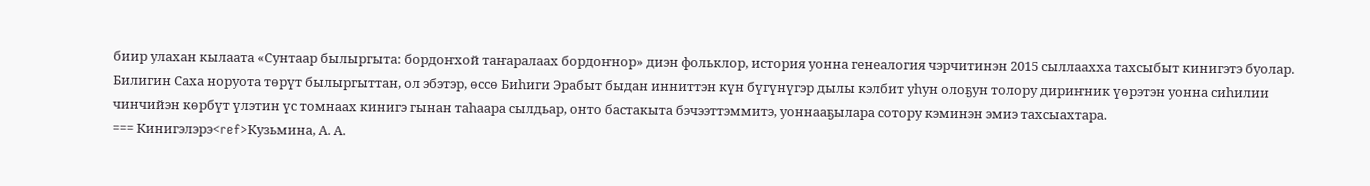биир улахан кылаата «Сунтаар былыргыта: бордоҥхой таҥаралаах бордоҥнор» диэн фольклор, история уонна генеалогия чэрчитинэн 2015 сыллаахха тахсыбыт кинигэтэ буолар.
Билигин Саха норуота төрүт былыргыттан, ол эбэтэр, өссө Биһиги Эрабыт быдан инниттэн күн бүгүнүгэр дылы кэлбит уһун олоҕун толору дириҥник үөрэтэн уонна сиһилии чинчийэн көрбүт үлэтин үс томнаах кинигэ гынан таһаара сылдьар, онто бастакыта бэчээттэммитэ, уоннааҕылара сотору кэминэн эмиэ тахсыахтара.
=== Кинигэлэрэ<ref>Кузьмина, А. А.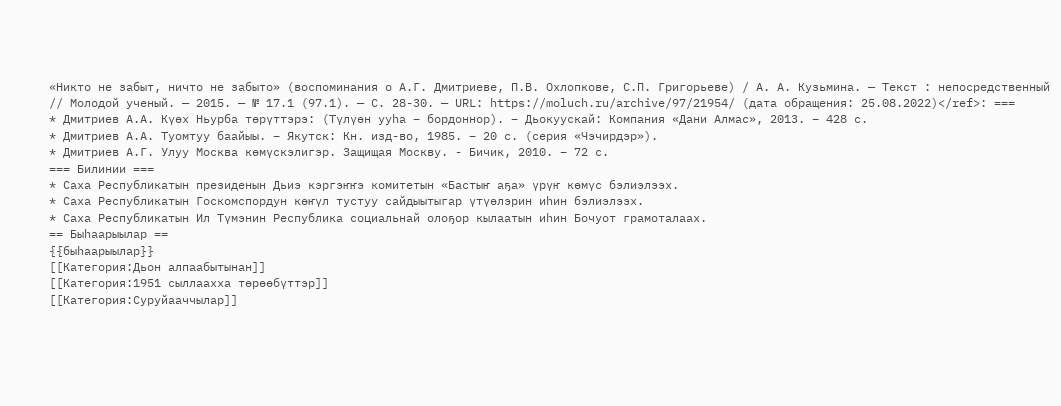«Никто не забыт, ничто не забыто» (воспоминания о А.Г. Дмитриеве, П.В. Охлопкове, С.П. Григорьеве) / А. А. Кузьмина. — Текст : непосредственный // Молодой ученый. — 2015. — № 17.1 (97.1). — С. 28-30. — URL: https://moluch.ru/archive/97/21954/ (дата обращения: 25.08.2022)</ref>: ===
* Дмитриев А.А. Күөх Ньурба төрүттэрэ: (Түлүөн ууhа – бордоннор). – Дьокуускай: Компания «Дани Алмас», 2013. – 428 с.
* Дмитриев А.А. Туомтуу баайыы. – Якутск: Кн. изд-во, 1985. – 20 с. (серия «Чэчирдэр»).
* Дмитриев А.Г. Улуу Москва көмүскэлигэр. Защищая Москву. - Бичик, 2010. – 72 с.
=== Билинии ===
* Саха Республикатын президенын Дьиэ кэргэҥҥэ комитетын «Бастыҥ аҕа» үрүҥ көмүс бэлиэлээх.
* Саха Республикатын Госкомспордун көҥүл тустуу сайдыытыгар үтүөлэрин иһин бэлиэлээх.
* Саха Республикатын Ил Түмэнин Республика социальнай олоҕор кылаатын иһин Бочуот грамоталаах.
== Быһаарыылар ==
{{быһаарыылар}}
[[Категория:Дьон алпаабытынан]]
[[Категория:1951 сыллаахха төрөөбүттэр]]
[[Категория:Суруйааччылар]]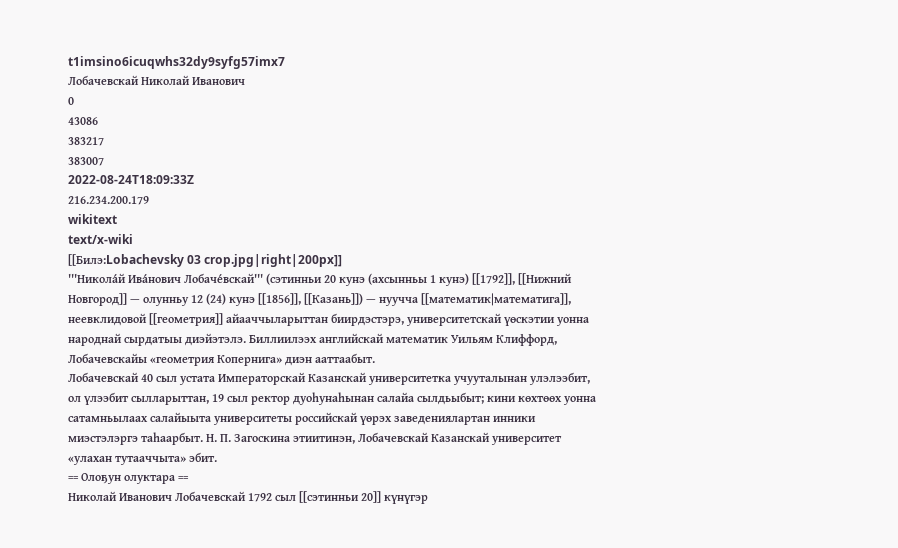t1imsino6icuqwhs32dy9syfg57imx7
Лобачевскай Николай Иванович
0
43086
383217
383007
2022-08-24T18:09:33Z
216.234.200.179
wikitext
text/x-wiki
[[Билэ:Lobachevsky 03 crop.jpg|right|200px]]
'''Никола́й Ива́нович Лобаче́вскай''' (сэтинньи 20 кунэ (ахсынньы 1 кунэ) [[1792]], [[Нижний Новгород]] — олунньу 12 (24) кунэ [[1856]], [[Казань]]) — нуучча [[математик|математига]], неевклидовой [[геометрия]] айааччыларыттан биирдэстэрэ, университетскай үөскэтии уонна народнай сырдатыы диэйэтэлэ. Биллиилээх английскай математик Уильям Клиффорд, Лобачевскайы «геометрия Копернига» диэн ааттаабыт.
Лобачевскай 40 сыл устата Императорскай Казанскай университетка учууталынан улэлээбит, ол үлээбит сылларыттан, 19 сыл ректор дуоһунаһынан салайа сылдьыбыт; кини көхтөөх уонна сатамньылаах салайыыта университеты российскай үөрэх заведениялартан инники миэстэлэргэ таһаарбыт. Н. П. Загоскина этиитинэн, Лобачевскай Казанскай университет «улахан тутааччыта» эбит.
== Олоҕун олуктара ==
Николай Иванович Лобачевскай 1792 сыл [[сэтинньи 20]] күнүгэр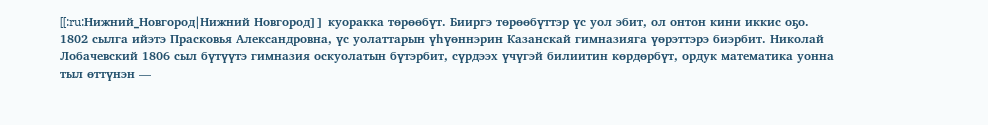[[:ru:Нижний_Новгород|Нижний Новгород]] куоракка төрөөбүт. Бииргэ төрөөбүттэр үс уол эбит, ол онтон кини иккис оҕо. 1802 сылга ийэтэ Прасковья Александровна, үс уолаттарын үһүөннэрин Казанскай гимназияга үөрэттэрэ биэрбит. Николай Лобачевский 1806 сыл бүтүүтэ гимназия оскуолатын бүтэрбит, сүрдээх үчүгэй билиитин көрдөрбүт, ордук математика уонна тыл өттүнэн —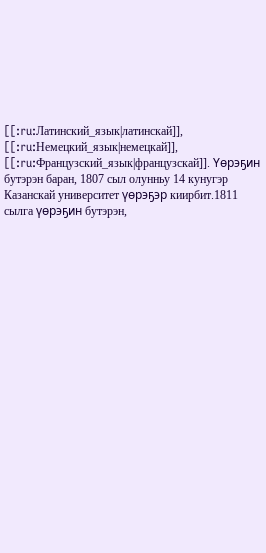[[:ru:Латинский_язык|латинскай]], [[:ru:Немецкий_язык|немецкай]], [[:ru:Французский_язык|французскай]]. Үөрэҕин бутэрэн баран, 1807 сыл олунньу 14 кунугэр Казанскай университет үөрэҕэр киирбит.1811 сылга үөрэҕин бутэрэн,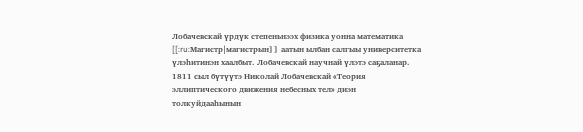Лобачевскай үрдүк степеньнээх физика уонна математика [[:ru:Магистр|магистрын]] аатын ылбан салгыы университетка үлэһитинэн хаалбыт. Лобачевскай научнай үлэтэ саҕаланар. 1811 сыл бүтүүтэ Николай Лобачевскай «Теория эллиптического движения небесных тел» диэн толкуйдааһынын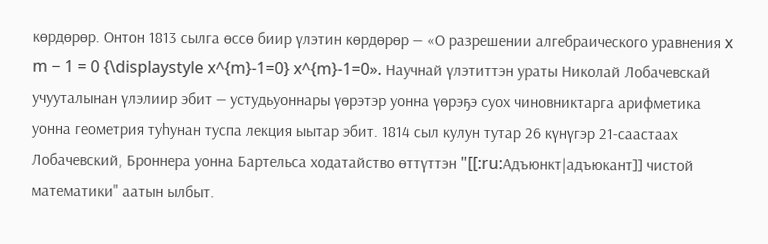көрдөрөр. Онтон 1813 сылга өссө биир үлэтин көрдөрөр — «О разрешении алгебраического уравнения x m − 1 = 0 {\displaystyle x^{m}-1=0} x^{m}-1=0». Научнай үлэтиттэн ураты Николай Лобачевскай учууталынан үлэлиир эбит — устудьуоннары үөрэтэр уонна үөрэҕэ суох чиновниктарга арифметика уонна геометрия туһунан туспа лекция ыытар эбит. 1814 сыл кулун тутар 26 күнүгэр 21-саастаах Лобачевский, Броннера уонна Бартельса ходатайство өттүттэн "[[:ru:Адъюнкт|адъюкант]] чистой математики" аатын ылбыт.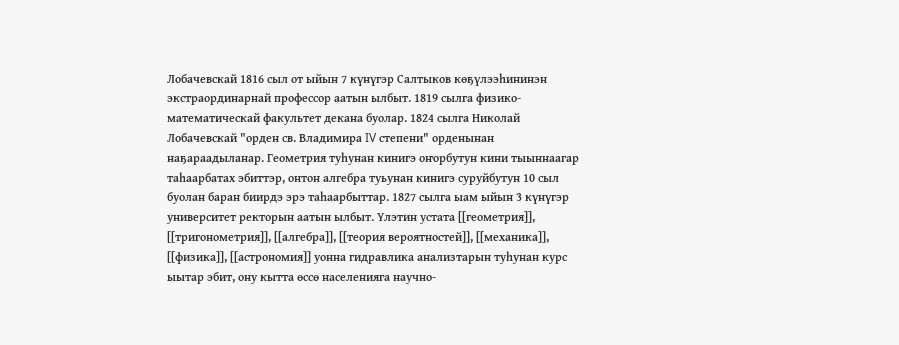Лобачевскай 1816 сыл от ыйын 7 күнүгэр Салтыков көҕүлээһининэн экстраординарнай профессор аатын ылбыт. 1819 сылга физико-математическай факультет декана буолар. 1824 сылга Николай Лобачевскай "орден св. Владимира IV степени" орденынан наҕараадыланар. Геометрия туһунан кинигэ оҥорбутун кини тыыннаагар таһаарбатах эбиттэр, онтон алгебра туьунан кинигэ суруйбутун 10 сыл буолан баран биирдэ эрэ таһаарбыттар. 1827 сылга ыам ыйын 3 күнүгэр университет ректорын аатын ылбыт. Үлэтин устата [[геометрия]], [[тригонометрия]], [[алгебра]], [[теория вероятностей]], [[механика]], [[физика]], [[астрономия]] уонна гидравлика анализтарын туһунан курс ыытар эбит, ону кытта өссө населенияга научно-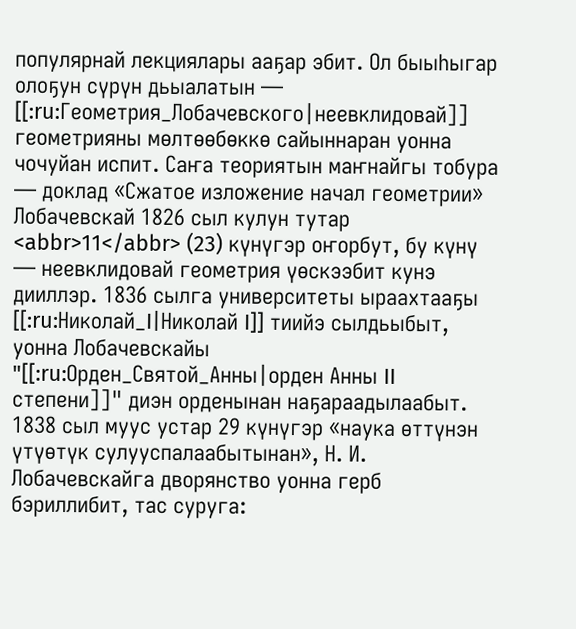популярнай лекциялары ааҕар эбит. Ол быыһыгар олоҕун сүрүн дьыалатын — [[:ru:Геометрия_Лобачевского|неевклидовай]] геометрияны мөлтөөбөккө сайыннаран уонна чочуйан испит. Саҥа теориятын маҥнайгы тобура — доклад «Сжатое изложение начал геометрии» Лобачевскай 1826 сыл кулун тутар <abbr>11</abbr> (23) күнүгэр оҥорбут, бу күнү — неевклидовай геометрия үөскээбит кунэ дииллэр. 1836 сылга университеты ыраахтааҕы [[:ru:Николай_I|Николай I]] тиийэ сылдьыбыт, уонна Лобачевскайы "[[:ru:Орден_Святой_Анны|орден Анны II степени]]" диэн орденынан наҕараадылаабыт. 1838 сыл муус устар 29 күнүгэр «наука өттүнэн үтүөтүк сулууспалаабытынан», Н. И. Лобачевскайга дворянство уонна герб бэриллибит, тас суруга: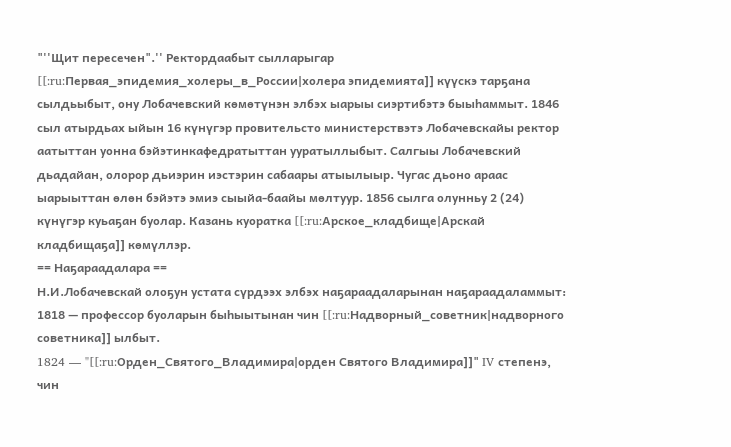"''Щит пересечен".'' Ректордаабыт сылларыгар [[:ru:Первая_эпидемия_холеры_в_России|холера эпидемията]] күүскэ тарҕана сылдьыбыт, ону Лобачевский көмөтүнэн элбэх ыарыы сиэртибэтэ быыһаммыт. 1846 сыл атырдьах ыйын 16 күнүгэр провительсто министерствэтэ Лобачевскайы ректор аатыттан уонна бэйэтинкафедратыттан ууратыллыбыт. Салгыы Лобачевский дьадайан, олорор дьиэрин иэстэрин сабаары атыылыыр. Чугас дьоно араас ыарыыттан өлөн бэйэтэ эмиэ сыыйа-баайы мөлтуур. 1856 сылга олунньу 2 (24) күнүгэр куьаҕан буолар. Казань куоратка [[:ru:Арское_кладбище|Арскай кладбищаҕа]] көмүллэр.
== Наҕараадалара ==
Н.И.Лобачевскай олоҕун устата сүрдээх элбэх наҕараадаларынан наҕараадаламмыт:
1818 — профессор буоларын быһыытынан чин [[:ru:Надворный_советник|надворного советника]] ылбыт.
1824 — "[[:ru:Орден_Святого_Владимира|орден Святого Владимира]]" IV степенэ, чин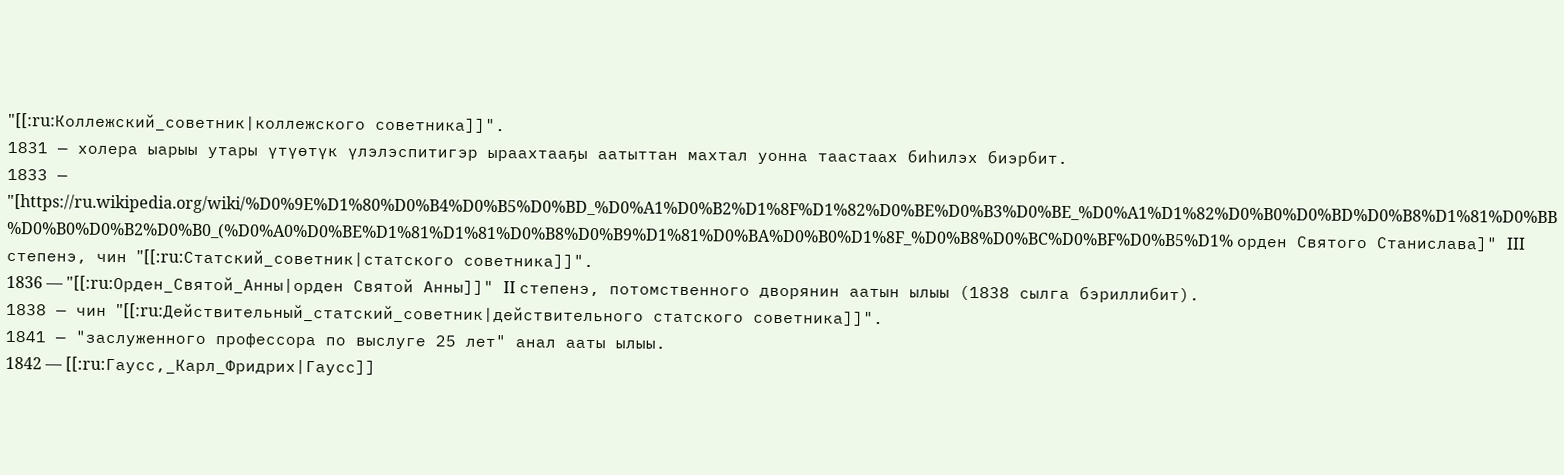"[[:ru:Коллежский_советник|коллежского советника]]".
1831 — холера ыарыы утары үтүөтүк үлэлэспитигэр ыраахтааҕы аатыттан махтал уонна таастаах биһилэх биэрбит.
1833 — "[https://ru.wikipedia.org/wiki/%D0%9E%D1%80%D0%B4%D0%B5%D0%BD_%D0%A1%D0%B2%D1%8F%D1%82%D0%BE%D0%B3%D0%BE_%D0%A1%D1%82%D0%B0%D0%BD%D0%B8%D1%81%D0%BB%D0%B0%D0%B2%D0%B0_(%D0%A0%D0%BE%D1%81%D1%81%D0%B8%D0%B9%D1%81%D0%BA%D0%B0%D1%8F_%D0%B8%D0%BC%D0%BF%D0%B5%D1% орден Святого Станислава]" III степенэ, чин "[[:ru:Статский_советник|статского советника]]".
1836 — "[[:ru:Орден_Святой_Анны|орден Святой Анны]]" II степенэ, потомственного дворянин аатын ылыы (1838 сылга бэриллибит).
1838 — чин "[[:ru:Действительный_статский_советник|действительного статского советника]]".
1841 — "заслуженного профессора по выслуге 25 лет" анал ааты ылыы.
1842 — [[:ru:Гаусс,_Карл_Фридрих|Гаусс]]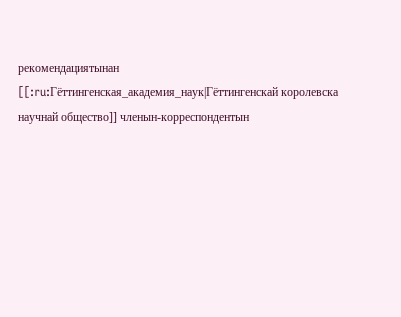рекомендациятынан [[:ru:Гёттингенская_академия_наук|Гёттингенскай королевска научнай общество]] членын-корреспондентын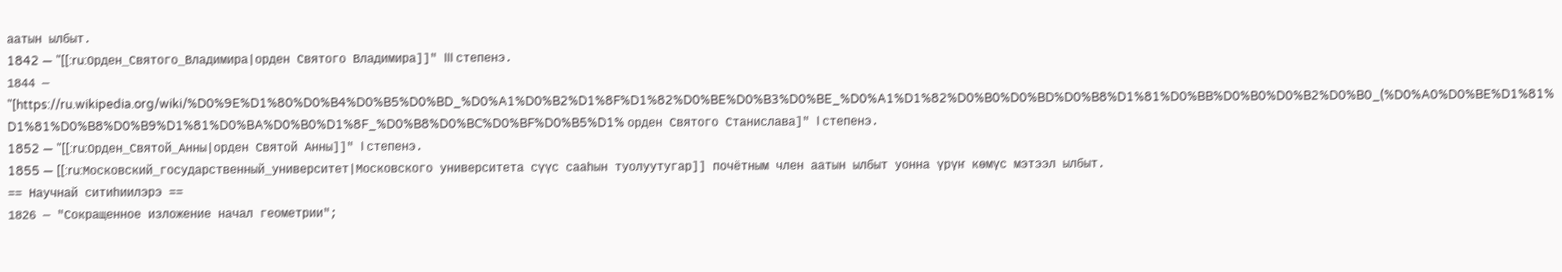аатын ылбыт.
1842 — "[[:ru:Орден_Святого_Владимира|орден Святого Владимира]]" III степенэ.
1844 — "[https://ru.wikipedia.org/wiki/%D0%9E%D1%80%D0%B4%D0%B5%D0%BD_%D0%A1%D0%B2%D1%8F%D1%82%D0%BE%D0%B3%D0%BE_%D0%A1%D1%82%D0%B0%D0%BD%D0%B8%D1%81%D0%BB%D0%B0%D0%B2%D0%B0_(%D0%A0%D0%BE%D1%81%D1%81%D0%B8%D0%B9%D1%81%D0%BA%D0%B0%D1%8F_%D0%B8%D0%BC%D0%BF%D0%B5%D1% орден Святого Станислава]" I степенэ.
1852 — "[[:ru:Орден_Святой_Анны|орден Святой Анны]]" I степенэ.
1855 — [[:ru:Московский_государственный_университет|Московского университета сүүс сааһын туолуутугар]] почётным член аатын ылбыт уонна үрүҥ көмүс мэтээл ылбыт.
== Научнай ситиһиилэрэ ==
1826 — "Сокращенное изложение начал геометрии";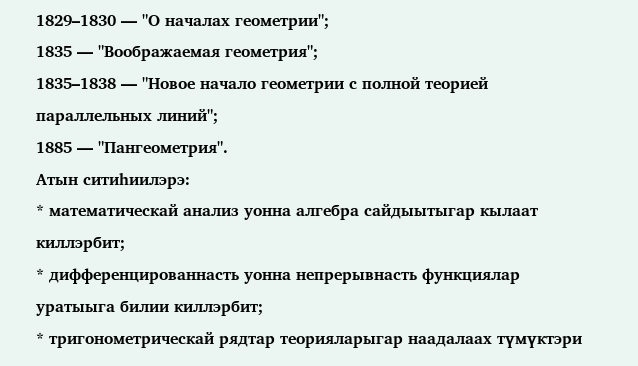1829–1830 — "О началах геометрии";
1835 — "Воображаемая геометрия";
1835–1838 — "Новое начало геометрии с полной теорией параллельных линий";
1885 — "Пангеометрия".
Атын ситиһиилэрэ:
* математическай анализ уонна алгебра сайдыытыгар кылаат киллэрбит;
* дифференцированнасть уонна непрерывнасть функциялар уратыыга билии киллэрбит;
* тригонометрическай рядтар теорияларыгар наадалаах түмүктэри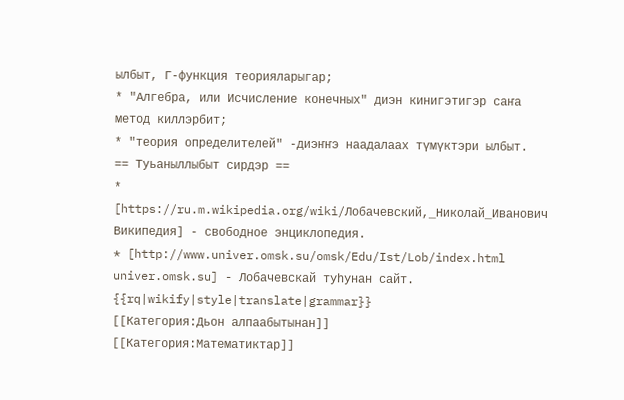ылбыт, Г-функция теорияларыгар;
* "Алгебра, или Исчисление конечных" диэн кинигэтигэр саҥа метод киллэрбит;
* "теория определителей" -диэҥҥэ наадалаах түмүктэри ылбыт.
== Туьаныллыбыт сирдэр ==
* [https://ru.m.wikipedia.org/wiki/Лобачевский,_Николай_Иванович Википедия] - свободное энциклопедия.
* [http://www.univer.omsk.su/omsk/Edu/Ist/Lob/index.html univer.omsk.su] - Лобачевскай туhунан сайт.
{{rq|wikify|style|translate|grammar}}
[[Категория:Дьон алпаабытынан]]
[[Категория:Математиктар]]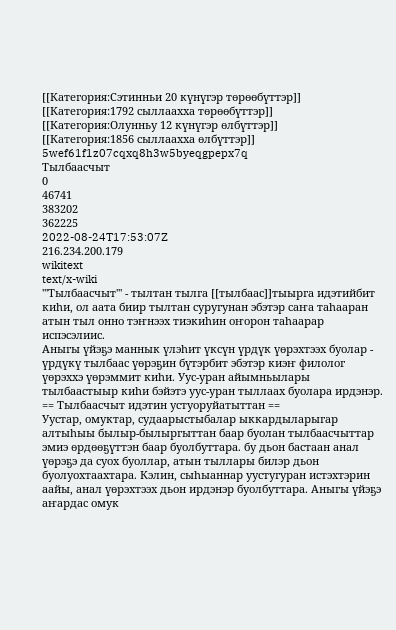[[Категория:Сэтинньи 20 күнүгэр төрөөбүттэр]]
[[Категория:1792 сыллаахха төрөөбүттэр]]
[[Категория:Олунньу 12 күнүгэр өлбүттэр]]
[[Категория:1856 сыллаахха өлбүттэр]]
5wef61f1z07cqxq8h3w5byeqgpepx7q
Тылбаасчыт
0
46741
383202
362225
2022-08-24T17:53:07Z
216.234.200.179
wikitext
text/x-wiki
'''Тылбаасчыт''' - тылтан тылга [[тылбаас]]тыырга идэтийбит киһи, ол аата биир тылтан суругунан эбэтэр саҥа таһааран атын тыл онно тэҥнээх тиэкиһин оҥорон таһаарар испэсэлиис.
Аныгы үйэҕэ маннык үлэһит үксүн үрдүк үөрэхтээх буолар - үрдүкү тылбаас үөрэҕин бүтэрбит эбэтэр киэҥ филолог үөрэххэ үөрэммит киһи. Уус-уран айымньылары тылбаастыыр киһи бэйэтэ уус-уран тыллаах буолара ирдэнэр.
== Тылбаасчыт идэтин устуоруйатыттан ==
Уустар, омуктар, судаарыстыбалар ыккардыларыгар алтыһыы былыр-былыргыттан баар буолан тылбаасчыттар эмиэ өрдөөҕүттэн баар буолбуттара. бу дьон бастаан анал үөрэҕэ да суох буоллар, атын тыллары билэр дьон буолуохтаахтара. Кэлин, сыһыаннар уустугуран истэхтэрин аайы, анал үөрэхтээх дьон ирдэнэр буолбуттара. Аныгы үйэҕэ аҥардас омук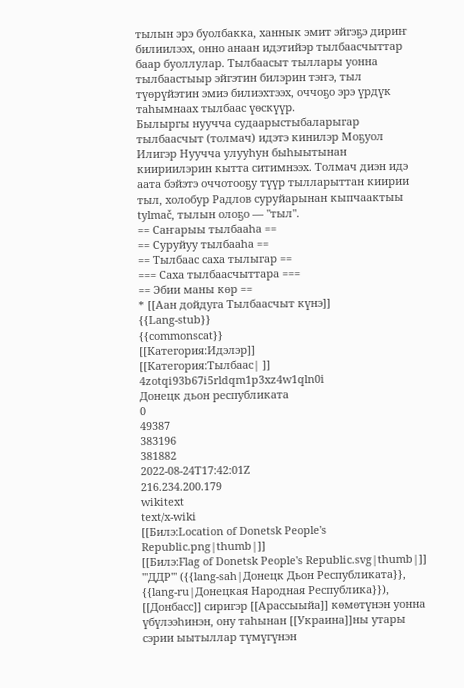тылын эрэ буолбакка, ханнык эмит эйгэҕэ дириҥ билиилээх, онно анаан идэтийэр тылбаасчыттар баар буоллулар. Тылбаасыт тыллары уонна тылбаастыыр эйгэтин билэрин тэҥэ, тыл түөрүйэтин эмиэ билиэхтээх, оччоҕо эрэ үрдүк таһымнаах тылбаас үөскүүр.
Былыргы нуучча судаарыстыбаларыгар тылбаасчыт (толмач) идэтэ кинилэр Моҕуол Илигэр Нуучча улууһун быһыытынан киириилэрин кытта ситимнээх. Толмач диэн идэ аата бэйэтэ оччотооҕу түүр тылларыттан киирии тыл, холобур Радлов суруйарынан кыпчаактыы tylmač, тылын олоҕо — "тыл".
== Саҥарыы тылбааһа ==
== Суруйуу тылбааһа ==
== Тылбаас саха тылыгар ==
=== Саха тылбаасчыттара ===
== Эбии маны көр ==
* [[Аан дойдуга Тылбаасчыт күнэ]]
{{Lang-stub}}
{{commonscat}}
[[Категория:Идэлэр]]
[[Категория:Тылбаас| ]]
4zotqi93b67i5rldqm1p3xz4w1qln0i
Донецк дьон республиката
0
49387
383196
381882
2022-08-24T17:42:01Z
216.234.200.179
wikitext
text/x-wiki
[[Билэ:Location of Donetsk People's Republic.png|thumb|]]
[[Билэ:Flag of Donetsk People's Republic.svg|thumb|]]
'''ДДР''' ({{lang-sah|Донецк Дьон Республиката}}, {{lang-ru|Донецкая Народная Республика}}), [[Донбасс]] сиригэр [[Арассыыйа]] көмөтүнэн уонна үбүлээһинэн, ону таһынан [[Украина]]ны утары сэрии ыытыллар түмүгүнэн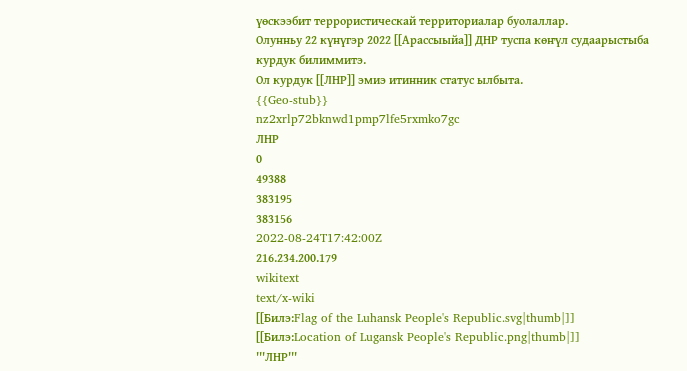үөскээбит террористическай территориалар буолаллар.
Олунньу 22 күнүгэр 2022 [[Арассыыйа]] ДНР туспа көҥүл судаарыстыба курдук билиммитэ.
Ол курдук [[ЛНР]] эмиэ итинник статус ылбыта.
{{Geo-stub}}
nz2xrlp72bknwd1pmp7lfe5rxmko7gc
ЛНР
0
49388
383195
383156
2022-08-24T17:42:00Z
216.234.200.179
wikitext
text/x-wiki
[[Билэ:Flag of the Luhansk People's Republic.svg|thumb|]]
[[Билэ:Location of Lugansk People's Republic.png|thumb|]]
'''ЛНР'''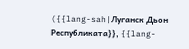({{lang-sah|Луганск Дьон Республиката}}, {{lang-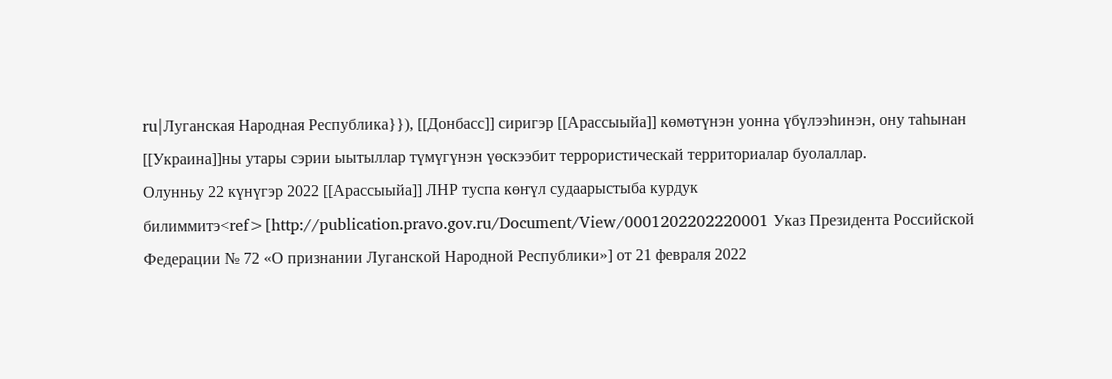ru|Луганская Народная Республика}}), [[Донбасс]] сиригэр [[Арассыыйа]] көмөтүнэн уонна үбүлээһинэн, ону таһынан [[Украина]]ны утары сэрии ыытыллар түмүгүнэн үөскээбит террористическай территориалар буолаллар.
Олунньу 22 күнүгэр 2022 [[Арассыыйа]] ЛНР туспа көҥүл судаарыстыба курдук билиммитэ<ref>[http://publication.pravo.gov.ru/Document/View/0001202202220001 Указ Президента Российской Федерации № 72 «О признании Луганской Народной Республики»] от 21 февраля 2022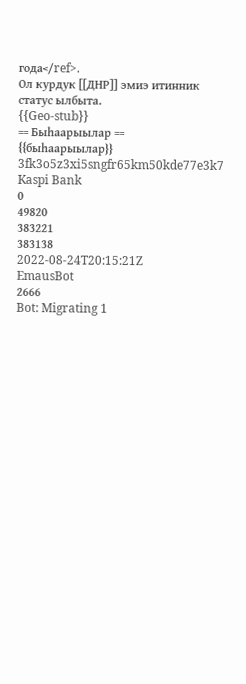года</ref>.
Ол курдук [[ДНР]] эмиэ итинник статус ылбыта.
{{Geo-stub}}
== Быһаарыылар ==
{{быһаарыылар}}
3fk3o5z3xi5sngfr65km50kde77e3k7
Kaspi Bank
0
49820
383221
383138
2022-08-24T20:15:21Z
EmausBot
2666
Bot: Migrating 1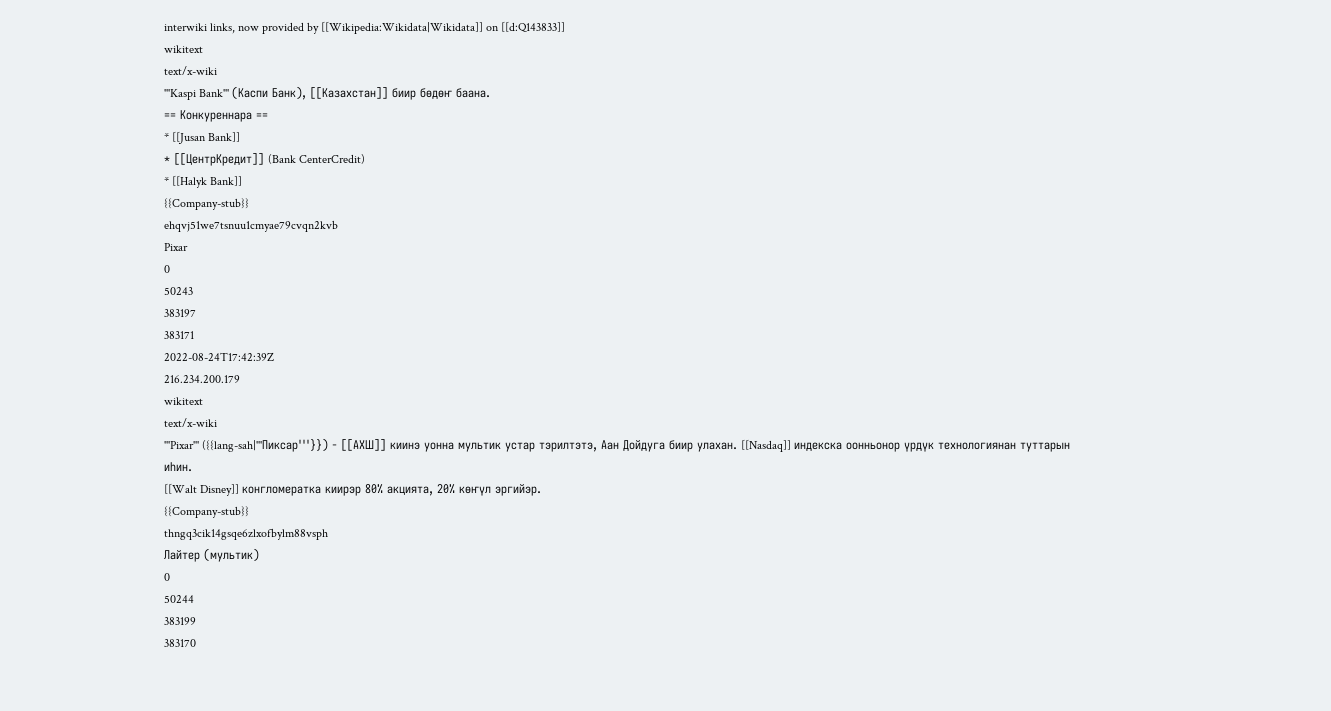interwiki links, now provided by [[Wikipedia:Wikidata|Wikidata]] on [[d:Q143833]]
wikitext
text/x-wiki
'''Kaspi Bank''' (Каспи Банк), [[Казахстан]] биир бөдөҥ баана.
== Конкуреннара ==
* [[Jusan Bank]]
* [[ЦентрКредит]] (Bank CenterCredit)
* [[Halyk Bank]]
{{Company-stub}}
ehqvj51we7tsnuu1cmyae79cvqn2kvb
Pixar
0
50243
383197
383171
2022-08-24T17:42:39Z
216.234.200.179
wikitext
text/x-wiki
'''Pixar''' ({{lang-sah|'''Пиксар'''}}) - [[АХШ]] киинэ уонна мультик устар тэрилтэтэ, Аан Дойдуга биир улахан. [[Nasdaq]] индекска оонньонор үрдүк технологиянан туттарын иһин.
[[Walt Disney]] конгломератка киирэр 80% акцията, 20% көҥүл эргийэр.
{{Company-stub}}
thngq3cik14gsqe6zlxofbylm88vsph
Лайтер (мультик)
0
50244
383199
383170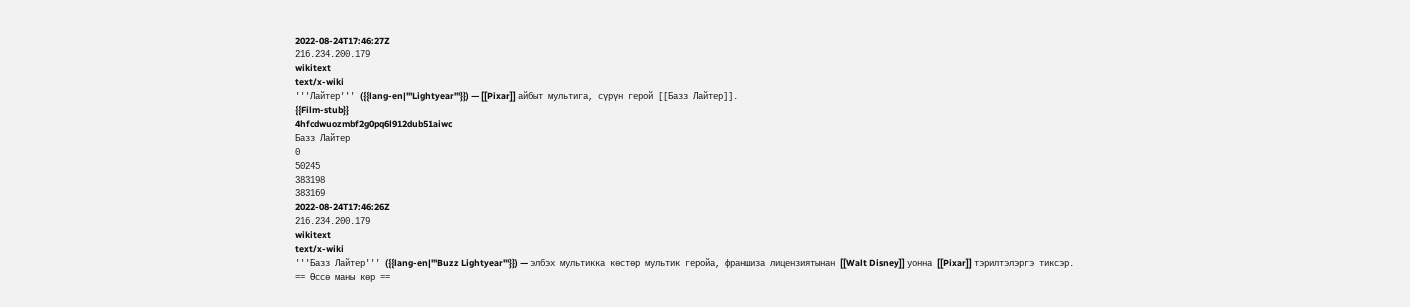2022-08-24T17:46:27Z
216.234.200.179
wikitext
text/x-wiki
'''Лайтер''' ({{lang-en|'''Lightyear'''}}) — [[Pixar]] айбыт мультига, сүрүн герой [[Базз Лайтер]].
{{Film-stub}}
4hfcdwuozmbf2g0pq6l912dub51aiwc
Базз Лайтер
0
50245
383198
383169
2022-08-24T17:46:26Z
216.234.200.179
wikitext
text/x-wiki
'''Базз Лайтер''' ({{lang-en|'''Buzz Lightyear'''}}) — элбэх мультикка көстөр мультик геройа, франшиза лицензиятынан [[Walt Disney]] уонна [[Pixar]] тэрилтэлэргэ тиксэр.
== Өссө маны көр ==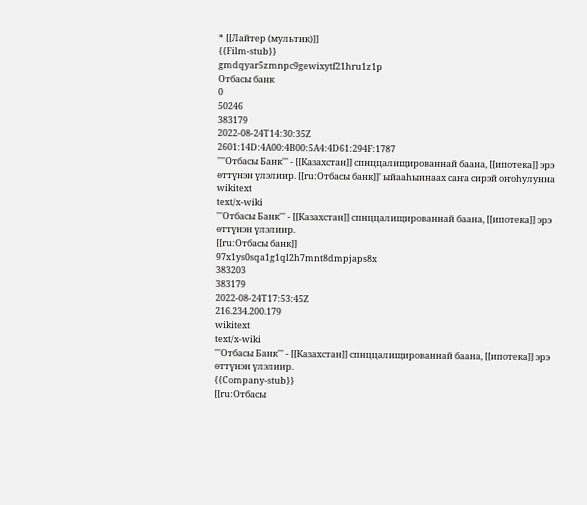* [[Лайтер (мультик)]]
{{Film-stub}}
gmdqyar5zmnpc9gewixytf21hru1z1p
Отбасы банк
0
50246
383179
2022-08-24T14:30:35Z
2601:14D:4A00:4B00:5A4:4D61:294F:1787
''''Отбасы Банк''' - [[Казахстан]] спнццалищированнай баана, [[ипотека]] эрэ өттүнэн үлэлиир. [[ru:Отбасы банк]]' ыйааһыннаах саҥа сирэй оҥоһулунна
wikitext
text/x-wiki
'''Отбасы Банк''' - [[Казахстан]] спнццалищированнай баана, [[ипотека]] эрэ өттүнэн үлэлиир.
[[ru:Отбасы банк]]
97x1ys0sqa1g1ql2h7mnt8dmpjaps8x
383203
383179
2022-08-24T17:53:45Z
216.234.200.179
wikitext
text/x-wiki
'''Отбасы Банк''' - [[Казахстан]] спнццалищированнай баана, [[ипотека]] эрэ өттүнэн үлэлиир.
{{Company-stub}}
[[ru:Отбасы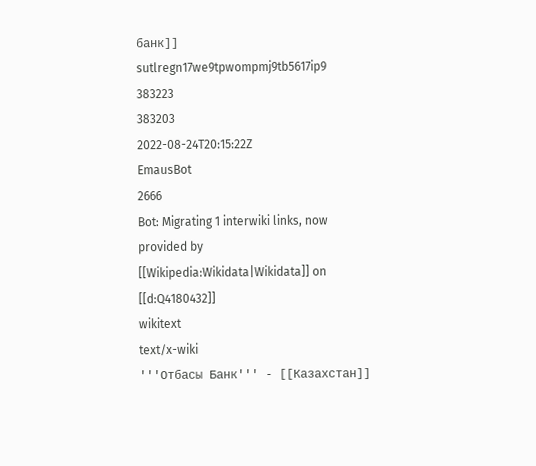банк]]
sutlregn17we9tpwompmj9tb5617ip9
383223
383203
2022-08-24T20:15:22Z
EmausBot
2666
Bot: Migrating 1 interwiki links, now provided by [[Wikipedia:Wikidata|Wikidata]] on [[d:Q4180432]]
wikitext
text/x-wiki
'''Отбасы Банк''' - [[Казахстан]]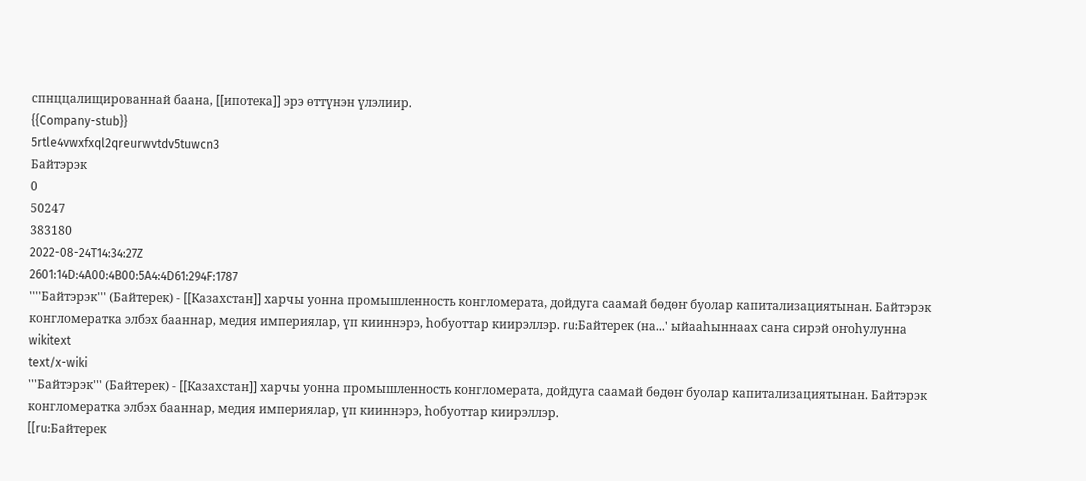спнццалищированнай баана, [[ипотека]] эрэ өттүнэн үлэлиир.
{{Company-stub}}
5rtle4vwxfxql2qreurwvtdv5tuwcn3
Байтэрэк
0
50247
383180
2022-08-24T14:34:27Z
2601:14D:4A00:4B00:5A4:4D61:294F:1787
''''Байтэрэк''' (Байтерек) - [[Казахстан]] харчы уонна промышленность конгломерата, дойдуга саамай бөдөҥ буолар капитализациятынан. Байтэрэк конгломератка элбэх бааннар, медия империялар, үп кииннэрэ, һобуоттар киирэллэр. ru:Байтерек (на...' ыйааһыннаах саҥа сирэй оҥоһулунна
wikitext
text/x-wiki
'''Байтэрэк''' (Байтерек) - [[Казахстан]] харчы уонна промышленность конгломерата, дойдуга саамай бөдөҥ буолар капитализациятынан. Байтэрэк конгломератка элбэх бааннар, медия империялар, үп кииннэрэ, һобуоттар киирэллэр.
[[ru:Байтерек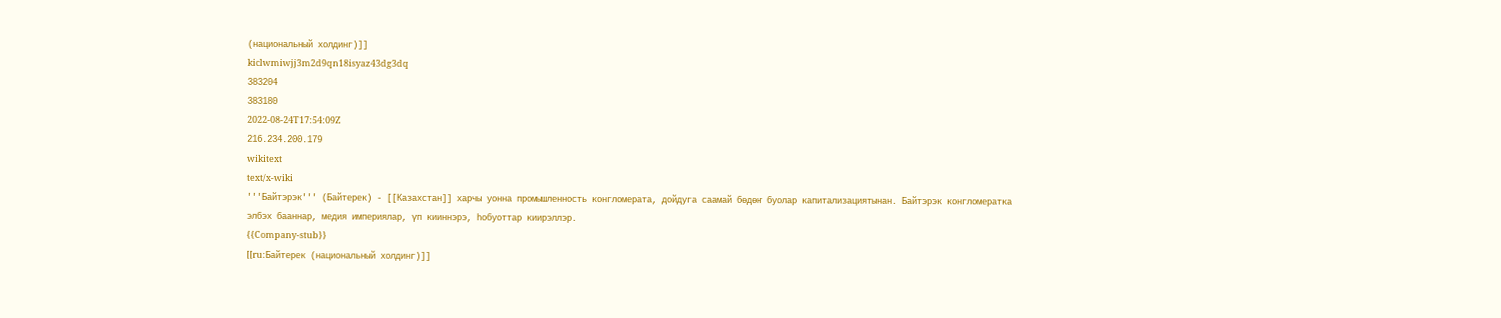(национальный холдинг)]]
kiclwmiwjj3m2d9qn18isyaz43dg3dq
383204
383180
2022-08-24T17:54:09Z
216.234.200.179
wikitext
text/x-wiki
'''Байтэрэк''' (Байтерек) - [[Казахстан]] харчы уонна промышленность конгломерата, дойдуга саамай бөдөҥ буолар капитализациятынан. Байтэрэк конгломератка элбэх бааннар, медия империялар, үп кииннэрэ, һобуоттар киирэллэр.
{{Company-stub}}
[[ru:Байтерек (национальный холдинг)]]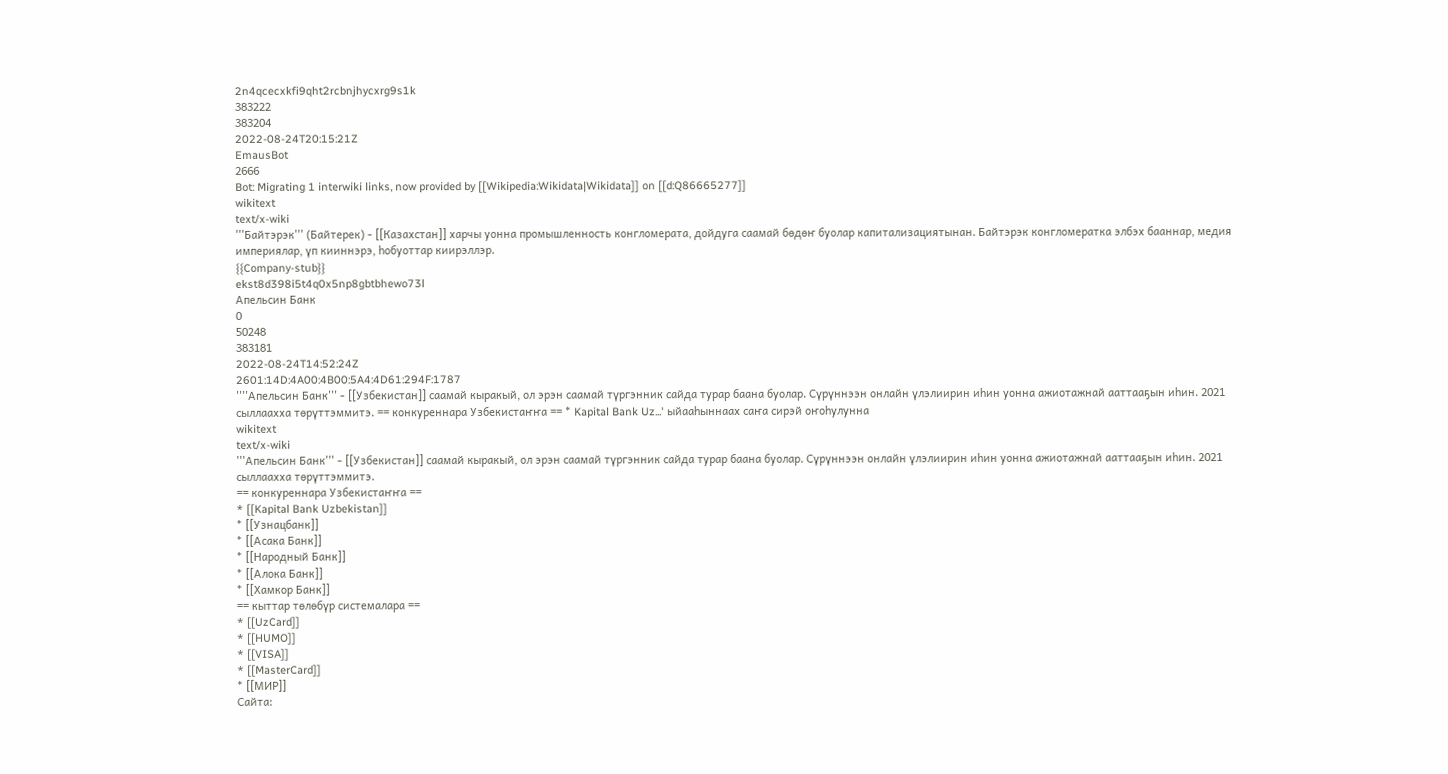2n4qcecxkfi9qht2rcbnjhycxrg9s1k
383222
383204
2022-08-24T20:15:21Z
EmausBot
2666
Bot: Migrating 1 interwiki links, now provided by [[Wikipedia:Wikidata|Wikidata]] on [[d:Q86665277]]
wikitext
text/x-wiki
'''Байтэрэк''' (Байтерек) - [[Казахстан]] харчы уонна промышленность конгломерата, дойдуга саамай бөдөҥ буолар капитализациятынан. Байтэрэк конгломератка элбэх бааннар, медия империялар, үп кииннэрэ, һобуоттар киирэллэр.
{{Company-stub}}
ekst8d398i5t4q0x5np8gbtbhewo73l
Апельсин Банк
0
50248
383181
2022-08-24T14:52:24Z
2601:14D:4A00:4B00:5A4:4D61:294F:1787
''''Апельсин Банк''' - [[Узбекистан]] саамай кыракый, ол эрэн саамай түргэнник сайда турар баана буолар. Сүрүннээн онлайн үлэлиирин иһин уонна ажиотажнай ааттааҕын иһин. 2021 сыллаахха төрүттэммитэ. == конкуреннара Узбекистаҥҥа == * Kapital Bank Uz...' ыйааһыннаах саҥа сирэй оҥоһулунна
wikitext
text/x-wiki
'''Апельсин Банк''' - [[Узбекистан]] саамай кыракый, ол эрэн саамай түргэнник сайда турар баана буолар. Сүрүннээн онлайн үлэлиирин иһин уонна ажиотажнай ааттааҕын иһин. 2021 сыллаахха төрүттэммитэ.
== конкуреннара Узбекистаҥҥа ==
* [[Kapital Bank Uzbekistan]]
* [[Узнацбанк]]
* [[Асака Банк]]
* [[Народный Банк]]
* [[Алока Банк]]
* [[Хамкор Банк]]
== кыттар төлөбүр системалара ==
* [[UzCard]]
* [[HUMO]]
* [[VISA]]
* [[MasterCard]]
* [[МИР]]
Сайта: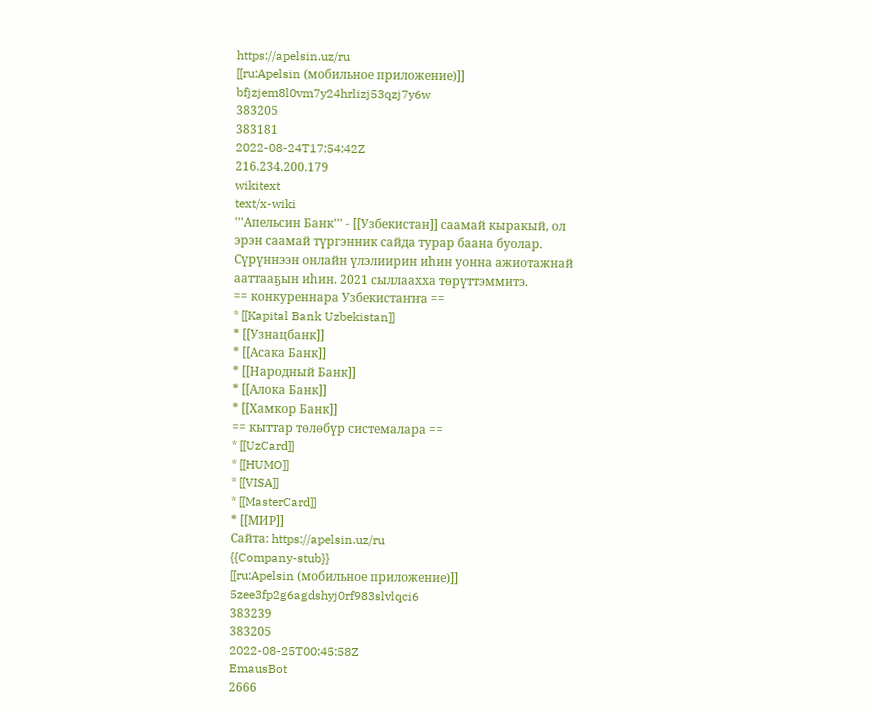https://apelsin.uz/ru
[[ru:Apelsin (мобильное приложение)]]
bfjzjem8l0vm7y24hrlizj53qzj7y6w
383205
383181
2022-08-24T17:54:42Z
216.234.200.179
wikitext
text/x-wiki
'''Апельсин Банк''' - [[Узбекистан]] саамай кыракый, ол эрэн саамай түргэнник сайда турар баана буолар. Сүрүннээн онлайн үлэлиирин иһин уонна ажиотажнай ааттааҕын иһин. 2021 сыллаахха төрүттэммитэ.
== конкуреннара Узбекистаҥҥа ==
* [[Kapital Bank Uzbekistan]]
* [[Узнацбанк]]
* [[Асака Банк]]
* [[Народный Банк]]
* [[Алока Банк]]
* [[Хамкор Банк]]
== кыттар төлөбүр системалара ==
* [[UzCard]]
* [[HUMO]]
* [[VISA]]
* [[MasterCard]]
* [[МИР]]
Сайта: https://apelsin.uz/ru
{{Company-stub}}
[[ru:Apelsin (мобильное приложение)]]
5zee3fp2g6agdshyj0rf983slvlqci6
383239
383205
2022-08-25T00:45:58Z
EmausBot
2666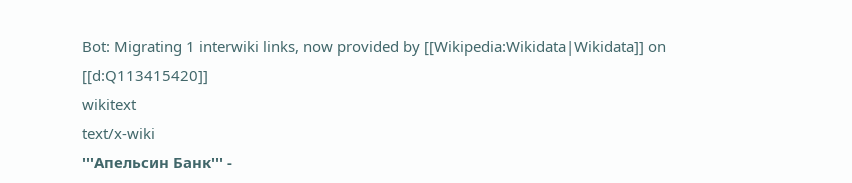Bot: Migrating 1 interwiki links, now provided by [[Wikipedia:Wikidata|Wikidata]] on [[d:Q113415420]]
wikitext
text/x-wiki
'''Апельсин Банк''' -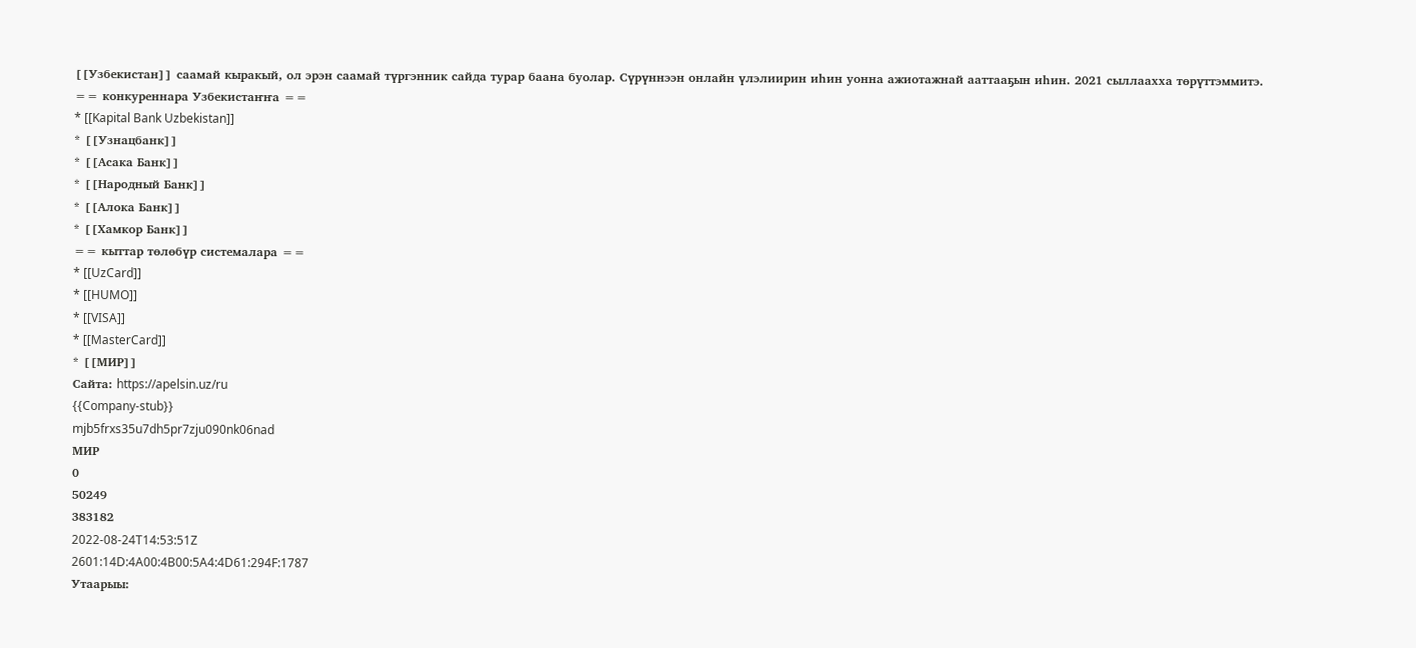[[Узбекистан]] саамай кыракый, ол эрэн саамай түргэнник сайда турар баана буолар. Сүрүннээн онлайн үлэлиирин иһин уонна ажиотажнай ааттааҕын иһин. 2021 сыллаахха төрүттэммитэ.
== конкуреннара Узбекистаҥҥа ==
* [[Kapital Bank Uzbekistan]]
* [[Узнацбанк]]
* [[Асака Банк]]
* [[Народный Банк]]
* [[Алока Банк]]
* [[Хамкор Банк]]
== кыттар төлөбүр системалара ==
* [[UzCard]]
* [[HUMO]]
* [[VISA]]
* [[MasterCard]]
* [[МИР]]
Сайта: https://apelsin.uz/ru
{{Company-stub}}
mjb5frxs35u7dh5pr7zju090nk06nad
МИР
0
50249
383182
2022-08-24T14:53:51Z
2601:14D:4A00:4B00:5A4:4D61:294F:1787
Утаарыы: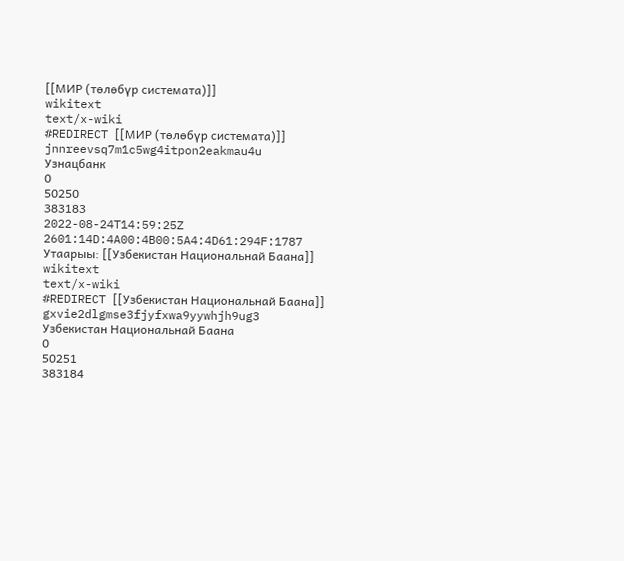[[МИР (төлөбүр системата)]]
wikitext
text/x-wiki
#REDIRECT [[МИР (төлөбүр системата)]]
jnnreevsq7m1c5wg4itpon2eakmau4u
Узнацбанк
0
50250
383183
2022-08-24T14:59:25Z
2601:14D:4A00:4B00:5A4:4D61:294F:1787
Утаарыы: [[Узбекистан Национальнай Баана]]
wikitext
text/x-wiki
#REDIRECT [[Узбекистан Национальнай Баана]]
gxvie2dlgmse3fjyfxwa9yywhjh9ug3
Узбекистан Национальнай Баана
0
50251
383184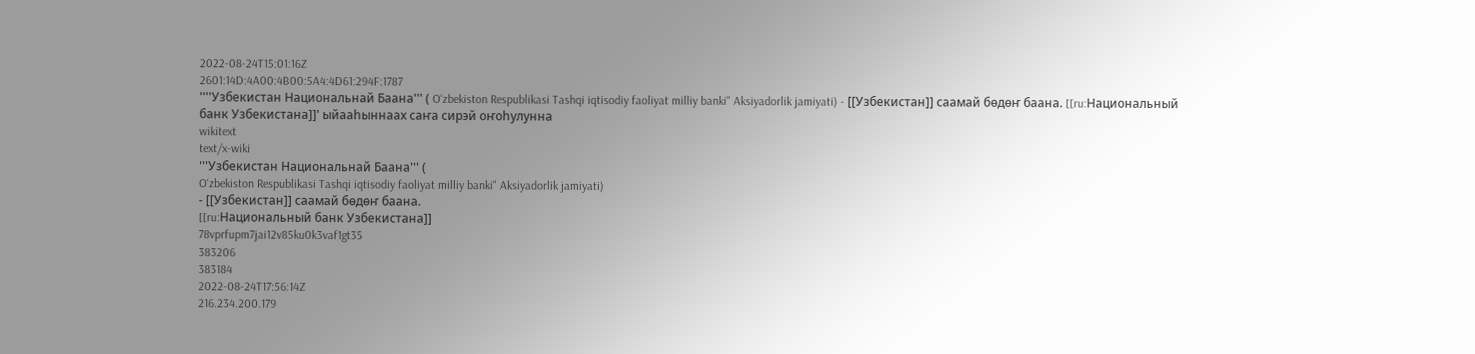2022-08-24T15:01:16Z
2601:14D:4A00:4B00:5A4:4D61:294F:1787
''''Узбекистан Национальнай Баана''' ( O‘zbekiston Respublikasi Tashqi iqtisodiy faoliyat milliy banki" Aksiyadorlik jamiyati) - [[Узбекистан]] саамай бөдөҥ баана. [[ru:Национальный банк Узбекистана]]' ыйааһыннаах саҥа сирэй оҥоһулунна
wikitext
text/x-wiki
'''Узбекистан Национальнай Баана''' (
O‘zbekiston Respublikasi Tashqi iqtisodiy faoliyat milliy banki" Aksiyadorlik jamiyati)
- [[Узбекистан]] саамай бөдөҥ баана.
[[ru:Национальный банк Узбекистана]]
78vprfupm7jai12v85ku0k3vaf1gt35
383206
383184
2022-08-24T17:56:14Z
216.234.200.179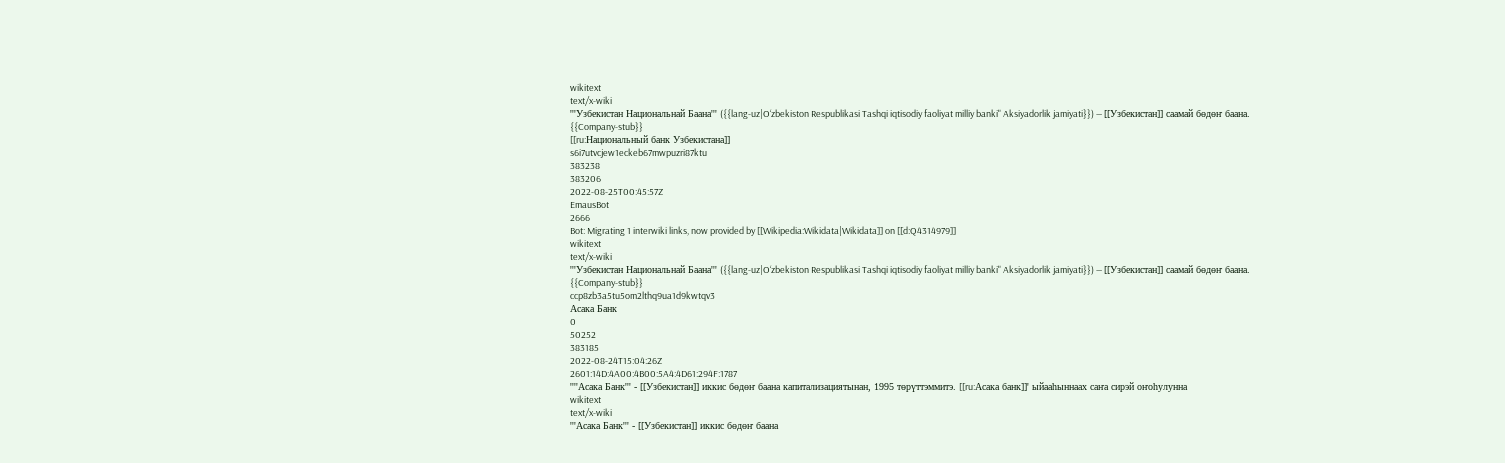wikitext
text/x-wiki
'''Узбекистан Национальнай Баана''' ({{lang-uz|O‘zbekiston Respublikasi Tashqi iqtisodiy faoliyat milliy banki" Aksiyadorlik jamiyati}}) — [[Узбекистан]] саамай бөдөҥ баана.
{{Company-stub}}
[[ru:Национальный банк Узбекистана]]
s6i7utvcjew1eckeb67mwpuzri87ktu
383238
383206
2022-08-25T00:45:57Z
EmausBot
2666
Bot: Migrating 1 interwiki links, now provided by [[Wikipedia:Wikidata|Wikidata]] on [[d:Q4314979]]
wikitext
text/x-wiki
'''Узбекистан Национальнай Баана''' ({{lang-uz|O‘zbekiston Respublikasi Tashqi iqtisodiy faoliyat milliy banki" Aksiyadorlik jamiyati}}) — [[Узбекистан]] саамай бөдөҥ баана.
{{Company-stub}}
ccp8zb3a5tu5om2lthq9ua1d9kwtqv3
Асака Банк
0
50252
383185
2022-08-24T15:04:26Z
2601:14D:4A00:4B00:5A4:4D61:294F:1787
''''Асака Банк''' - [[Узбекистан]] иккис бөдөҥ баана капитализациятынан, 1995 төрүттэммитэ. [[ru:Асака банк]]' ыйааһыннаах саҥа сирэй оҥоһулунна
wikitext
text/x-wiki
'''Асака Банк''' - [[Узбекистан]] иккис бөдөҥ баана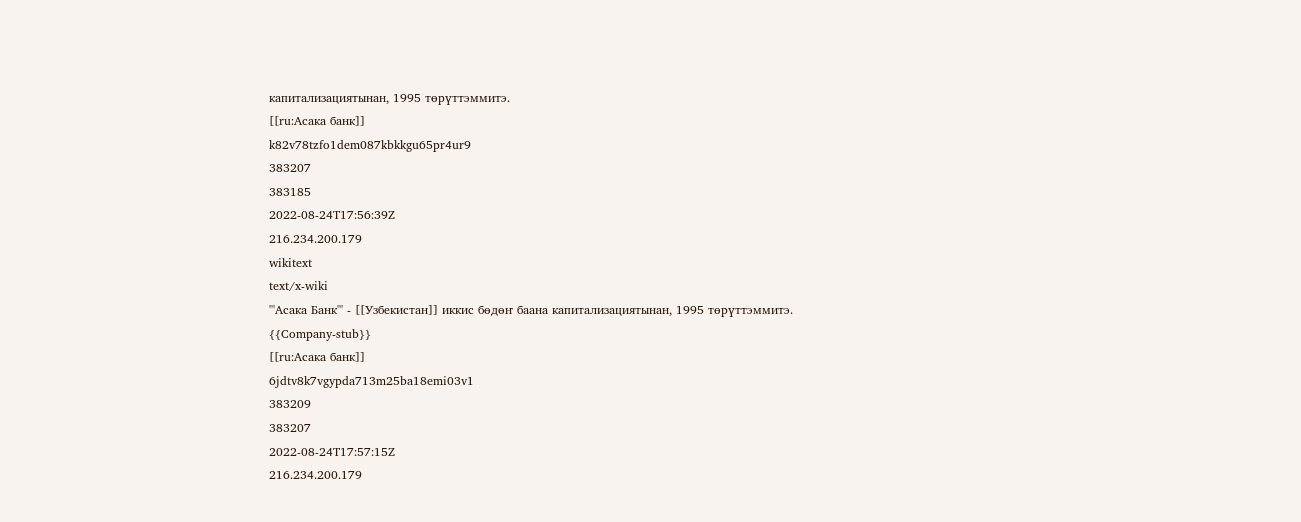капитализациятынан, 1995 төрүттэммитэ.
[[ru:Асака банк]]
k82v78tzfo1dem087kbkkgu65pr4ur9
383207
383185
2022-08-24T17:56:39Z
216.234.200.179
wikitext
text/x-wiki
'''Асака Банк''' - [[Узбекистан]] иккис бөдөҥ баана капитализациятынан, 1995 төрүттэммитэ.
{{Company-stub}}
[[ru:Асака банк]]
6jdtv8k7vgypda713m25ba18emi03v1
383209
383207
2022-08-24T17:57:15Z
216.234.200.179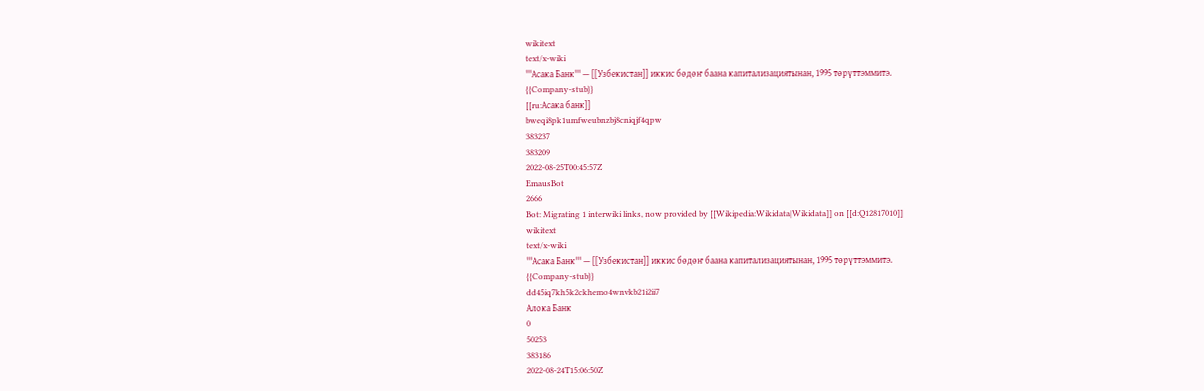wikitext
text/x-wiki
'''Асака Банк''' — [[Узбекистан]] иккис бөдөҥ баана капитализациятынан, 1995 төрүттэммитэ.
{{Company-stub}}
[[ru:Асака банк]]
bweqi8pk1umfweubnzbj8cniqjf4qpw
383237
383209
2022-08-25T00:45:57Z
EmausBot
2666
Bot: Migrating 1 interwiki links, now provided by [[Wikipedia:Wikidata|Wikidata]] on [[d:Q12817010]]
wikitext
text/x-wiki
'''Асака Банк''' — [[Узбекистан]] иккис бөдөҥ баана капитализациятынан, 1995 төрүттэммитэ.
{{Company-stub}}
dd45iq7kh5k2ckhemo4wnvkb21i2ii7
Алока Банк
0
50253
383186
2022-08-24T15:06:50Z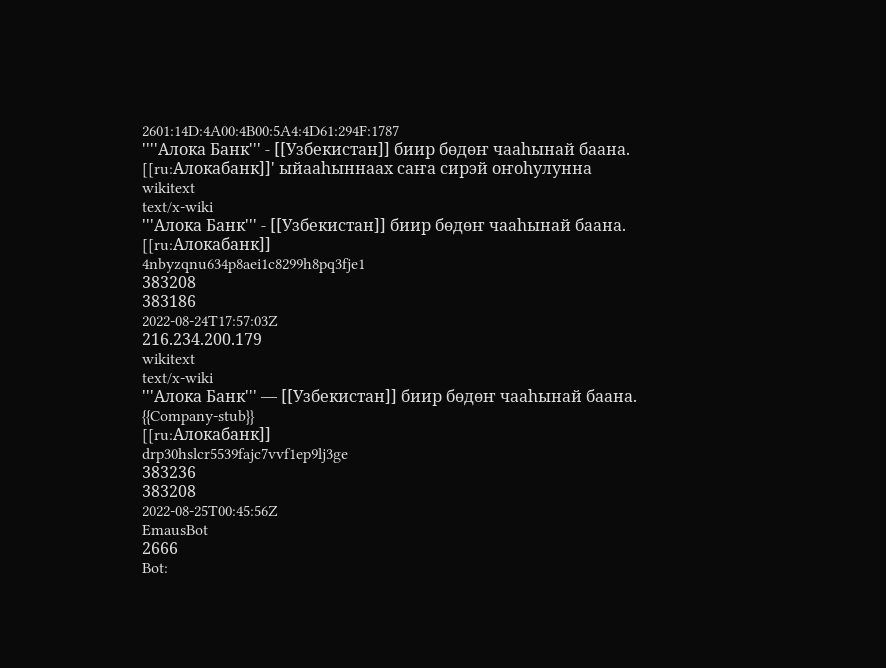2601:14D:4A00:4B00:5A4:4D61:294F:1787
''''Алока Банк''' - [[Узбекистан]] биир бөдөҥ чааһынай баана. [[ru:Алокабанк]]' ыйааһыннаах саҥа сирэй оҥоһулунна
wikitext
text/x-wiki
'''Алока Банк''' - [[Узбекистан]] биир бөдөҥ чааһынай баана.
[[ru:Алокабанк]]
4nbyzqnu634p8aei1c8299h8pq3fje1
383208
383186
2022-08-24T17:57:03Z
216.234.200.179
wikitext
text/x-wiki
'''Алока Банк''' — [[Узбекистан]] биир бөдөҥ чааһынай баана.
{{Company-stub}}
[[ru:Алокабанк]]
drp30hslcr5539fajc7vvf1ep9lj3ge
383236
383208
2022-08-25T00:45:56Z
EmausBot
2666
Bot: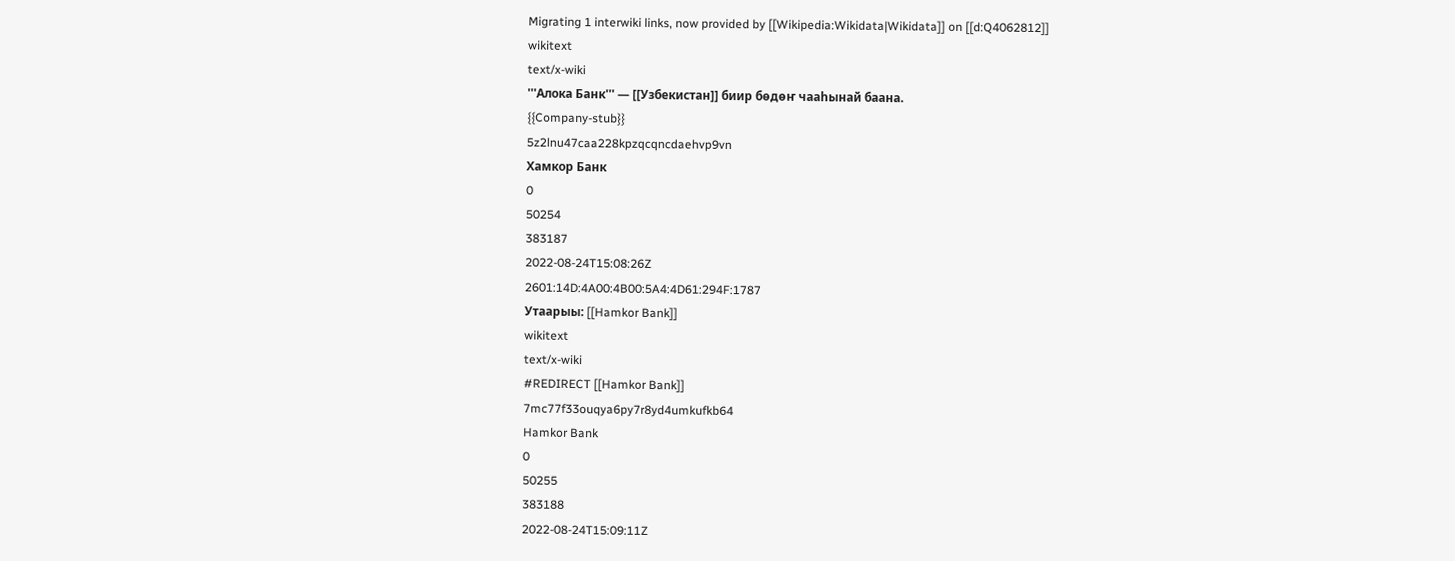Migrating 1 interwiki links, now provided by [[Wikipedia:Wikidata|Wikidata]] on [[d:Q4062812]]
wikitext
text/x-wiki
'''Алока Банк''' — [[Узбекистан]] биир бөдөҥ чааһынай баана.
{{Company-stub}}
5z2lnu47caa228kpzqcqncdaehvp9vn
Хамкор Банк
0
50254
383187
2022-08-24T15:08:26Z
2601:14D:4A00:4B00:5A4:4D61:294F:1787
Утаарыы: [[Hamkor Bank]]
wikitext
text/x-wiki
#REDIRECT [[Hamkor Bank]]
7mc77f33ouqya6py7r8yd4umkufkb64
Hamkor Bank
0
50255
383188
2022-08-24T15:09:11Z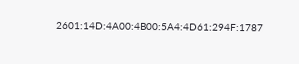2601:14D:4A00:4B00:5A4:4D61:294F:1787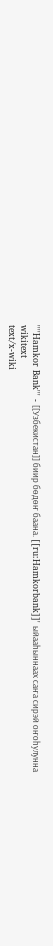''''Hamkor Bank''' - [[Узбекистан]] биир бөдөҥ баана. [[ru:Hamkorbank]]' ыйааһыннаах саҥа сирэй оҥоһулунна
wikitext
text/x-wiki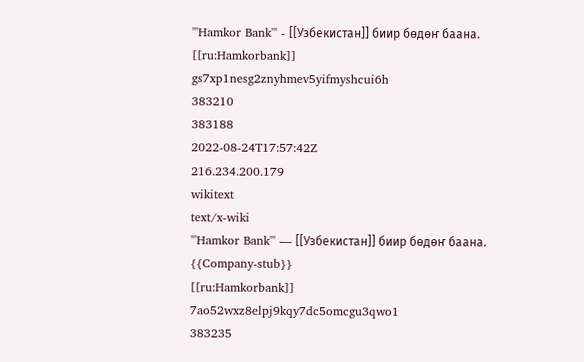'''Hamkor Bank''' - [[Узбекистан]] биир бөдөҥ баана.
[[ru:Hamkorbank]]
gs7xp1nesg2znyhmev5yifmyshcui6h
383210
383188
2022-08-24T17:57:42Z
216.234.200.179
wikitext
text/x-wiki
'''Hamkor Bank''' — [[Узбекистан]] биир бөдөҥ баана.
{{Company-stub}}
[[ru:Hamkorbank]]
7ao52wxz8elpj9kqy7dc5omcgu3qwo1
383235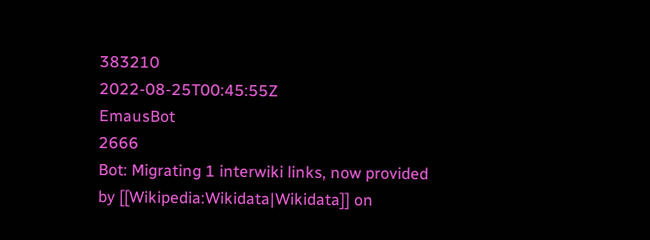383210
2022-08-25T00:45:55Z
EmausBot
2666
Bot: Migrating 1 interwiki links, now provided by [[Wikipedia:Wikidata|Wikidata]] on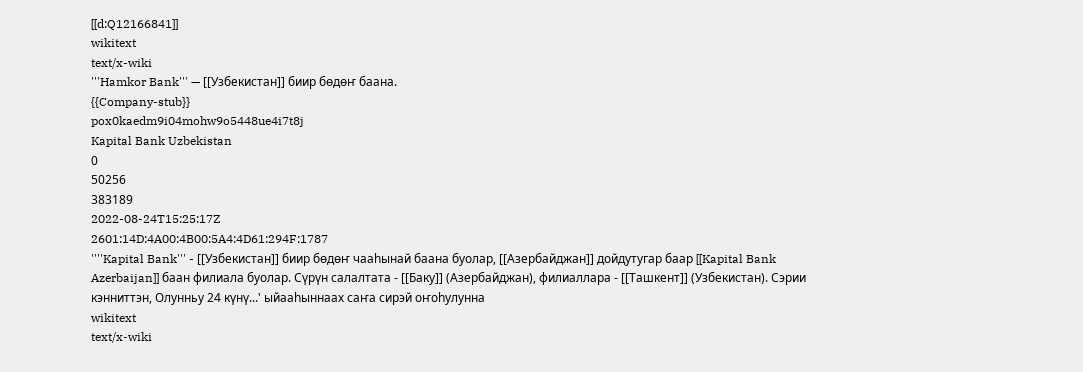[[d:Q12166841]]
wikitext
text/x-wiki
'''Hamkor Bank''' — [[Узбекистан]] биир бөдөҥ баана.
{{Company-stub}}
pox0kaedm9i04mohw9o5448ue4i7t8j
Kapital Bank Uzbekistan
0
50256
383189
2022-08-24T15:25:17Z
2601:14D:4A00:4B00:5A4:4D61:294F:1787
''''Kapital Bank''' - [[Узбекистан]] биир бөдөҥ чааһынай баана буолар, [[Азербайджан]] дойдутугар баар [[Kapital Bank Azerbaijan]] баан филиала буолар. Сүрүн салалтата - [[Баку]] (Азербайджан), филиаллара - [[Ташкент]] (Узбекистан). Сэрии кэнниттэн, Олунньу 24 күнү...' ыйааһыннаах саҥа сирэй оҥоһулунна
wikitext
text/x-wiki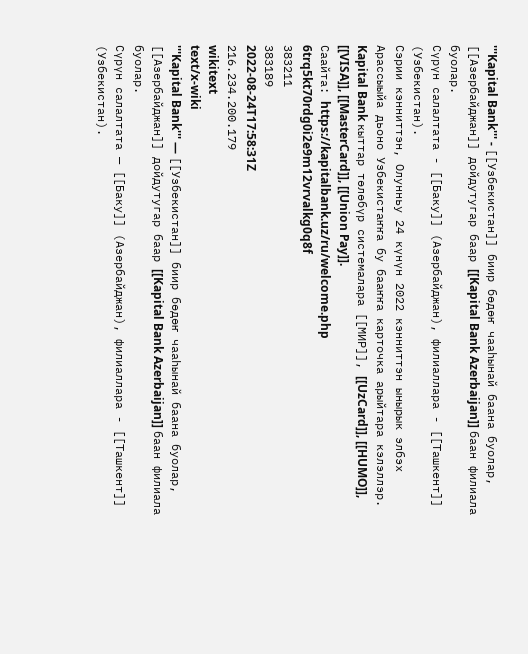'''Kapital Bank''' - [[Узбекистан]] биир бөдөҥ чааһынай баана буолар, [[Азербайджан]] дойдутугар баар [[Kapital Bank Azerbaijan]] баан филиала буолар.
Сүрүн салалтата - [[Баку]] (Азербайджан), филиаллара - [[Ташкент]] (Узбекистан).
Сэрии кэнниттэн, Олунньу 24 күнүн 2022 кэнниттэн ынырык элбэх Арассыыйа дьоно Узбекистаҥҥа бу бааҥҥа карточка арыйтара кэлэллэр.
Kapital Bank кыттар төлөбүр системалара [[МИР]], [[UzCard]], [[HUMO]], [[VISA]], [[MasterCard]], [[Union Pay]].
Саайта: https://kapitalbank.uz/ru/welcome.php
6trq5kt70rdg0i2e9m12vrvalkg0q8f
383211
383189
2022-08-24T17:58:31Z
216.234.200.179
wikitext
text/x-wiki
'''Kapital Bank''' — [[Узбекистан]] биир бөдөҥ чааһынай баана буолар, [[Азербайджан]] дойдутугар баар [[Kapital Bank Azerbaijan]] баан филиала буолар.
Сүрүн салалтата — [[Баку]] (Азербайджан), филиаллара - [[Ташкент]] (Узбекистан).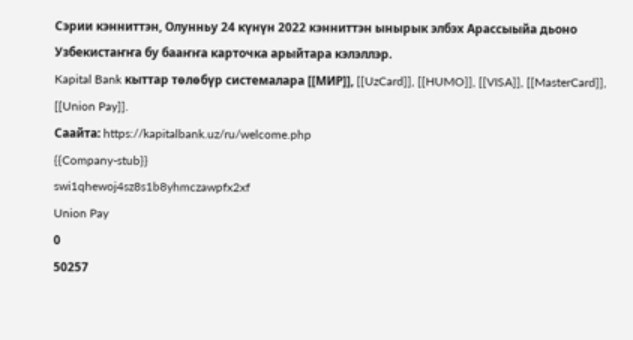Сэрии кэнниттэн, Олунньу 24 күнүн 2022 кэнниттэн ынырык элбэх Арассыыйа дьоно Узбекистаҥҥа бу бааҥҥа карточка арыйтара кэлэллэр.
Kapital Bank кыттар төлөбүр системалара [[МИР]], [[UzCard]], [[HUMO]], [[VISA]], [[MasterCard]], [[Union Pay]].
Саайта: https://kapitalbank.uz/ru/welcome.php
{{Company-stub}}
swi1qhewoj4sz8s1b8yhmczawpfx2xf
Union Pay
0
50257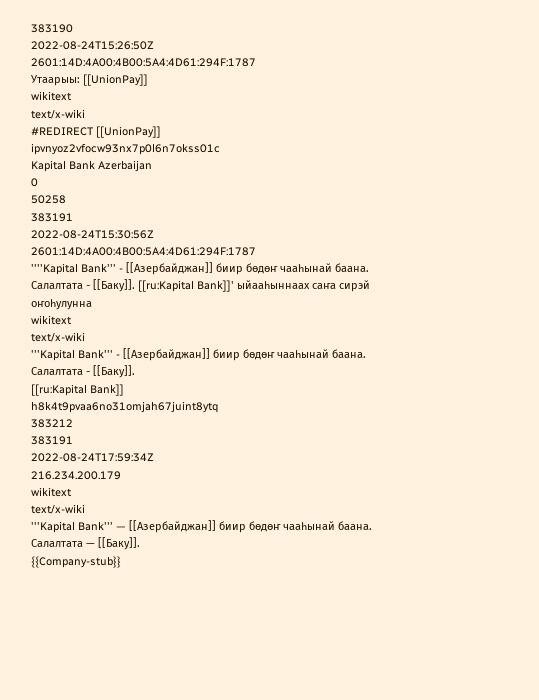383190
2022-08-24T15:26:50Z
2601:14D:4A00:4B00:5A4:4D61:294F:1787
Утаарыы: [[UnionPay]]
wikitext
text/x-wiki
#REDIRECT [[UnionPay]]
ipvnyoz2vfocw93nx7p0l6n7okss01c
Kapital Bank Azerbaijan
0
50258
383191
2022-08-24T15:30:56Z
2601:14D:4A00:4B00:5A4:4D61:294F:1787
''''Kapital Bank''' - [[Азербайджан]] биир бөдөҥ чааһынай баана. Салалтата - [[Баку]]. [[ru:Kapital Bank]]' ыйааһыннаах саҥа сирэй оҥоһулунна
wikitext
text/x-wiki
'''Kapital Bank''' - [[Азербайджан]] биир бөдөҥ чааһынай баана. Салалтата - [[Баку]].
[[ru:Kapital Bank]]
h8k4t9pvaa6no31omjah67juint8ytq
383212
383191
2022-08-24T17:59:34Z
216.234.200.179
wikitext
text/x-wiki
'''Kapital Bank''' — [[Азербайджан]] биир бөдөҥ чааһынай баана. Салалтата — [[Баку]].
{{Company-stub}}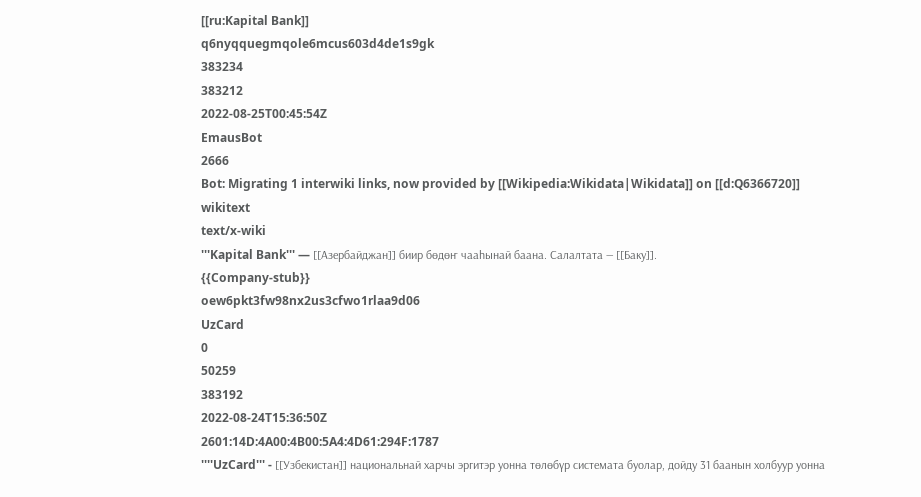[[ru:Kapital Bank]]
q6nyqquegmqole6mcus603d4de1s9gk
383234
383212
2022-08-25T00:45:54Z
EmausBot
2666
Bot: Migrating 1 interwiki links, now provided by [[Wikipedia:Wikidata|Wikidata]] on [[d:Q6366720]]
wikitext
text/x-wiki
'''Kapital Bank''' — [[Азербайджан]] биир бөдөҥ чааһынай баана. Салалтата — [[Баку]].
{{Company-stub}}
oew6pkt3fw98nx2us3cfwo1rlaa9d06
UzCard
0
50259
383192
2022-08-24T15:36:50Z
2601:14D:4A00:4B00:5A4:4D61:294F:1787
''''UzCard''' - [[Узбекистан]] национальнай харчы эргитэр уонна төлөбүр системата буолар, дойду 31 баанын холбуур уонна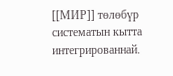[[МИР]] төлөбүр систематын кытта интегрированнай.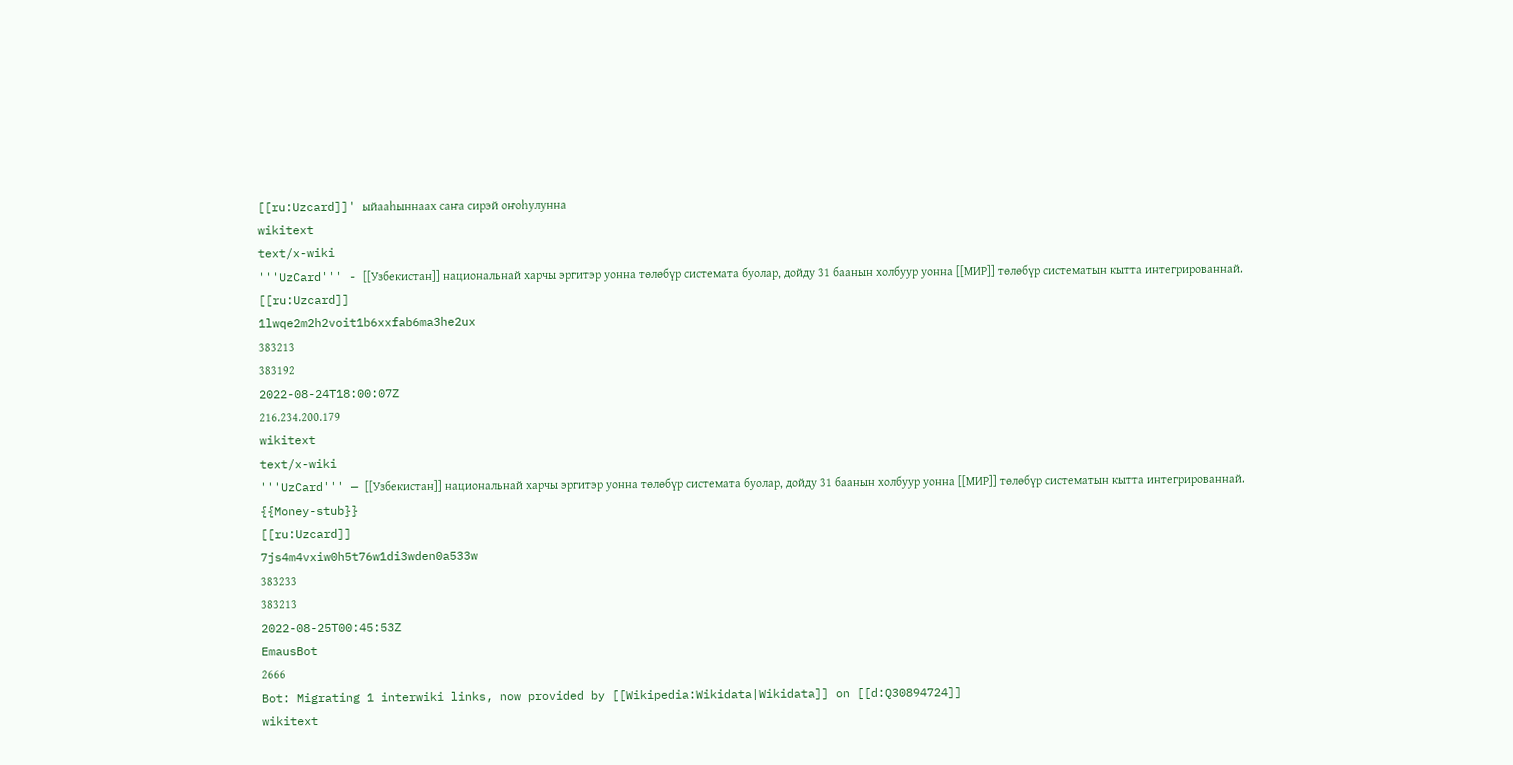[[ru:Uzcard]]' ыйааһыннаах саҥа сирэй оҥоһулунна
wikitext
text/x-wiki
'''UzCard''' - [[Узбекистан]] национальнай харчы эргитэр уонна төлөбүр системата буолар, дойду 31 баанын холбуур уонна [[МИР]] төлөбүр систематын кытта интегрированнай.
[[ru:Uzcard]]
1lwqe2m2h2voit1b6xxfab6ma3he2ux
383213
383192
2022-08-24T18:00:07Z
216.234.200.179
wikitext
text/x-wiki
'''UzCard''' — [[Узбекистан]] национальнай харчы эргитэр уонна төлөбүр системата буолар, дойду 31 баанын холбуур уонна [[МИР]] төлөбүр систематын кытта интегрированнай.
{{Money-stub}}
[[ru:Uzcard]]
7js4m4vxiw0h5t76w1di3wden0a533w
383233
383213
2022-08-25T00:45:53Z
EmausBot
2666
Bot: Migrating 1 interwiki links, now provided by [[Wikipedia:Wikidata|Wikidata]] on [[d:Q30894724]]
wikitext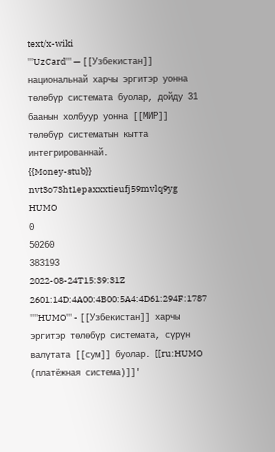text/x-wiki
'''UzCard''' — [[Узбекистан]] национальнай харчы эргитэр уонна төлөбүр системата буолар, дойду 31 баанын холбуур уонна [[МИР]] төлөбүр систематын кытта интегрированнай.
{{Money-stub}}
nvt3o73ht1epaxxxtieufj59mvlq9yg
HUMO
0
50260
383193
2022-08-24T15:39:31Z
2601:14D:4A00:4B00:5A4:4D61:294F:1787
''''HUMO''' - [[Узбекистан]] харчы эргитэр төлөбүр системата, сүрүн валүтата [[сум]] буолар. [[ru:HUMO (платёжная система)]]'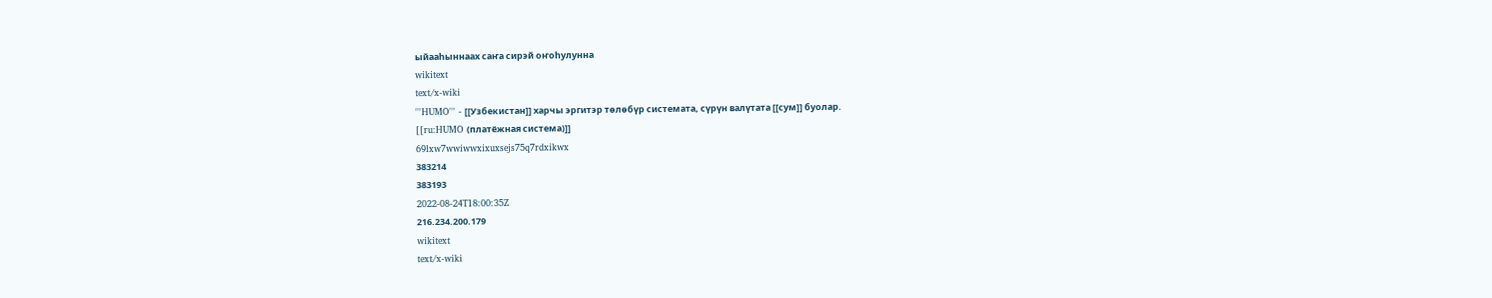ыйааһыннаах саҥа сирэй оҥоһулунна
wikitext
text/x-wiki
'''HUMO''' - [[Узбекистан]] харчы эргитэр төлөбүр системата, сүрүн валүтата [[сум]] буолар.
[[ru:HUMO (платёжная система)]]
69lxw7wwiwwxixuxsejs75q7rdxikwx
383214
383193
2022-08-24T18:00:35Z
216.234.200.179
wikitext
text/x-wiki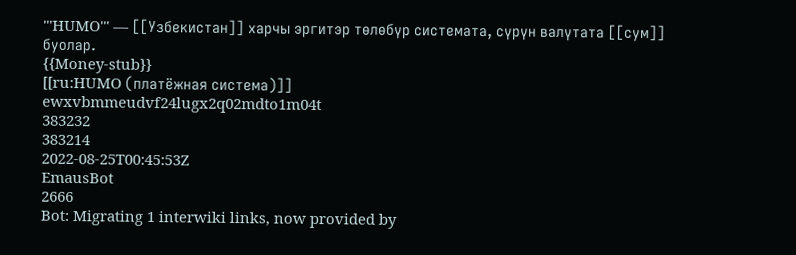'''HUMO''' — [[Узбекистан]] харчы эргитэр төлөбүр системата, сүрүн валүтата [[сум]] буолар.
{{Money-stub}}
[[ru:HUMO (платёжная система)]]
ewxvbmmeudvf24lugx2q02mdto1m04t
383232
383214
2022-08-25T00:45:53Z
EmausBot
2666
Bot: Migrating 1 interwiki links, now provided by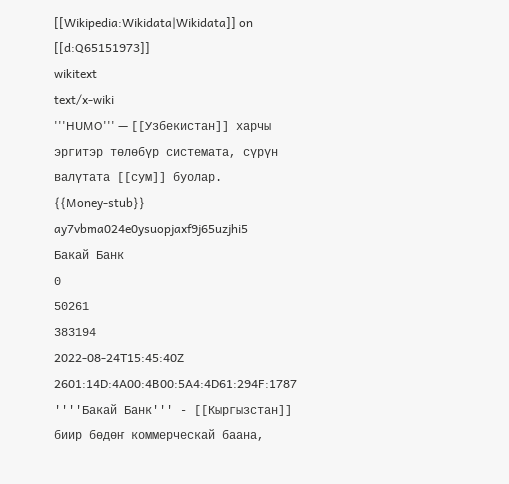[[Wikipedia:Wikidata|Wikidata]] on [[d:Q65151973]]
wikitext
text/x-wiki
'''HUMO''' — [[Узбекистан]] харчы эргитэр төлөбүр системата, сүрүн валүтата [[сум]] буолар.
{{Money-stub}}
ay7vbma024e0ysuopjaxf9j65uzjhi5
Бакай Банк
0
50261
383194
2022-08-24T15:45:40Z
2601:14D:4A00:4B00:5A4:4D61:294F:1787
''''Бакай Банк''' - [[Кыргызстан]] биир бөдөҥ коммерческай баана,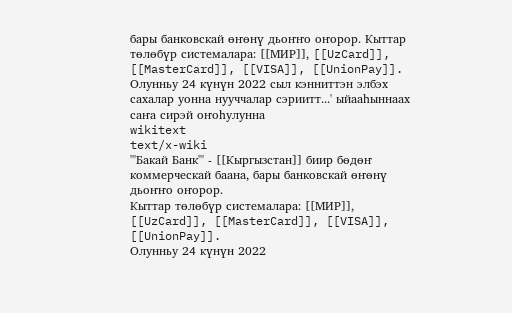бары банковскай өҥөнү дьоҥҥо оҥорор. Кыттар төлөбүр системалара: [[МИР]], [[UzCard]], [[MasterCard]], [[VISA]], [[UnionPay]]. Олунньу 24 күнүн 2022 сыл кэнниттэн элбэх сахалар уонна нууччалар сэриитт...' ыйааһыннаах саҥа сирэй оҥоһулунна
wikitext
text/x-wiki
'''Бакай Банк''' - [[Кыргызстан]] биир бөдөҥ коммерческай баана, бары банковскай өҥөнү дьоҥҥо оҥорор.
Кыттар төлөбүр системалара: [[МИР]], [[UzCard]], [[MasterCard]], [[VISA]], [[UnionPay]].
Олунньу 24 күнүн 2022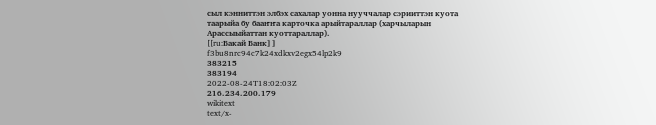сыл кэнниттэн элбэх сахалар уонна нууччалар сэрииттэн куота таарыйа бу бааҥҥа карточка арыйтараллар (харчыларын Арассыыйаттан куоттараллар).
[[ru:Бакай Банк]]
f3bu8nrc94c7k24xdkxv2egx54lp2k9
383215
383194
2022-08-24T18:02:03Z
216.234.200.179
wikitext
text/x-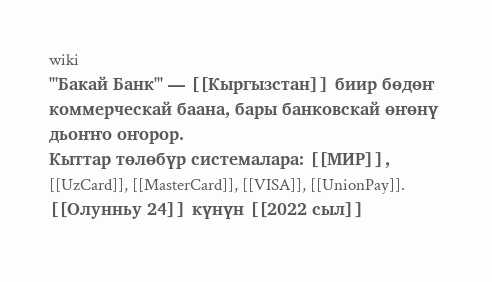wiki
'''Бакай Банк''' — [[Кыргызстан]] биир бөдөҥ коммерческай баана, бары банковскай өҥөнү дьоҥҥо оҥорор.
Кыттар төлөбүр системалара: [[МИР]], [[UzCard]], [[MasterCard]], [[VISA]], [[UnionPay]].
[[Олунньу 24]] күнүн [[2022 сыл]]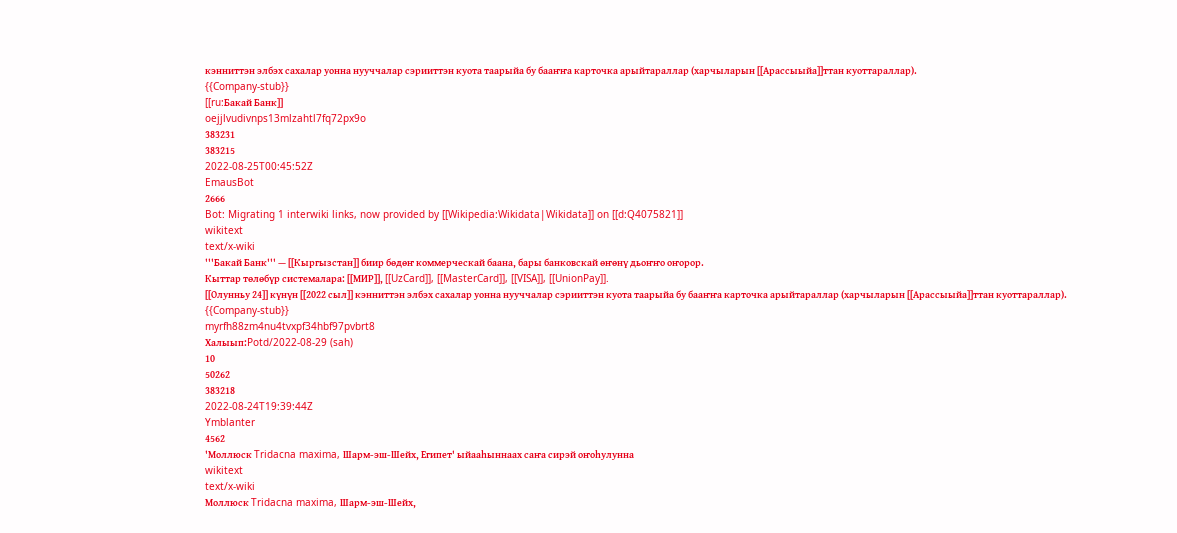кэнниттэн элбэх сахалар уонна нууччалар сэрииттэн куота таарыйа бу бааҥҥа карточка арыйтараллар (харчыларын [[Арассыыйа]]ттан куоттараллар).
{{Company-stub}}
[[ru:Бакай Банк]]
oejjlvudivnps13mlzahtl7fq72px9o
383231
383215
2022-08-25T00:45:52Z
EmausBot
2666
Bot: Migrating 1 interwiki links, now provided by [[Wikipedia:Wikidata|Wikidata]] on [[d:Q4075821]]
wikitext
text/x-wiki
'''Бакай Банк''' — [[Кыргызстан]] биир бөдөҥ коммерческай баана, бары банковскай өҥөнү дьоҥҥо оҥорор.
Кыттар төлөбүр системалара: [[МИР]], [[UzCard]], [[MasterCard]], [[VISA]], [[UnionPay]].
[[Олунньу 24]] күнүн [[2022 сыл]] кэнниттэн элбэх сахалар уонна нууччалар сэрииттэн куота таарыйа бу бааҥҥа карточка арыйтараллар (харчыларын [[Арассыыйа]]ттан куоттараллар).
{{Company-stub}}
myrfh88zm4nu4tvxpf34hbf97pvbrt8
Халыып:Potd/2022-08-29 (sah)
10
50262
383218
2022-08-24T19:39:44Z
Ymblanter
4562
'Моллюск Tridacna maxima, Шарм-эш-Шейх, Египет' ыйааһыннаах саҥа сирэй оҥоһулунна
wikitext
text/x-wiki
Моллюск Tridacna maxima, Шарм-эш-Шейх,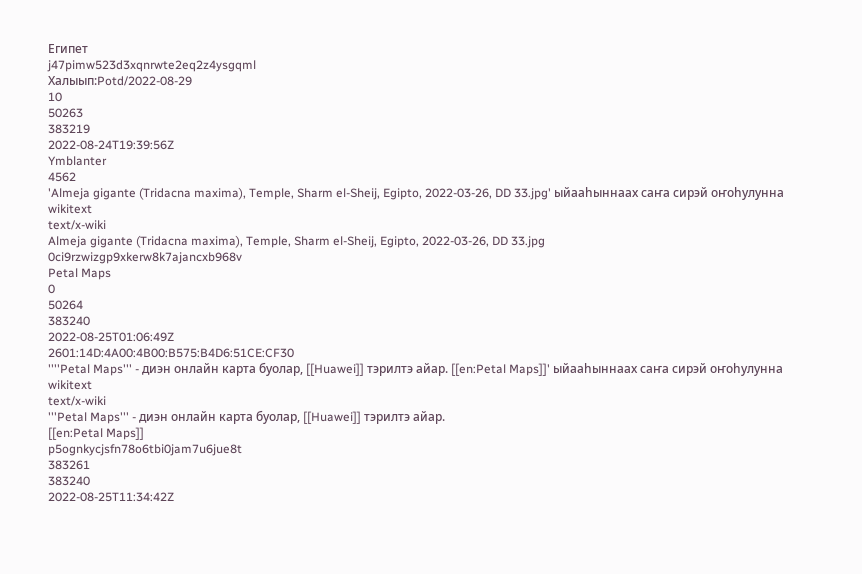Египет
j47pimw523d3xqnrwte2eq2z4ysgqml
Халыып:Potd/2022-08-29
10
50263
383219
2022-08-24T19:39:56Z
Ymblanter
4562
'Almeja gigante (Tridacna maxima), Temple, Sharm el-Sheij, Egipto, 2022-03-26, DD 33.jpg' ыйааһыннаах саҥа сирэй оҥоһулунна
wikitext
text/x-wiki
Almeja gigante (Tridacna maxima), Temple, Sharm el-Sheij, Egipto, 2022-03-26, DD 33.jpg
0ci9rzwizgp9xkerw8k7ajancxb968v
Petal Maps
0
50264
383240
2022-08-25T01:06:49Z
2601:14D:4A00:4B00:B575:B4D6:51CE:CF30
''''Petal Maps''' - диэн онлайн карта буолар, [[Huawei]] тэрилтэ айар. [[en:Petal Maps]]' ыйааһыннаах саҥа сирэй оҥоһулунна
wikitext
text/x-wiki
'''Petal Maps''' - диэн онлайн карта буолар, [[Huawei]] тэрилтэ айар.
[[en:Petal Maps]]
p5ognkycjsfn78o6tbi0jam7u6jue8t
383261
383240
2022-08-25T11:34:42Z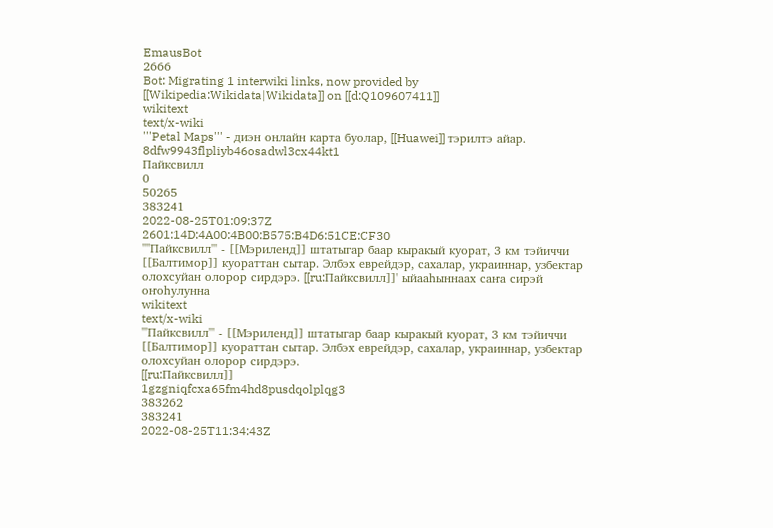EmausBot
2666
Bot: Migrating 1 interwiki links, now provided by [[Wikipedia:Wikidata|Wikidata]] on [[d:Q109607411]]
wikitext
text/x-wiki
'''Petal Maps''' - диэн онлайн карта буолар, [[Huawei]] тэрилтэ айар.
8dfw9943flpliyb46osadwl3cx44kt1
Пайксвилл
0
50265
383241
2022-08-25T01:09:37Z
2601:14D:4A00:4B00:B575:B4D6:51CE:CF30
''''Пайксвилл''' - [[Мэриленд]] штатыгар баар кыракый куорат, 3 км тэйиччи [[Балтимор]] куораттан сытар. Элбэх еврейдэр, сахалар, украиннар, узбектар олохсуйан олорор сирдэрэ. [[ru:Пайксвилл]]' ыйааһыннаах саҥа сирэй оҥоһулунна
wikitext
text/x-wiki
'''Пайксвилл''' - [[Мэриленд]] штатыгар баар кыракый куорат, 3 км тэйиччи [[Балтимор]] куораттан сытар. Элбэх еврейдэр, сахалар, украиннар, узбектар олохсуйан олорор сирдэрэ.
[[ru:Пайксвилл]]
1gzgniqfcxa65fm4hd8pusdqolplqg3
383262
383241
2022-08-25T11:34:43Z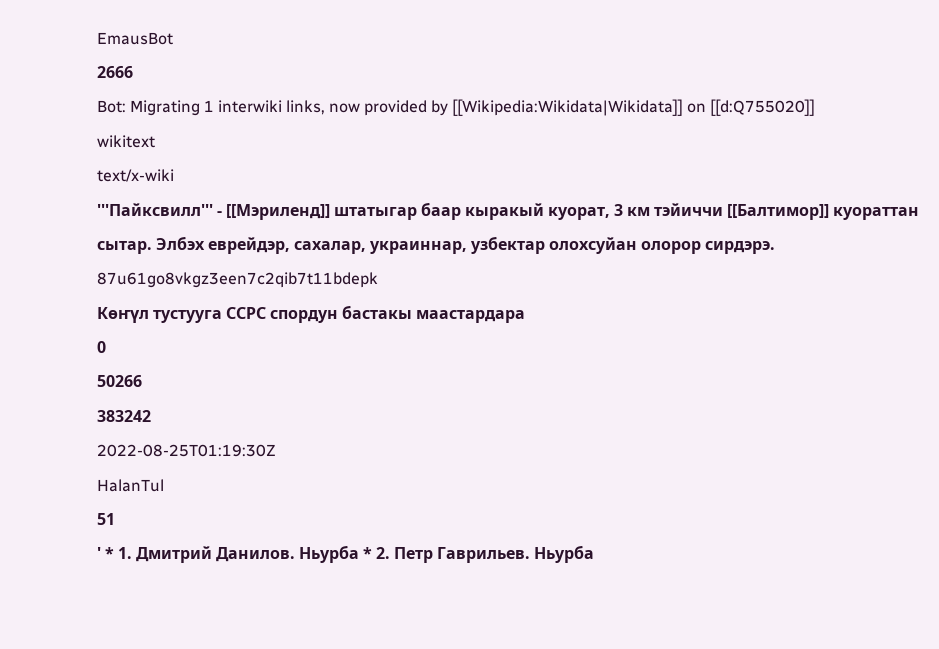EmausBot
2666
Bot: Migrating 1 interwiki links, now provided by [[Wikipedia:Wikidata|Wikidata]] on [[d:Q755020]]
wikitext
text/x-wiki
'''Пайксвилл''' - [[Мэриленд]] штатыгар баар кыракый куорат, 3 км тэйиччи [[Балтимор]] куораттан сытар. Элбэх еврейдэр, сахалар, украиннар, узбектар олохсуйан олорор сирдэрэ.
87u61go8vkgz3een7c2qib7t11bdepk
Көҥүл тустууга ССРС спордун бастакы маастардара
0
50266
383242
2022-08-25T01:19:30Z
HalanTul
51
' * 1. Дмитрий Данилов. Ньурба * 2. Петр Гаврильев. Ньурба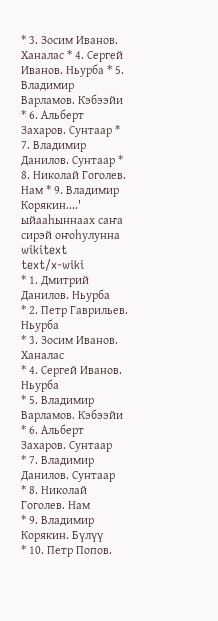* 3. Зосим Иванов. Ханалас * 4. Сергей Иванов. Ньурба * 5. Владимир Варламов. Кэбээйи * 6. Альберт Захаров. Сунтаар * 7. Владимир Данилов. Сунтаар * 8. Николай Гоголев. Нам * 9. Владимир Корякин....' ыйааһыннаах саҥа сирэй оҥоһулунна
wikitext
text/x-wiki
* 1. Дмитрий Данилов. Ньурба
* 2. Петр Гаврильев. Ньурба
* 3. Зосим Иванов. Ханалас
* 4. Сергей Иванов. Ньурба
* 5. Владимир Варламов. Кэбээйи
* 6. Альберт Захаров. Сунтаар
* 7. Владимир Данилов. Сунтаар
* 8. Николай Гоголев. Нам
* 9. Владимир Корякин. Бүлүү
* 10. Петр Попов.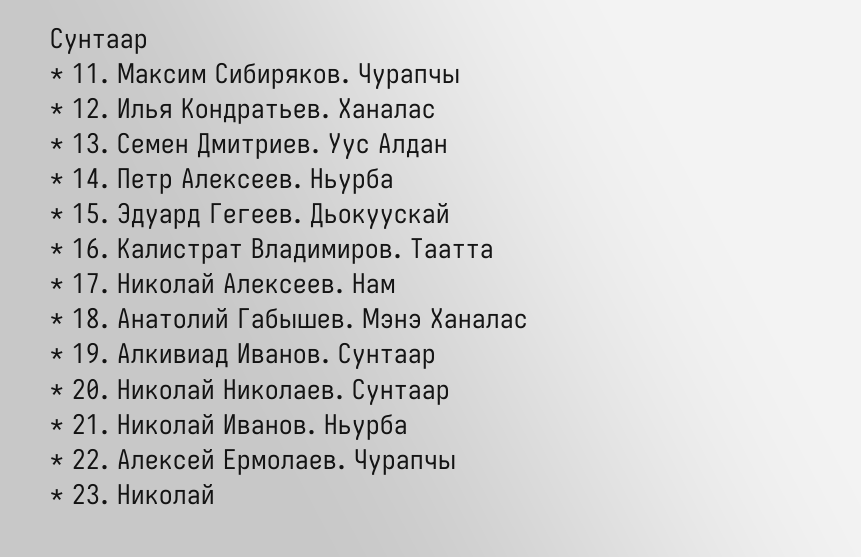Сунтаар
* 11. Максим Сибиряков. Чурапчы
* 12. Илья Кондратьев. Ханалас
* 13. Семен Дмитриев. Уус Алдан
* 14. Петр Алексеев. Ньурба
* 15. Эдуард Гегеев. Дьокуускай
* 16. Калистрат Владимиров. Таатта
* 17. Николай Алексеев. Нам
* 18. Анатолий Габышев. Мэнэ Ханалас
* 19. Алкивиад Иванов. Сунтаар
* 20. Николай Николаев. Сунтаар
* 21. Николай Иванов. Ньурба
* 22. Алексей Ермолаев. Чурапчы
* 23. Николай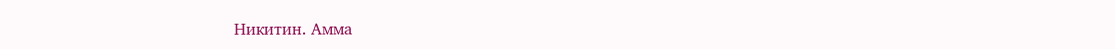Никитин. Амма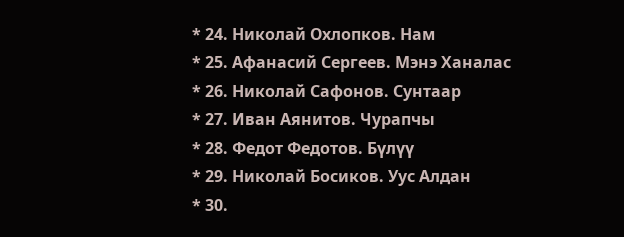* 24. Николай Охлопков. Нам
* 25. Афанасий Сергеев. Мэнэ Ханалас
* 26. Николай Сафонов. Сунтаар
* 27. Иван Аянитов. Чурапчы
* 28. Федот Федотов. Бүлүү
* 29. Николай Босиков. Уус Алдан
* 30.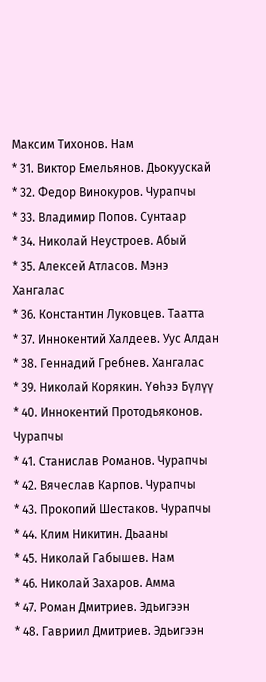Максим Тихонов. Нам
* 31. Виктор Емельянов. Дьокуускай
* 32. Федор Винокуров. Чурапчы
* 33. Владимир Попов. Сунтаар
* 34. Николай Неустроев. Абый
* 35. Алексей Атласов. Мэнэ Хангалас
* 36. Константин Луковцев. Таатта
* 37. Иннокентий Халдеев. Уус Алдан
* 38. Геннадий Гребнев. Хангалас
* 39. Николай Корякин. Үөһээ Бүлүү
* 40. Иннокентий Протодьяконов. Чурапчы
* 41. Станислав Романов. Чурапчы
* 42. Вячеслав Карпов. Чурапчы
* 43. Прокопий Шестаков. Чурапчы
* 44. Клим Никитин. Дьааны
* 45. Николай Габышев. Нам
* 46. Николай Захаров. Амма
* 47. Роман Дмитриев. Эдьигээн
* 48. Гавриил Дмитриев. Эдьигээн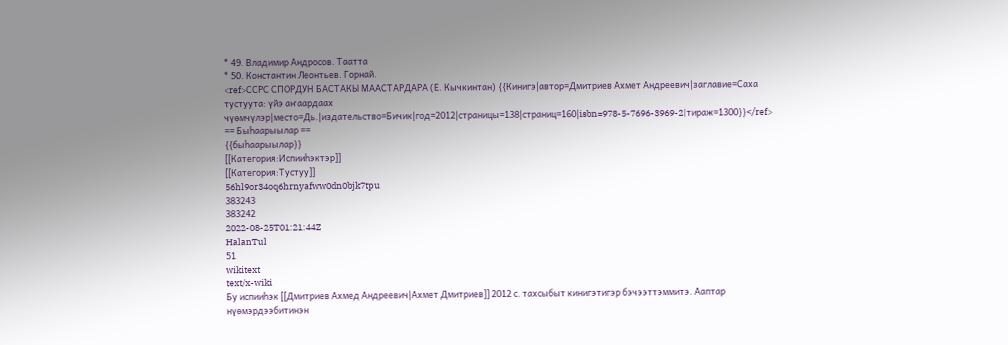* 49. Владимир Андросов. Таатта
* 50. Константин Леонтьев. Горнай.
<ref>ССРС СПОРДУН БАСТАКЫ МААСТАРДАРА (Е. Кычкинтан) {{Кинигэ|автор=Дмитриев Ахмет Андреевич|заглавие=Саха тустуута: үйэ аҥаардаах чүөмчүлэр|место=Дь.|издательство=Бичик|год=2012|страницы=138|страниц=160|isbn=978-5-7696-3969-2|тираж=1300}}</ref>
== Быһаарыылар ==
{{быһаарыылар}}
[[Категория:Испииһэктэр]]
[[Категория:Тустуу]]
56hl9or34oq6hrnyafww0dn0bjk7tpu
383243
383242
2022-08-25T01:21:44Z
HalanTul
51
wikitext
text/x-wiki
Бу испииһэк [[Дмитриев Ахмед Андреевич|Ахмет Дмитриев]] 2012 с. тахсыбыт кинигэтигэр бэчээттэммитэ. Ааптар нүөмэрдээбитинэн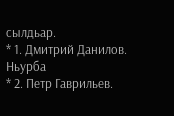сылдьар.
* 1. Дмитрий Данилов. Ньурба
* 2. Петр Гаврильев.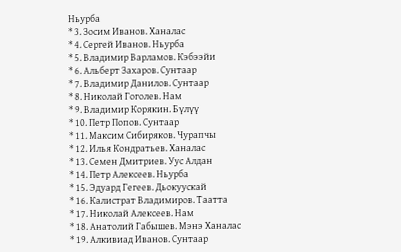Ньурба
* 3. Зосим Иванов. Ханалас
* 4. Сергей Иванов. Ньурба
* 5. Владимир Варламов. Кэбээйи
* 6. Альберт Захаров. Сунтаар
* 7. Владимир Данилов. Сунтаар
* 8. Николай Гоголев. Нам
* 9. Владимир Корякин. Бүлүү
* 10. Петр Попов. Сунтаар
* 11. Максим Сибиряков. Чурапчы
* 12. Илья Кондратьев. Ханалас
* 13. Семен Дмитриев. Уус Алдан
* 14. Петр Алексеев. Ньурба
* 15. Эдуард Гегеев. Дьокуускай
* 16. Калистрат Владимиров. Таатта
* 17. Николай Алексеев. Нам
* 18. Анатолий Габышев. Мэнэ Ханалас
* 19. Алкивиад Иванов. Сунтаар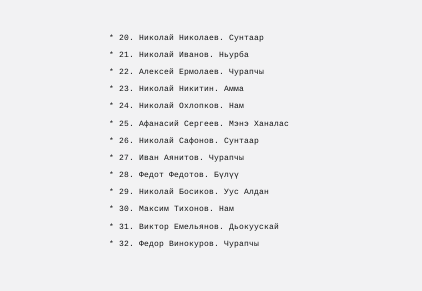* 20. Николай Николаев. Сунтаар
* 21. Николай Иванов. Ньурба
* 22. Алексей Ермолаев. Чурапчы
* 23. Николай Никитин. Амма
* 24. Николай Охлопков. Нам
* 25. Афанасий Сергеев. Мэнэ Ханалас
* 26. Николай Сафонов. Сунтаар
* 27. Иван Аянитов. Чурапчы
* 28. Федот Федотов. Бүлүү
* 29. Николай Босиков. Уус Алдан
* 30. Максим Тихонов. Нам
* 31. Виктор Емельянов. Дьокуускай
* 32. Федор Винокуров. Чурапчы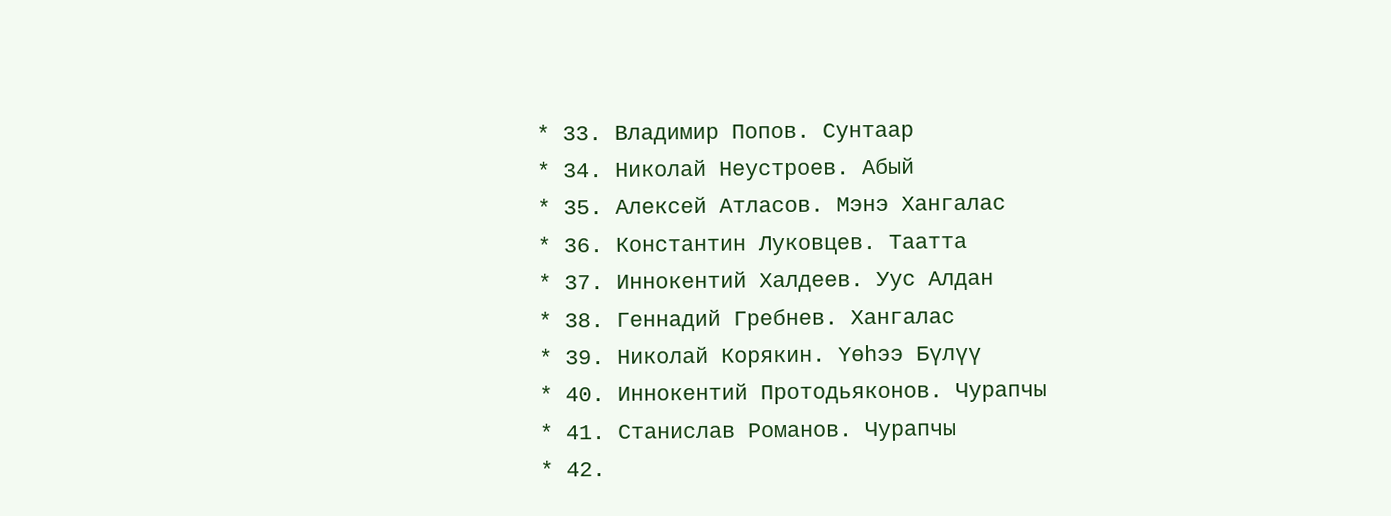* 33. Владимир Попов. Сунтаар
* 34. Николай Неустроев. Абый
* 35. Алексей Атласов. Мэнэ Хангалас
* 36. Константин Луковцев. Таатта
* 37. Иннокентий Халдеев. Уус Алдан
* 38. Геннадий Гребнев. Хангалас
* 39. Николай Корякин. Үөһээ Бүлүү
* 40. Иннокентий Протодьяконов. Чурапчы
* 41. Станислав Романов. Чурапчы
* 42.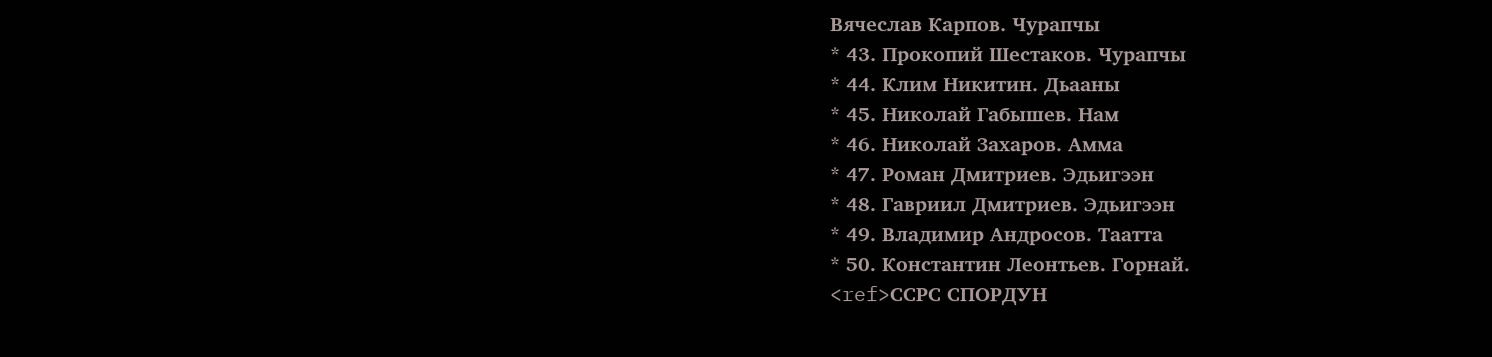Вячеслав Карпов. Чурапчы
* 43. Прокопий Шестаков. Чурапчы
* 44. Клим Никитин. Дьааны
* 45. Николай Габышев. Нам
* 46. Николай Захаров. Амма
* 47. Роман Дмитриев. Эдьигээн
* 48. Гавриил Дмитриев. Эдьигээн
* 49. Владимир Андросов. Таатта
* 50. Константин Леонтьев. Горнай.
<ref>ССРС СПОРДУН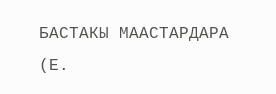БАСТАКЫ МААСТАРДАРА (Е.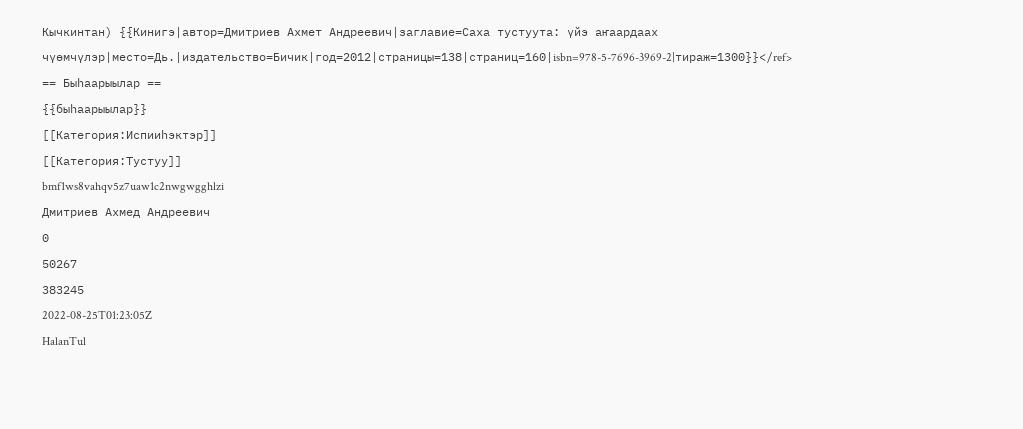Кычкинтан) {{Кинигэ|автор=Дмитриев Ахмет Андреевич|заглавие=Саха тустуута: үйэ аҥаардаах чүөмчүлэр|место=Дь.|издательство=Бичик|год=2012|страницы=138|страниц=160|isbn=978-5-7696-3969-2|тираж=1300}}</ref>
== Быһаарыылар ==
{{быһаарыылар}}
[[Категория:Испииһэктэр]]
[[Категория:Тустуу]]
bmf1ws8vahqv5z7uaw1c2nwgwgghlzi
Дмитриев Ахмед Андреевич
0
50267
383245
2022-08-25T01:23:05Z
HalanTul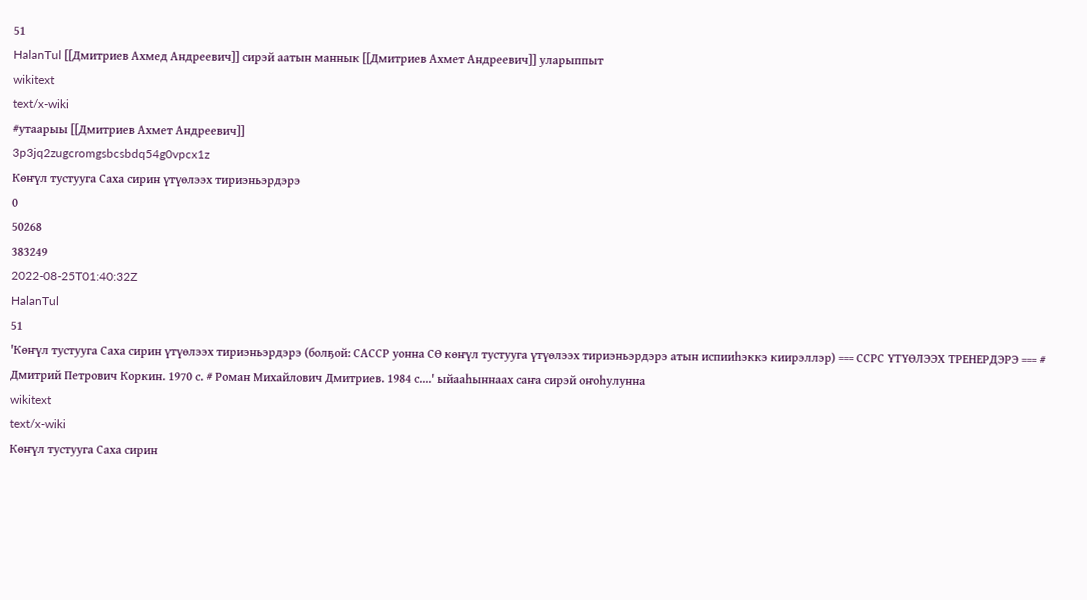51
HalanTul [[Дмитриев Ахмед Андреевич]] сирэй аатын маннык [[Дмитриев Ахмет Андреевич]] уларыппыт
wikitext
text/x-wiki
#утаарыы [[Дмитриев Ахмет Андреевич]]
3p3jq2zugcromgsbcsbdq54g0vpcx1z
Көҥүл тустууга Саха сирин үтүөлээх тириэньэрдэрэ
0
50268
383249
2022-08-25T01:40:32Z
HalanTul
51
'Көҥүл тустууга Саха сирин үтүөлээх тириэньэрдэрэ (болҕой: САССР уонна СӨ көҥүл тустууга үтүөлээх тириэньэрдэрэ атын испииһэккэ киирэллэр) === ССРС ҮТҮӨЛЭЭХ ТРЕНЕРДЭРЭ === # Дмитрий Петрович Коркин. 1970 с. # Роман Михайлович Дмитриев. 1984 с....' ыйааһыннаах саҥа сирэй оҥоһулунна
wikitext
text/x-wiki
Көҥүл тустууга Саха сирин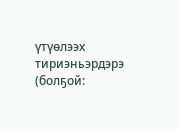үтүөлээх тириэньэрдэрэ (болҕой: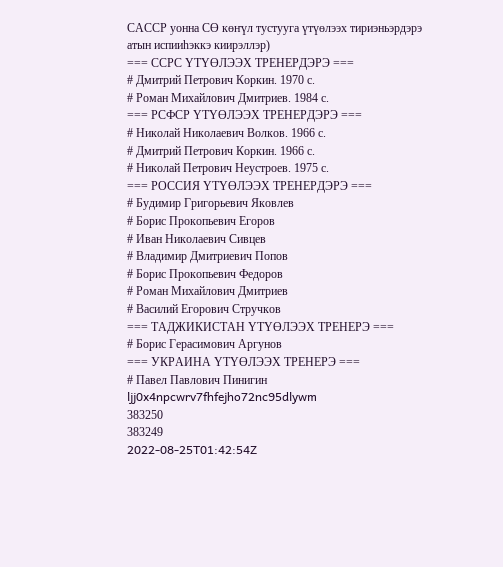САССР уонна СӨ көҥүл тустууга үтүөлээх тириэньэрдэрэ атын испииһэккэ киирэллэр)
=== ССРС ҮТҮӨЛЭЭХ ТРЕНЕРДЭРЭ ===
# Дмитрий Петрович Коркин. 1970 с.
# Роман Михайлович Дмитриев. 1984 с.
=== РСФСР ҮТҮӨЛЭЭХ ТРЕНЕРДЭРЭ ===
# Николай Николаевич Волков. 1966 с.
# Дмитрий Петрович Коркин. 1966 с.
# Николай Петрович Неустроев. 1975 с.
=== РОССИЯ ҮТҮӨЛЭЭХ ТРЕНЕРДЭРЭ ===
# Будимир Григорьевич Яковлев
# Борис Прокопьевич Егоров
# Иван Николаевич Сивцев
# Владимир Дмитриевич Попов
# Борис Прокопьевич Федоров
# Роман Михайлович Дмитриев
# Василий Егорович Стручков
=== ТАДЖИКИСТАН ҮТҮӨЛЭЭХ ТРЕНЕРЭ ===
# Борис Герасимович Аргунов
=== УКРАИНА ҮТҮӨЛЭЭХ ТРЕНЕРЭ ===
# Павел Павлович Пинигин
ljj0x4npcwrv7fhfejho72nc95dlywm
383250
383249
2022-08-25T01:42:54Z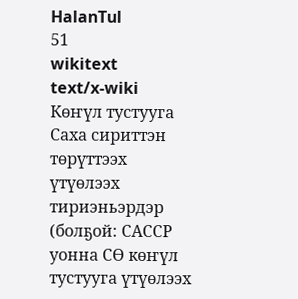HalanTul
51
wikitext
text/x-wiki
Көҥүл тустууга Саха сириттэн төрүттээх үтүөлээх тириэньэрдэр (болҕой: САССР уонна СӨ көҥүл тустууга үтүөлээх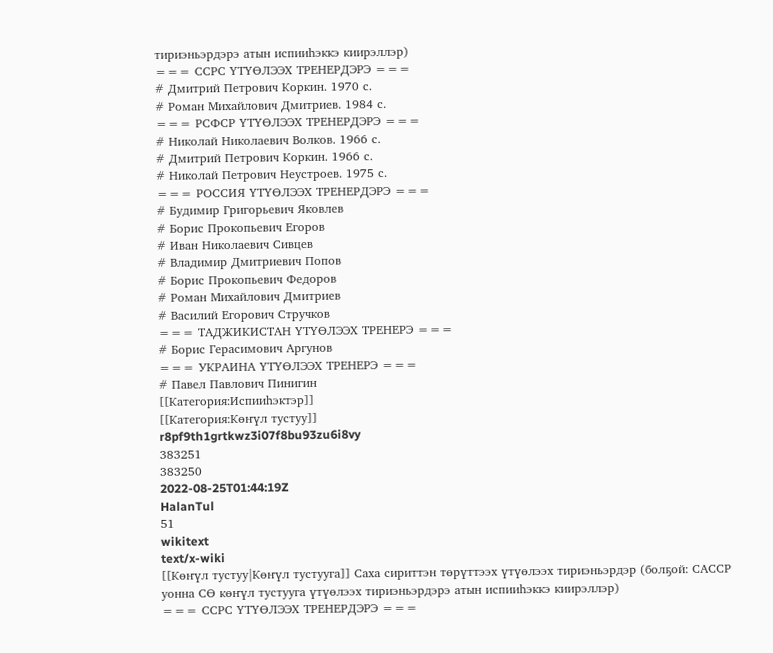тириэньэрдэрэ атын испииһэккэ киирэллэр)
=== ССРС ҮТҮӨЛЭЭХ ТРЕНЕРДЭРЭ ===
# Дмитрий Петрович Коркин. 1970 с.
# Роман Михайлович Дмитриев. 1984 с.
=== РСФСР ҮТҮӨЛЭЭХ ТРЕНЕРДЭРЭ ===
# Николай Николаевич Волков. 1966 с.
# Дмитрий Петрович Коркин. 1966 с.
# Николай Петрович Неустроев. 1975 с.
=== РОССИЯ ҮТҮӨЛЭЭХ ТРЕНЕРДЭРЭ ===
# Будимир Григорьевич Яковлев
# Борис Прокопьевич Егоров
# Иван Николаевич Сивцев
# Владимир Дмитриевич Попов
# Борис Прокопьевич Федоров
# Роман Михайлович Дмитриев
# Василий Егорович Стручков
=== ТАДЖИКИСТАН ҮТҮӨЛЭЭХ ТРЕНЕРЭ ===
# Борис Герасимович Аргунов
=== УКРАИНА ҮТҮӨЛЭЭХ ТРЕНЕРЭ ===
# Павел Павлович Пинигин
[[Категория:Испииһэктэр]]
[[Категория:Көҥүл тустуу]]
r8pf9th1grtkwz3i07f8bu93zu6i8vy
383251
383250
2022-08-25T01:44:19Z
HalanTul
51
wikitext
text/x-wiki
[[Көҥүл тустуу|Көҥүл тустууга]] Саха сириттэн төрүттээх үтүөлээх тириэньэрдэр (болҕой: САССР уонна СӨ көҥүл тустууга үтүөлээх тириэньэрдэрэ атын испииһэккэ киирэллэр)
=== ССРС ҮТҮӨЛЭЭХ ТРЕНЕРДЭРЭ ===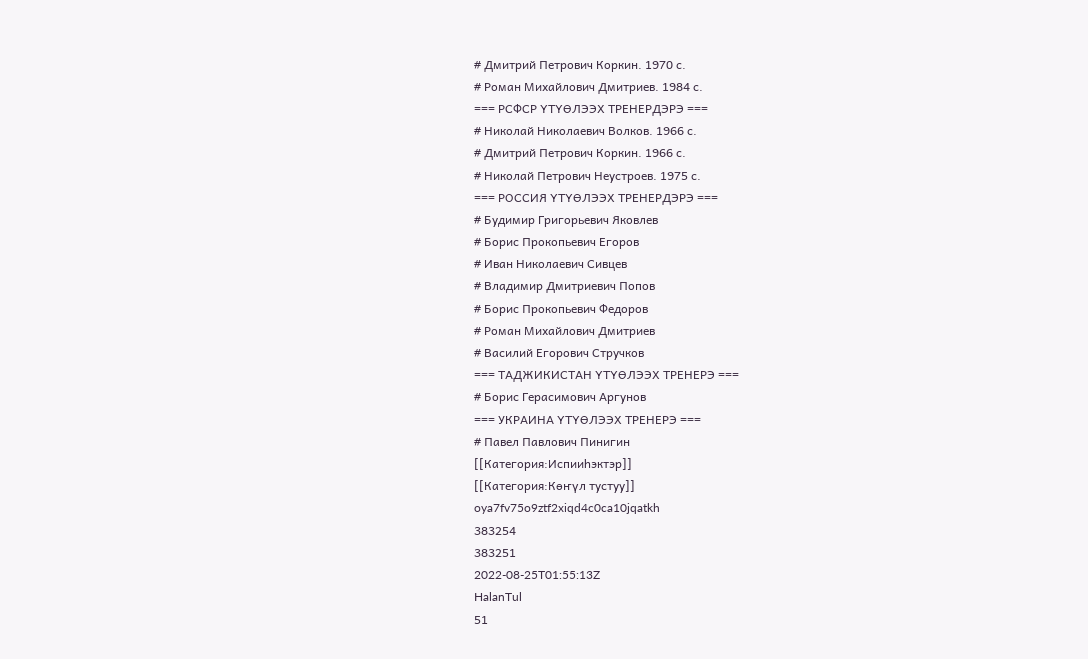# Дмитрий Петрович Коркин. 1970 с.
# Роман Михайлович Дмитриев. 1984 с.
=== РСФСР ҮТҮӨЛЭЭХ ТРЕНЕРДЭРЭ ===
# Николай Николаевич Волков. 1966 с.
# Дмитрий Петрович Коркин. 1966 с.
# Николай Петрович Неустроев. 1975 с.
=== РОССИЯ ҮТҮӨЛЭЭХ ТРЕНЕРДЭРЭ ===
# Будимир Григорьевич Яковлев
# Борис Прокопьевич Егоров
# Иван Николаевич Сивцев
# Владимир Дмитриевич Попов
# Борис Прокопьевич Федоров
# Роман Михайлович Дмитриев
# Василий Егорович Стручков
=== ТАДЖИКИСТАН ҮТҮӨЛЭЭХ ТРЕНЕРЭ ===
# Борис Герасимович Аргунов
=== УКРАИНА ҮТҮӨЛЭЭХ ТРЕНЕРЭ ===
# Павел Павлович Пинигин
[[Категория:Испииһэктэр]]
[[Категория:Көҥүл тустуу]]
oya7fv75o9ztf2xiqd4c0ca10jqatkh
383254
383251
2022-08-25T01:55:13Z
HalanTul
51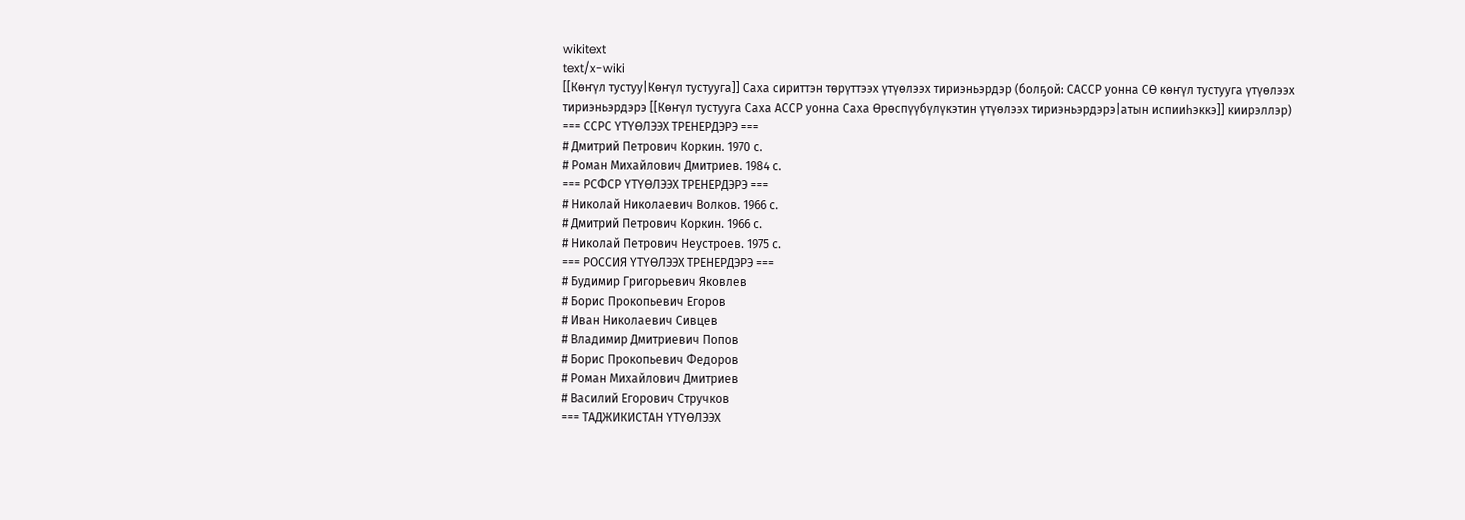wikitext
text/x-wiki
[[Көҥүл тустуу|Көҥүл тустууга]] Саха сириттэн төрүттээх үтүөлээх тириэньэрдэр (болҕой: САССР уонна СӨ көҥүл тустууга үтүөлээх тириэньэрдэрэ [[Көҥүл тустууга Саха АССР уонна Саха Өрөспүүбүлүкэтин үтүөлээх тириэньэрдэрэ|атын испииһэккэ]] киирэллэр)
=== ССРС ҮТҮӨЛЭЭХ ТРЕНЕРДЭРЭ ===
# Дмитрий Петрович Коркин. 1970 с.
# Роман Михайлович Дмитриев. 1984 с.
=== РСФСР ҮТҮӨЛЭЭХ ТРЕНЕРДЭРЭ ===
# Николай Николаевич Волков. 1966 с.
# Дмитрий Петрович Коркин. 1966 с.
# Николай Петрович Неустроев. 1975 с.
=== РОССИЯ ҮТҮӨЛЭЭХ ТРЕНЕРДЭРЭ ===
# Будимир Григорьевич Яковлев
# Борис Прокопьевич Егоров
# Иван Николаевич Сивцев
# Владимир Дмитриевич Попов
# Борис Прокопьевич Федоров
# Роман Михайлович Дмитриев
# Василий Егорович Стручков
=== ТАДЖИКИСТАН ҮТҮӨЛЭЭХ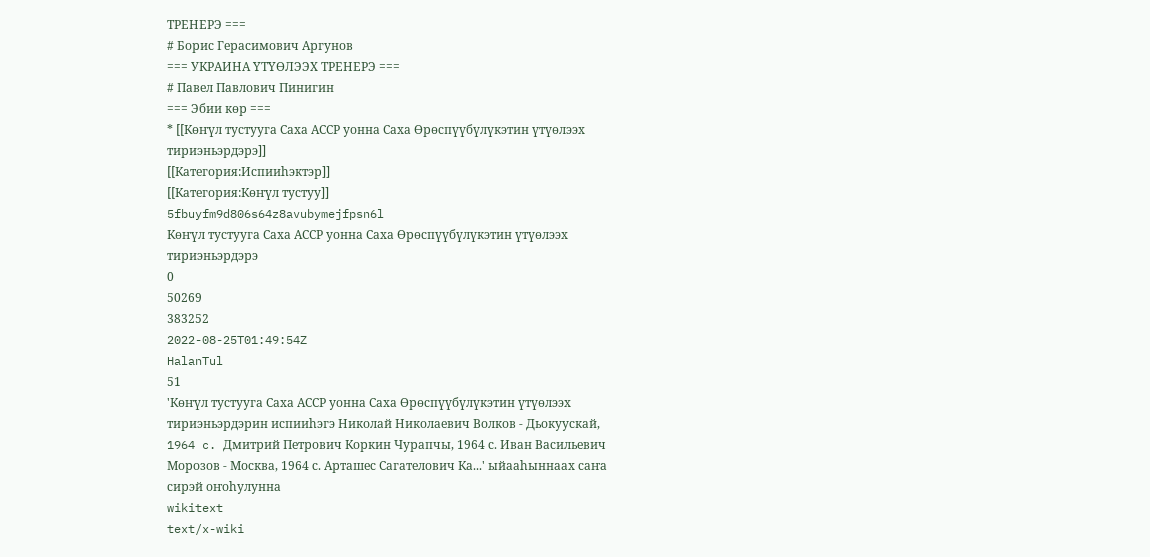ТРЕНЕРЭ ===
# Борис Герасимович Аргунов
=== УКРАИНА ҮТҮӨЛЭЭХ ТРЕНЕРЭ ===
# Павел Павлович Пинигин
=== Эбии көр ===
* [[Көҥүл тустууга Саха АССР уонна Саха Өрөспүүбүлүкэтин үтүөлээх тириэньэрдэрэ]]
[[Категория:Испииһэктэр]]
[[Категория:Көҥүл тустуу]]
5fbuyfm9d806s64z8avubymejfpsn6l
Көҥүл тустууга Саха АССР уонна Саха Өрөспүүбүлүкэтин үтүөлээх тириэньэрдэрэ
0
50269
383252
2022-08-25T01:49:54Z
HalanTul
51
'Көҥүл тустууга Саха АССР уонна Саха Өрөспүүбүлүкэтин үтүөлээх тириэньэрдэрин испииһэгэ Николай Николаевич Волков - Дьокуускай, 1964 c. Дмитрий Петрович Коркин Чурапчы, 1964 с. Иван Васильевич Морозов - Москва, 1964 с. Арташес Сагателович Ка...' ыйааһыннаах саҥа сирэй оҥоһулунна
wikitext
text/x-wiki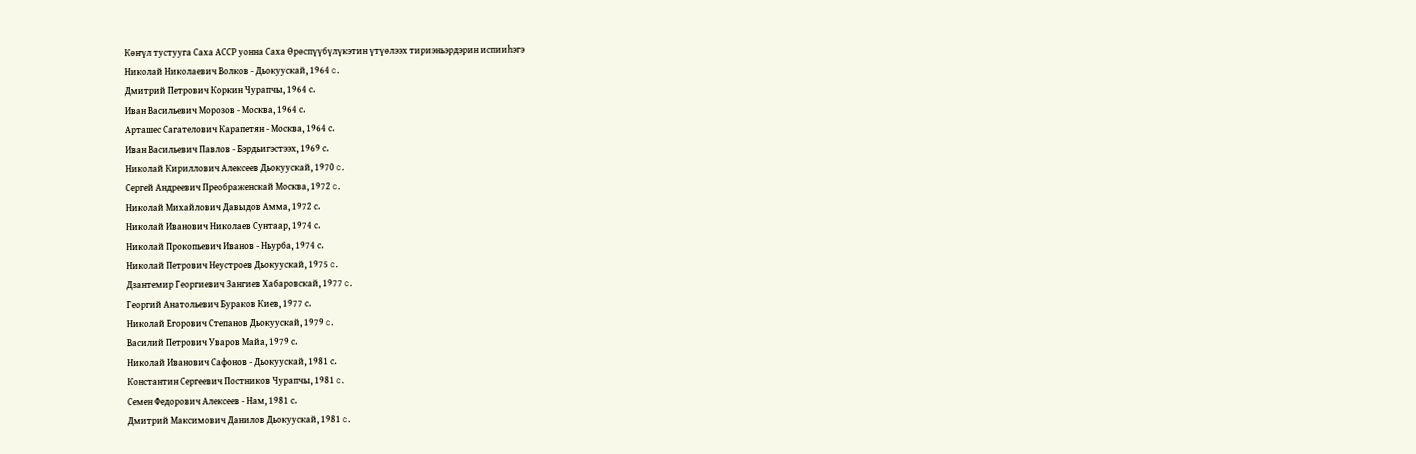Көҥүл тустууга Саха АССР уонна Саха Өрөспүүбүлүкэтин үтүөлээх тириэньэрдэрин испииһэгэ
Николай Николаевич Волков - Дьокуускай, 1964 c.
Дмитрий Петрович Коркин Чурапчы, 1964 с.
Иван Васильевич Морозов - Москва, 1964 с.
Арташес Сагателович Карапетян - Москва, 1964 с.
Иван Васильевич Павлов - Бэрдьигэстээх, 1969 с.
Николай Кириллович Алексеев Дьокуускай, 1970 c.
Сергей Андреевич Преображенскай Москва, 1972 c.
Николай Михайлович Давыдов Амма, 1972 с.
Николай Иванович Николаев Сунтаар, 1974 с.
Николай Прокопьевич Иванов - Ньурба, 1974 с.
Николай Петрович Неустроев Дьокуускай, 1975 c.
Дзантемир Георгиевич Зангиев Хабаровскай, 1977 c.
Георгий Анатольевич Бураков Киев, 1977 с.
Николай Егорович Степанов Дьокуускай, 1979 c.
Василий Петрович Уваров Майа, 1979 с.
Николай Иванович Сафонов - Дьокуускай, 1981 с.
Константин Сергеевич Постников Чурапчы, 1981 c.
Семен Федорович Алексеев - Нам, 1981 с.
Дмитрий Максимович Данилов Дьокуускай, 1981 c.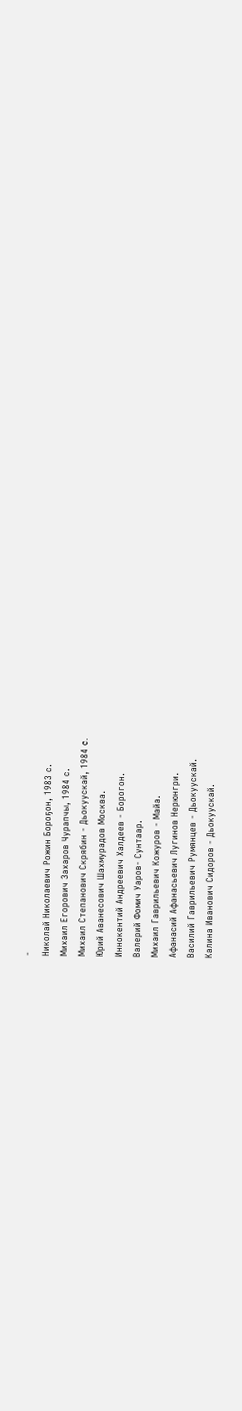-
Николай Николаевич Рожин Бороҕон, 1983 с.
Михаил Егорович Захаров Чурапчы, 1984 с.
Михаил Степанович Скрябин - Дьокуускай, 1984 c.
Юрий Аванесович Шахмурадов Москва.
Иннокентий Андреевич Халдеев - Борогон.
Валерий Фомич Уаров- Сунтаар.
Михаил Гаврильевич Кожуров - Майа.
Афанасий Афанасьевич Лугинов Нерюнгри.
Василий Гаврильевич Румянцев - Дьокуускай.
Калина Иванович Сидоров - Дьокуускай.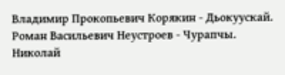Владимир Прокопьевич Корякин - Дьокуускай.
Роман Васильевич Неустроев - Чурапчы.
Николай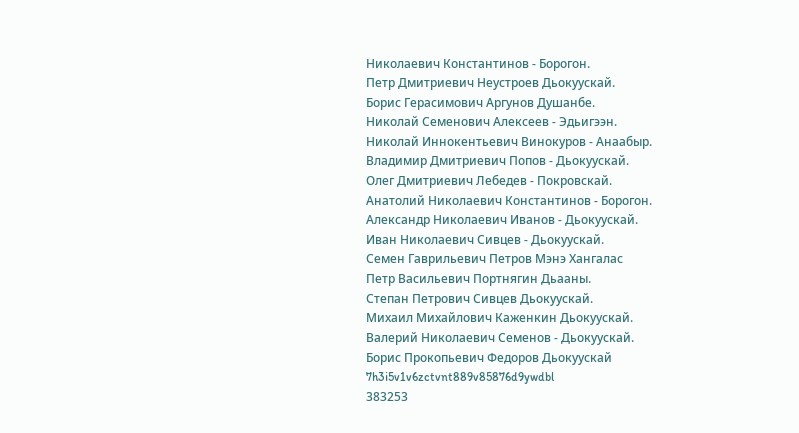Николаевич Константинов - Борогон.
Петр Дмитриевич Неустроев Дьокуускай.
Борис Герасимович Аргунов Душанбе.
Николай Семенович Алексеев - Эдьигээн.
Николай Иннокентьевич Винокуров - Анаабыр.
Владимир Дмитриевич Попов - Дьокуускай.
Олег Дмитриевич Лебедев - Покровскай.
Анатолий Николаевич Константинов - Борогон.
Александр Николаевич Иванов - Дьокуускай.
Иван Николаевич Сивцев - Дьокуускай.
Семен Гаврильевич Петров Мэнэ Хангалас
Петр Васильевич Портнягин Дьааны.
Степан Петрович Сивцев Дьокуускай.
Михаил Михайлович Каженкин Дьокуускай.
Валерий Николаевич Семенов - Дьокуускай.
Борис Прокопьевич Федоров Дьокуускай
7h3i5v1v6zctvnt889v85876d9ywdbl
383253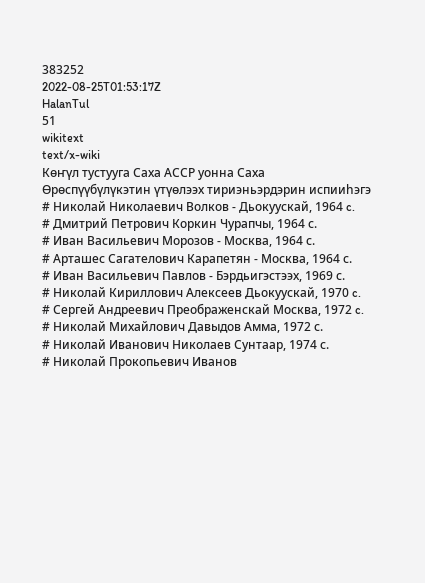383252
2022-08-25T01:53:17Z
HalanTul
51
wikitext
text/x-wiki
Көҥүл тустууга Саха АССР уонна Саха Өрөспүүбүлүкэтин үтүөлээх тириэньэрдэрин испииһэгэ
# Николай Николаевич Волков - Дьокуускай, 1964 c.
# Дмитрий Петрович Коркин Чурапчы, 1964 с.
# Иван Васильевич Морозов - Москва, 1964 с.
# Арташес Сагателович Карапетян - Москва, 1964 с.
# Иван Васильевич Павлов - Бэрдьигэстээх, 1969 с.
# Николай Кириллович Алексеев Дьокуускай, 1970 c.
# Сергей Андреевич Преображенскай Москва, 1972 c.
# Николай Михайлович Давыдов Амма, 1972 с.
# Николай Иванович Николаев Сунтаар, 1974 с.
# Николай Прокопьевич Иванов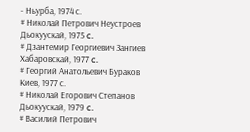- Ньурба, 1974 с.
# Николай Петрович Неустроев Дьокуускай, 1975 c.
# Дзантемир Георгиевич Зангиев Хабаровскай, 1977 c.
# Георгий Анатольевич Бураков Киев, 1977 с.
# Николай Егорович Степанов Дьокуускай, 1979 c.
# Василий Петрович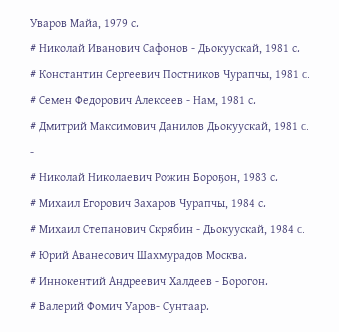Уваров Майа, 1979 с.
# Николай Иванович Сафонов - Дьокуускай, 1981 с.
# Константин Сергеевич Постников Чурапчы, 1981 c.
# Семен Федорович Алексеев - Нам, 1981 с.
# Дмитрий Максимович Данилов Дьокуускай, 1981 c. -
# Николай Николаевич Рожин Бороҕон, 1983 с.
# Михаил Егорович Захаров Чурапчы, 1984 с.
# Михаил Степанович Скрябин - Дьокуускай, 1984 c.
# Юрий Аванесович Шахмурадов Москва.
# Иннокентий Андреевич Халдеев - Борогон.
# Валерий Фомич Уаров- Сунтаар.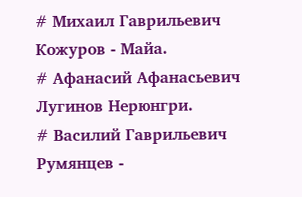# Михаил Гаврильевич Кожуров - Майа.
# Афанасий Афанасьевич Лугинов Нерюнгри.
# Василий Гаврильевич Румянцев -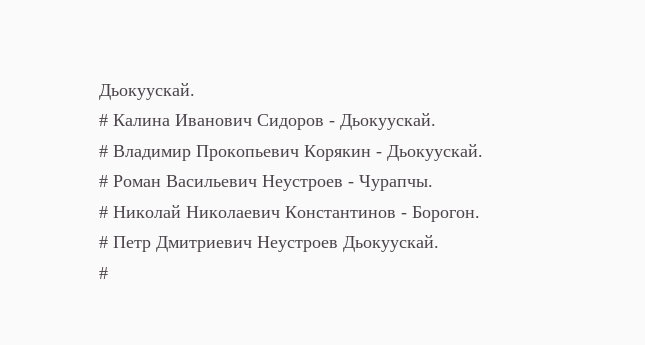Дьокуускай.
# Калина Иванович Сидоров - Дьокуускай.
# Владимир Прокопьевич Корякин - Дьокуускай.
# Роман Васильевич Неустроев - Чурапчы.
# Николай Николаевич Константинов - Борогон.
# Петр Дмитриевич Неустроев Дьокуускай.
#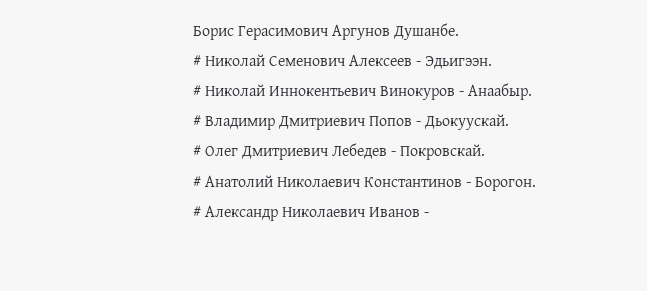Борис Герасимович Аргунов Душанбе.
# Николай Семенович Алексеев - Эдьигээн.
# Николай Иннокентьевич Винокуров - Анаабыр.
# Владимир Дмитриевич Попов - Дьокуускай.
# Олег Дмитриевич Лебедев - Покровскай.
# Анатолий Николаевич Константинов - Борогон.
# Александр Николаевич Иванов -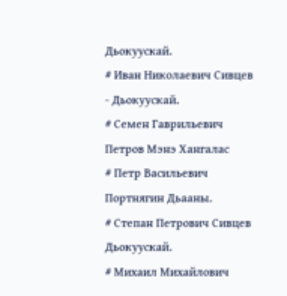Дьокуускай.
# Иван Николаевич Сивцев - Дьокуускай.
# Семен Гаврильевич Петров Мэнэ Хангалас
# Петр Васильевич Портнягин Дьааны.
# Степан Петрович Сивцев Дьокуускай.
# Михаил Михайлович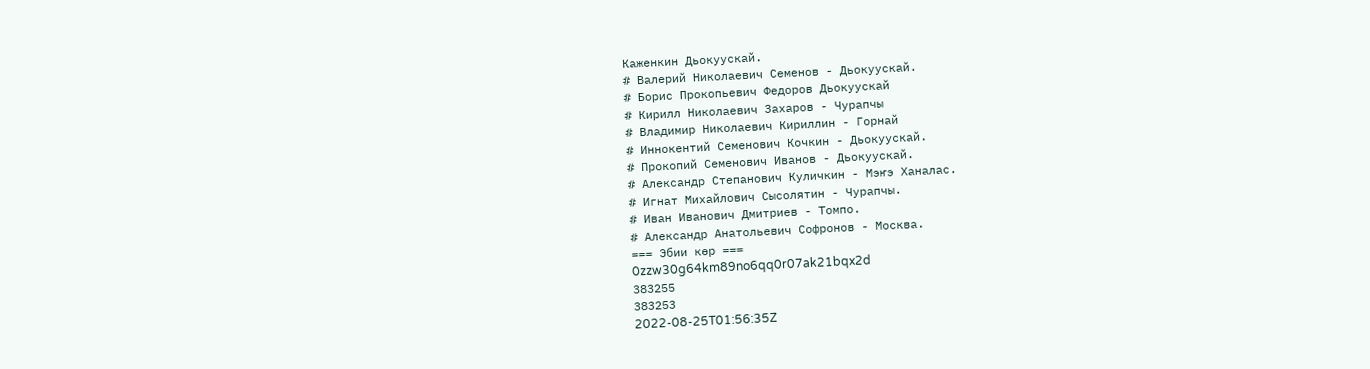Каженкин Дьокуускай.
# Валерий Николаевич Семенов - Дьокуускай.
# Борис Прокопьевич Федоров Дьокуускай
# Кирилл Николаевич Захаров - Чурапчы
# Владимир Николаевич Кириллин - Горнай
# Иннокентий Семенович Кочкин - Дьокуускай.
# Прокопий Семенович Иванов - Дьокуускай.
# Александр Степанович Куличкин - Мэҥэ Ханалас.
# Игнат Михайлович Сысолятин - Чурапчы.
# Иван Иванович Дмитриев - Томпо.
# Александр Анатольевич Софронов - Москва.
=== Эбии көр ===
0zzw30g64km89no6qq0r07ak21bqx2d
383255
383253
2022-08-25T01:56:35Z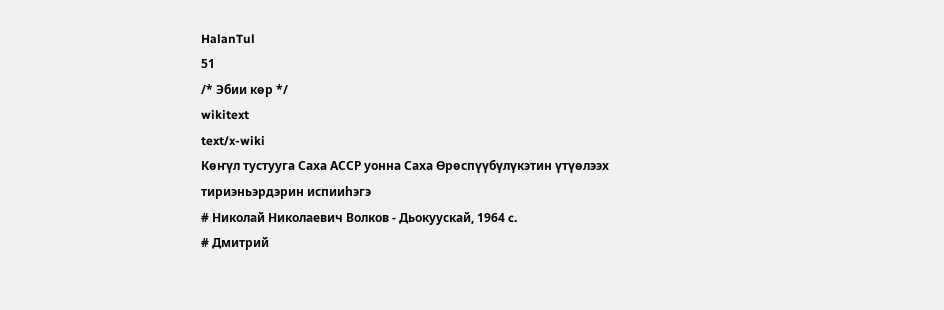HalanTul
51
/* Эбии көр */
wikitext
text/x-wiki
Көҥүл тустууга Саха АССР уонна Саха Өрөспүүбүлүкэтин үтүөлээх тириэньэрдэрин испииһэгэ
# Николай Николаевич Волков - Дьокуускай, 1964 c.
# Дмитрий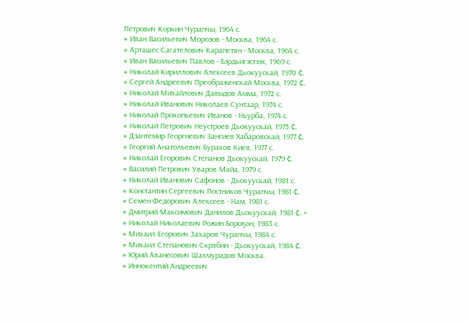Петрович Коркин Чурапчы, 1964 с.
# Иван Васильевич Морозов - Москва, 1964 с.
# Арташес Сагателович Карапетян - Москва, 1964 с.
# Иван Васильевич Павлов - Бэрдьигэстээх, 1969 с.
# Николай Кириллович Алексеев Дьокуускай, 1970 c.
# Сергей Андреевич Преображенскай Москва, 1972 c.
# Николай Михайлович Давыдов Амма, 1972 с.
# Николай Иванович Николаев Сунтаар, 1974 с.
# Николай Прокопьевич Иванов - Ньурба, 1974 с.
# Николай Петрович Неустроев Дьокуускай, 1975 c.
# Дзантемир Георгиевич Зангиев Хабаровскай, 1977 c.
# Георгий Анатольевич Бураков Киев, 1977 с.
# Николай Егорович Степанов Дьокуускай, 1979 c.
# Василий Петрович Уваров Майа, 1979 с.
# Николай Иванович Сафонов - Дьокуускай, 1981 с.
# Константин Сергеевич Постников Чурапчы, 1981 c.
# Семен Федорович Алексеев - Нам, 1981 с.
# Дмитрий Максимович Данилов Дьокуускай, 1981 c. -
# Николай Николаевич Рожин Бороҕон, 1983 с.
# Михаил Егорович Захаров Чурапчы, 1984 с.
# Михаил Степанович Скрябин - Дьокуускай, 1984 c.
# Юрий Аванесович Шахмурадов Москва.
# Иннокентий Андреевич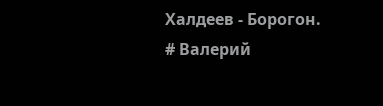Халдеев - Борогон.
# Валерий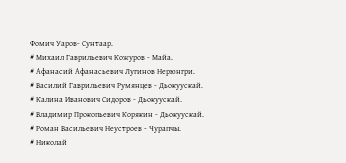Фомич Уаров- Сунтаар.
# Михаил Гаврильевич Кожуров - Майа.
# Афанасий Афанасьевич Лугинов Нерюнгри.
# Василий Гаврильевич Румянцев - Дьокуускай.
# Калина Иванович Сидоров - Дьокуускай.
# Владимир Прокопьевич Корякин - Дьокуускай.
# Роман Васильевич Неустроев - Чурапчы.
# Николай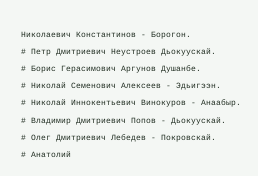Николаевич Константинов - Борогон.
# Петр Дмитриевич Неустроев Дьокуускай.
# Борис Герасимович Аргунов Душанбе.
# Николай Семенович Алексеев - Эдьигээн.
# Николай Иннокентьевич Винокуров - Анаабыр.
# Владимир Дмитриевич Попов - Дьокуускай.
# Олег Дмитриевич Лебедев - Покровскай.
# Анатолий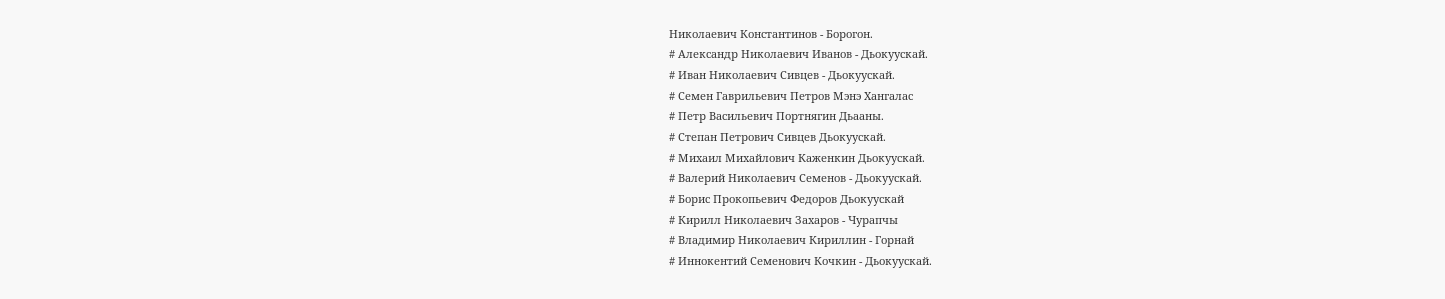Николаевич Константинов - Борогон.
# Александр Николаевич Иванов - Дьокуускай.
# Иван Николаевич Сивцев - Дьокуускай.
# Семен Гаврильевич Петров Мэнэ Хангалас
# Петр Васильевич Портнягин Дьааны.
# Степан Петрович Сивцев Дьокуускай.
# Михаил Михайлович Каженкин Дьокуускай.
# Валерий Николаевич Семенов - Дьокуускай.
# Борис Прокопьевич Федоров Дьокуускай
# Кирилл Николаевич Захаров - Чурапчы
# Владимир Николаевич Кириллин - Горнай
# Иннокентий Семенович Кочкин - Дьокуускай.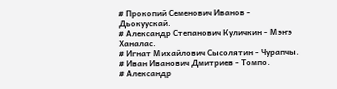# Прокопий Семенович Иванов - Дьокуускай.
# Александр Степанович Куличкин - Мэҥэ Ханалас.
# Игнат Михайлович Сысолятин - Чурапчы.
# Иван Иванович Дмитриев - Томпо.
# Александр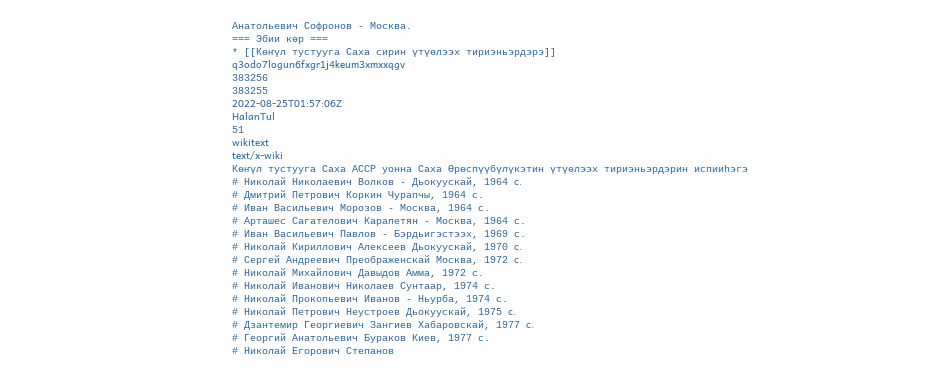Анатольевич Софронов - Москва.
=== Эбии көр ===
* [[Көҥүл тустууга Саха сирин үтүөлээх тириэньэрдэрэ]]
q3odo7logun6fxgr1j4keum3xmxxqgv
383256
383255
2022-08-25T01:57:06Z
HalanTul
51
wikitext
text/x-wiki
Көҥүл тустууга Саха АССР уонна Саха Өрөспүүбүлүкэтин үтүөлээх тириэньэрдэрин испииһэгэ
# Николай Николаевич Волков - Дьокуускай, 1964 c.
# Дмитрий Петрович Коркин Чурапчы, 1964 с.
# Иван Васильевич Морозов - Москва, 1964 с.
# Арташес Сагателович Карапетян - Москва, 1964 с.
# Иван Васильевич Павлов - Бэрдьигэстээх, 1969 с.
# Николай Кириллович Алексеев Дьокуускай, 1970 c.
# Сергей Андреевич Преображенскай Москва, 1972 c.
# Николай Михайлович Давыдов Амма, 1972 с.
# Николай Иванович Николаев Сунтаар, 1974 с.
# Николай Прокопьевич Иванов - Ньурба, 1974 с.
# Николай Петрович Неустроев Дьокуускай, 1975 c.
# Дзантемир Георгиевич Зангиев Хабаровскай, 1977 c.
# Георгий Анатольевич Бураков Киев, 1977 с.
# Николай Егорович Степанов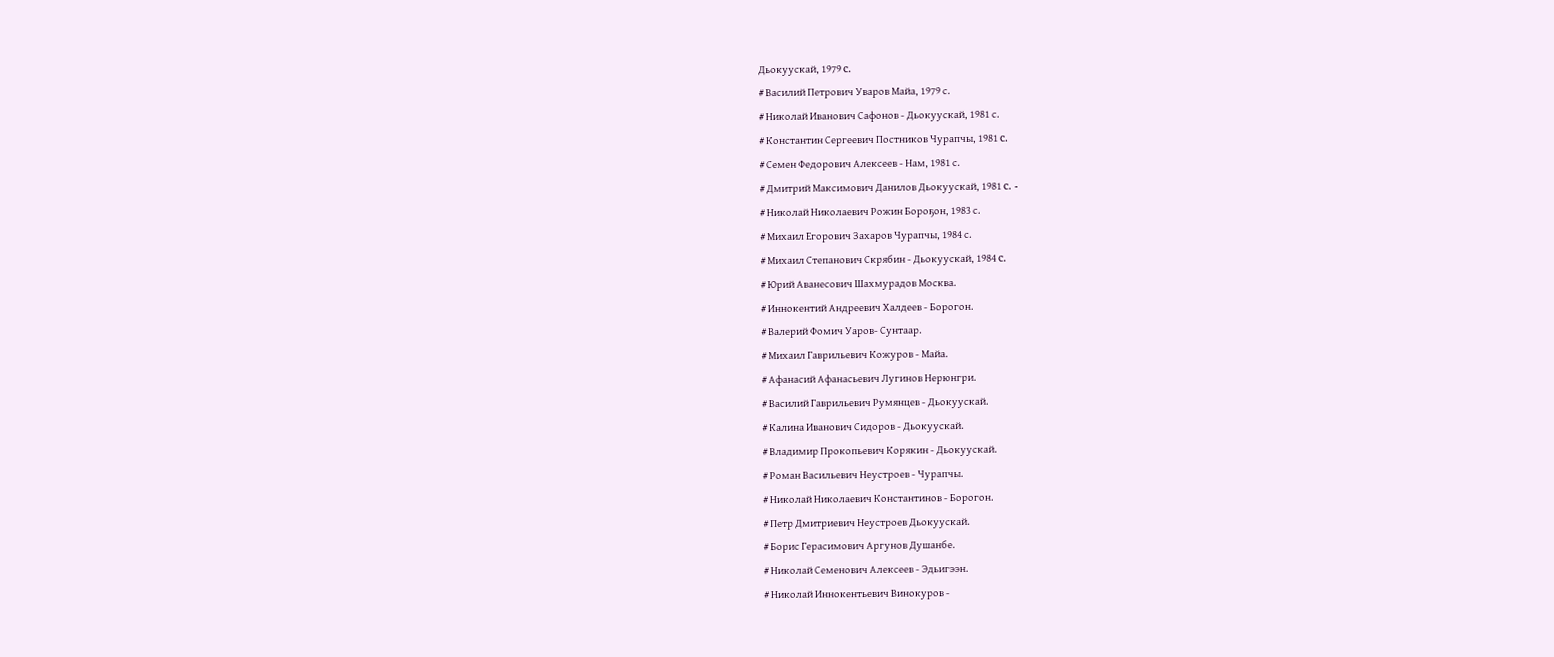Дьокуускай, 1979 c.
# Василий Петрович Уваров Майа, 1979 с.
# Николай Иванович Сафонов - Дьокуускай, 1981 с.
# Константин Сергеевич Постников Чурапчы, 1981 c.
# Семен Федорович Алексеев - Нам, 1981 с.
# Дмитрий Максимович Данилов Дьокуускай, 1981 c. -
# Николай Николаевич Рожин Бороҕон, 1983 с.
# Михаил Егорович Захаров Чурапчы, 1984 с.
# Михаил Степанович Скрябин - Дьокуускай, 1984 c.
# Юрий Аванесович Шахмурадов Москва.
# Иннокентий Андреевич Халдеев - Борогон.
# Валерий Фомич Уаров- Сунтаар.
# Михаил Гаврильевич Кожуров - Майа.
# Афанасий Афанасьевич Лугинов Нерюнгри.
# Василий Гаврильевич Румянцев - Дьокуускай.
# Калина Иванович Сидоров - Дьокуускай.
# Владимир Прокопьевич Корякин - Дьокуускай.
# Роман Васильевич Неустроев - Чурапчы.
# Николай Николаевич Константинов - Борогон.
# Петр Дмитриевич Неустроев Дьокуускай.
# Борис Герасимович Аргунов Душанбе.
# Николай Семенович Алексеев - Эдьигээн.
# Николай Иннокентьевич Винокуров -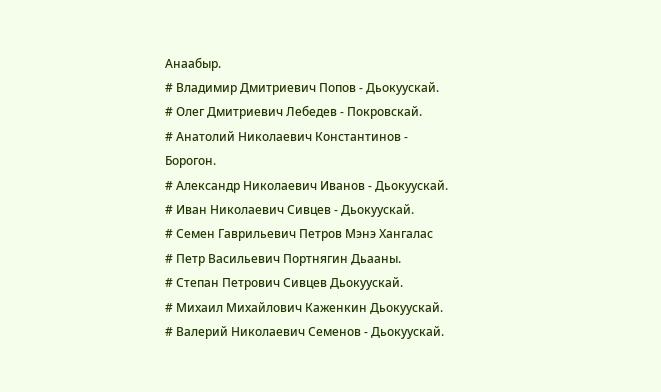Анаабыр.
# Владимир Дмитриевич Попов - Дьокуускай.
# Олег Дмитриевич Лебедев - Покровскай.
# Анатолий Николаевич Константинов - Борогон.
# Александр Николаевич Иванов - Дьокуускай.
# Иван Николаевич Сивцев - Дьокуускай.
# Семен Гаврильевич Петров Мэнэ Хангалас
# Петр Васильевич Портнягин Дьааны.
# Степан Петрович Сивцев Дьокуускай.
# Михаил Михайлович Каженкин Дьокуускай.
# Валерий Николаевич Семенов - Дьокуускай.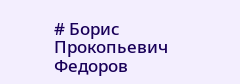# Борис Прокопьевич Федоров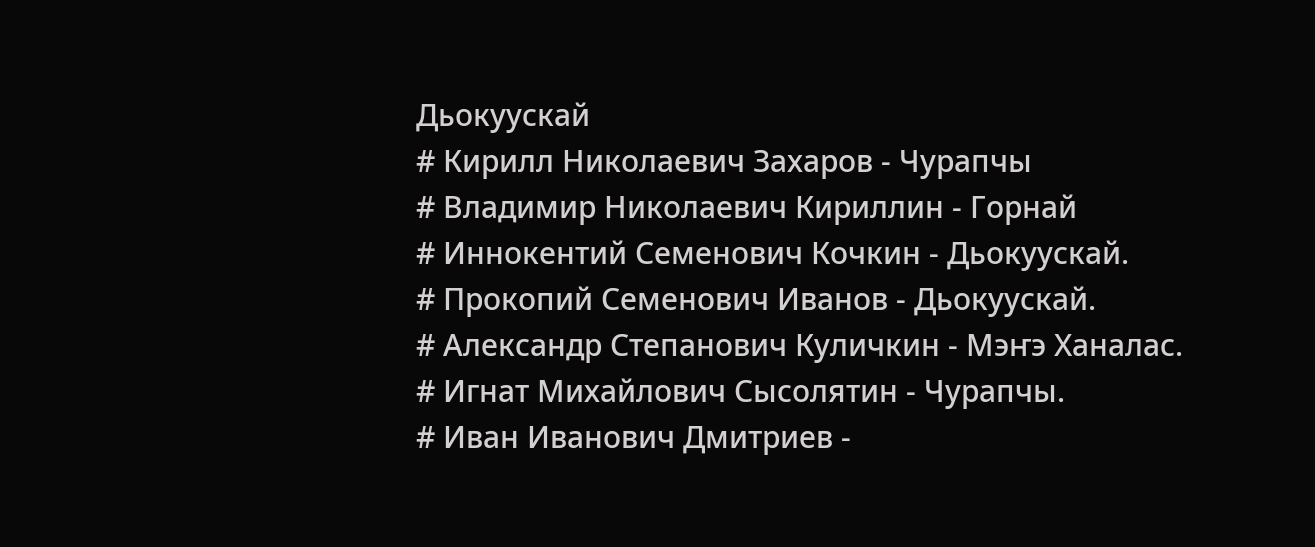Дьокуускай
# Кирилл Николаевич Захаров - Чурапчы
# Владимир Николаевич Кириллин - Горнай
# Иннокентий Семенович Кочкин - Дьокуускай.
# Прокопий Семенович Иванов - Дьокуускай.
# Александр Степанович Куличкин - Мэҥэ Ханалас.
# Игнат Михайлович Сысолятин - Чурапчы.
# Иван Иванович Дмитриев -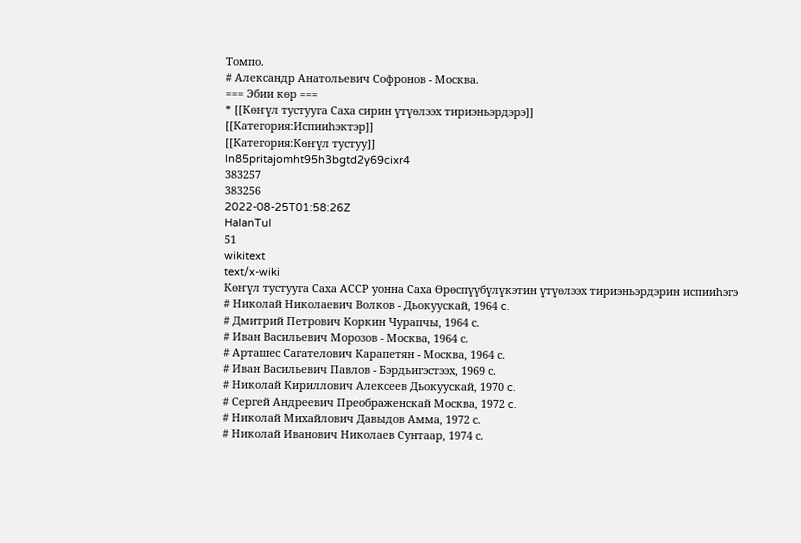Томпо.
# Александр Анатольевич Софронов - Москва.
=== Эбии көр ===
* [[Көҥүл тустууга Саха сирин үтүөлээх тириэньэрдэрэ]]
[[Категория:Испииһэктэр]]
[[Категория:Көҥүл тустуу]]
ln85pritajomht95h3bgtd2y69cixr4
383257
383256
2022-08-25T01:58:26Z
HalanTul
51
wikitext
text/x-wiki
Көҥүл тустууга Саха АССР уонна Саха Өрөспүүбүлүкэтин үтүөлээх тириэньэрдэрин испииһэгэ
# Николай Николаевич Волков - Дьокуускай, 1964 c.
# Дмитрий Петрович Коркин Чурапчы, 1964 с.
# Иван Васильевич Морозов - Москва, 1964 с.
# Арташес Сагателович Карапетян - Москва, 1964 с.
# Иван Васильевич Павлов - Бэрдьигэстээх, 1969 с.
# Николай Кириллович Алексеев Дьокуускай, 1970 c.
# Сергей Андреевич Преображенскай Москва, 1972 c.
# Николай Михайлович Давыдов Амма, 1972 с.
# Николай Иванович Николаев Сунтаар, 1974 с.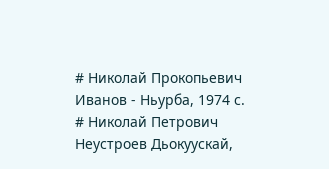# Николай Прокопьевич Иванов - Ньурба, 1974 с.
# Николай Петрович Неустроев Дьокуускай,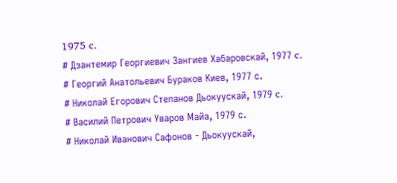1975 c.
# Дзантемир Георгиевич Зангиев Хабаровскай, 1977 c.
# Георгий Анатольевич Бураков Киев, 1977 с.
# Николай Егорович Степанов Дьокуускай, 1979 c.
# Василий Петрович Уваров Майа, 1979 с.
# Николай Иванович Сафонов - Дьокуускай,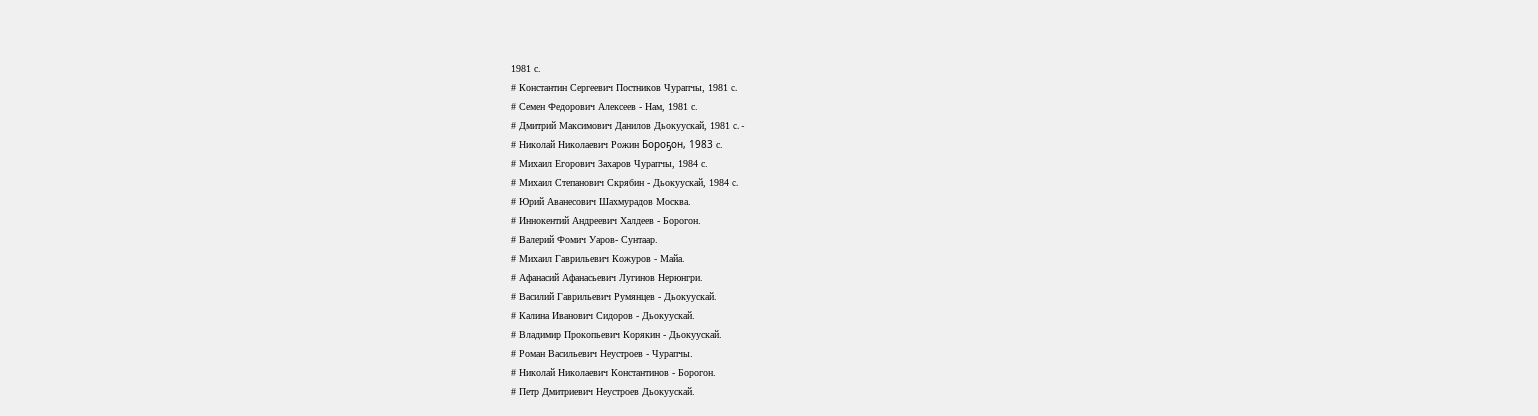1981 с.
# Константин Сергеевич Постников Чурапчы, 1981 c.
# Семен Федорович Алексеев - Нам, 1981 с.
# Дмитрий Максимович Данилов Дьокуускай, 1981 c. -
# Николай Николаевич Рожин Бороҕон, 1983 с.
# Михаил Егорович Захаров Чурапчы, 1984 с.
# Михаил Степанович Скрябин - Дьокуускай, 1984 c.
# Юрий Аванесович Шахмурадов Москва.
# Иннокентий Андреевич Халдеев - Борогон.
# Валерий Фомич Уаров- Сунтаар.
# Михаил Гаврильевич Кожуров - Майа.
# Афанасий Афанасьевич Лугинов Нерюнгри.
# Василий Гаврильевич Румянцев - Дьокуускай.
# Калина Иванович Сидоров - Дьокуускай.
# Владимир Прокопьевич Корякин - Дьокуускай.
# Роман Васильевич Неустроев - Чурапчы.
# Николай Николаевич Константинов - Борогон.
# Петр Дмитриевич Неустроев Дьокуускай.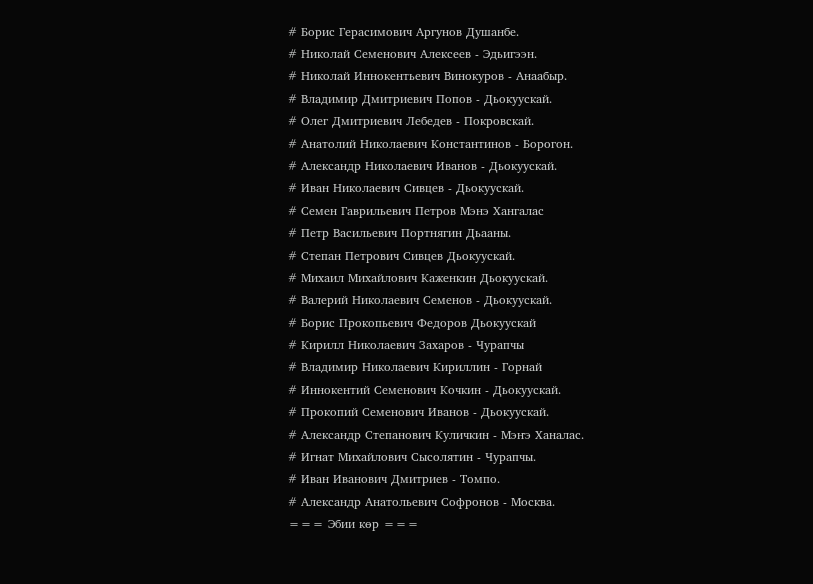# Борис Герасимович Аргунов Душанбе.
# Николай Семенович Алексеев - Эдьигээн.
# Николай Иннокентьевич Винокуров - Анаабыр.
# Владимир Дмитриевич Попов - Дьокуускай.
# Олег Дмитриевич Лебедев - Покровскай.
# Анатолий Николаевич Константинов - Борогон.
# Александр Николаевич Иванов - Дьокуускай.
# Иван Николаевич Сивцев - Дьокуускай.
# Семен Гаврильевич Петров Мэнэ Хангалас
# Петр Васильевич Портнягин Дьааны.
# Степан Петрович Сивцев Дьокуускай.
# Михаил Михайлович Каженкин Дьокуускай.
# Валерий Николаевич Семенов - Дьокуускай.
# Борис Прокопьевич Федоров Дьокуускай
# Кирилл Николаевич Захаров - Чурапчы
# Владимир Николаевич Кириллин - Горнай
# Иннокентий Семенович Кочкин - Дьокуускай.
# Прокопий Семенович Иванов - Дьокуускай.
# Александр Степанович Куличкин - Мэҥэ Ханалас.
# Игнат Михайлович Сысолятин - Чурапчы.
# Иван Иванович Дмитриев - Томпо.
# Александр Анатольевич Софронов - Москва.
=== Эбии көр ===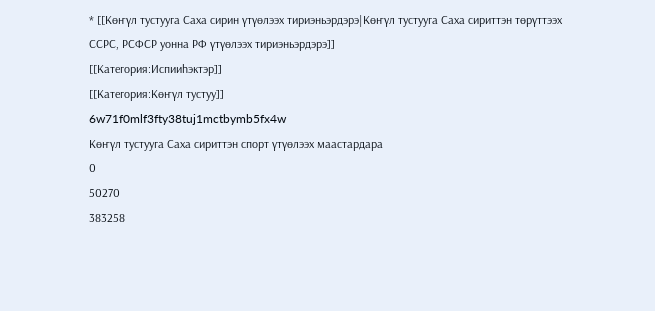* [[Көҥүл тустууга Саха сирин үтүөлээх тириэньэрдэрэ|Көҥүл тустууга Саха сириттэн төрүттээх ССРС, РСФСР уонна РФ үтүөлээх тириэньэрдэрэ]]
[[Категория:Испииһэктэр]]
[[Категория:Көҥүл тустуу]]
6w71f0mlf3fty38tuj1mctbymb5fx4w
Көҥүл тустууга Саха сириттэн спорт үтүөлээх маастардара
0
50270
383258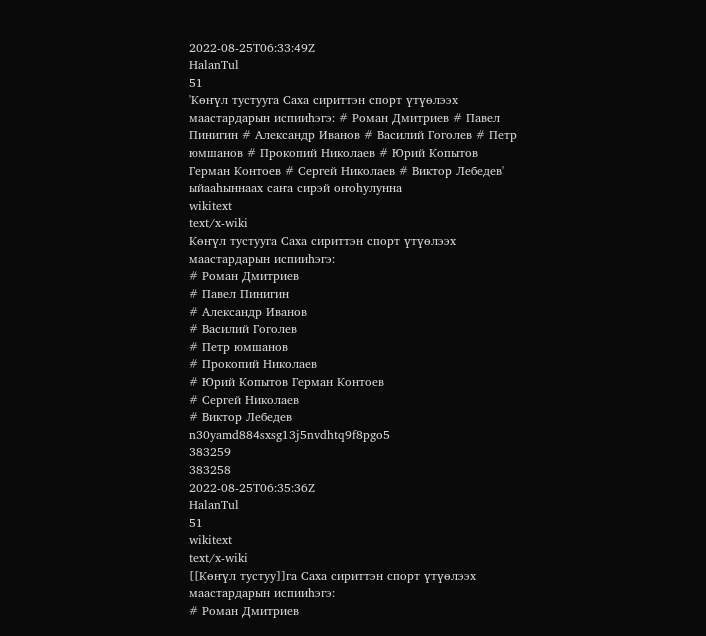2022-08-25T06:33:49Z
HalanTul
51
'Көҥүл тустууга Саха сириттэн спорт үтүөлээх маастардарын испииһэгэ: # Роман Дмитриев # Павел Пинигин # Александр Иванов # Василий Гоголев # Петр юмшанов # Прокопий Николаев # Юрий Копытов Герман Контоев # Сергей Николаев # Виктор Лебедев' ыйааһыннаах саҥа сирэй оҥоһулунна
wikitext
text/x-wiki
Көҥүл тустууга Саха сириттэн спорт үтүөлээх маастардарын испииһэгэ:
# Роман Дмитриев
# Павел Пинигин
# Александр Иванов
# Василий Гоголев
# Петр юмшанов
# Прокопий Николаев
# Юрий Копытов Герман Контоев
# Сергей Николаев
# Виктор Лебедев
n30yamd884sxsg13j5nvdhtq9f8pgo5
383259
383258
2022-08-25T06:35:36Z
HalanTul
51
wikitext
text/x-wiki
[[Көҥүл тустуу]]га Саха сириттэн спорт үтүөлээх маастардарын испииһэгэ:
# Роман Дмитриев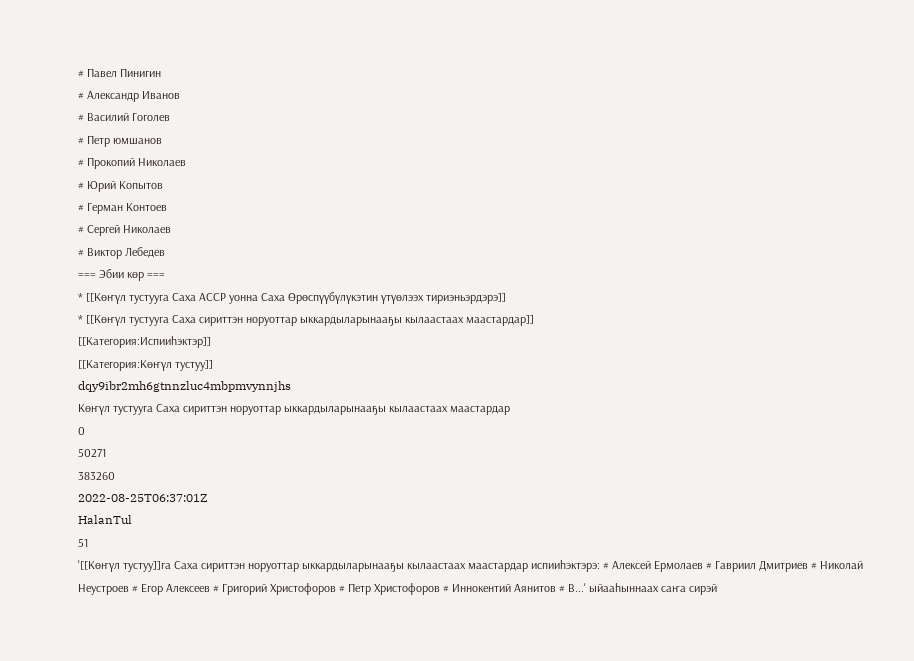# Павел Пинигин
# Александр Иванов
# Василий Гоголев
# Петр юмшанов
# Прокопий Николаев
# Юрий Копытов
# Герман Контоев
# Сергей Николаев
# Виктор Лебедев
=== Эбии көр ===
* [[Көҥүл тустууга Саха АССР уонна Саха Өрөспүүбүлүкэтин үтүөлээх тириэньэрдэрэ]]
* [[Көҥүл тустууга Саха сириттэн норуоттар ыккардыларынааҕы кылаастаах маастардар]]
[[Категория:Испииһэктэр]]
[[Категория:Көҥүл тустуу]]
dqy9ibr2mh6gtnnzluc4mbpmvynnjhs
Көҥүл тустууга Саха сириттэн норуоттар ыккардыларынааҕы кылаастаах маастардар
0
50271
383260
2022-08-25T06:37:01Z
HalanTul
51
'[[Көҥүл тустуу]]га Саха сириттэн норуоттар ыккардыларынааҕы кылаастаах маастардар испииһэктэрэ: # Алексей Ермолаев # Гавриил Дмитриев # Николай Неустроев # Егор Алексеев # Григорий Христофоров # Петр Христофоров # Иннокентий Аянитов # В...' ыйааһыннаах саҥа сирэй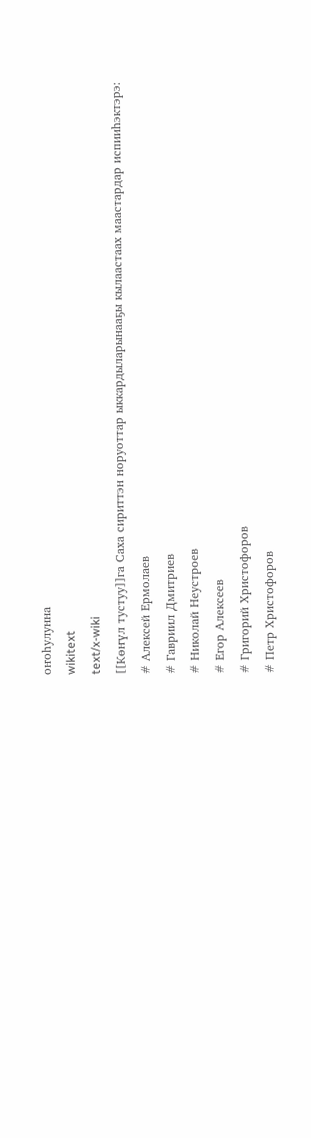оҥоһулунна
wikitext
text/x-wiki
[[Көҥүл тустуу]]га Саха сириттэн норуоттар ыккардыларынааҕы кылаастаах маастардар испииһэктэрэ:
# Алексей Ермолаев
# Гавриил Дмитриев
# Николай Неустроев
# Егор Алексеев
# Григорий Христофоров
# Петр Христофоров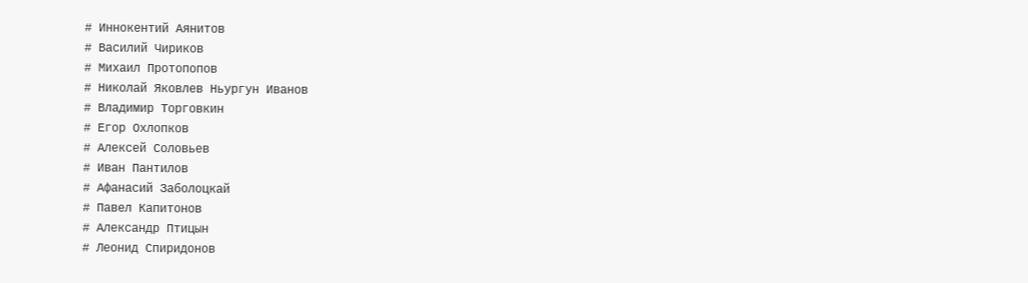# Иннокентий Аянитов
# Василий Чириков
# Михаил Протопопов
# Николай Яковлев Ньургун Иванов
# Владимир Торговкин
# Егор Охлопков
# Алексей Соловьев
# Иван Пантилов
# Афанасий Заболоцкай
# Павел Капитонов
# Александр Птицын
# Леонид Спиридонов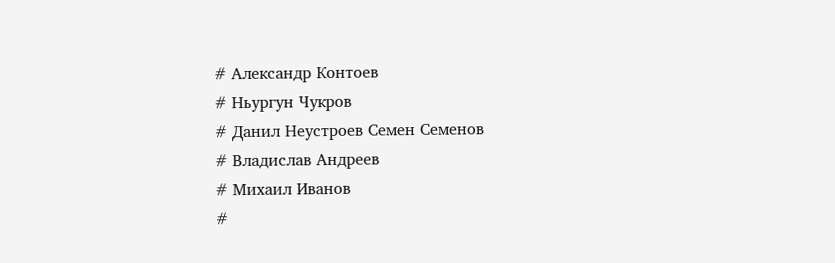# Александр Контоев
# Ньургун Чукров
# Данил Неустроев Семен Семенов
# Владислав Андреев
# Михаил Иванов
#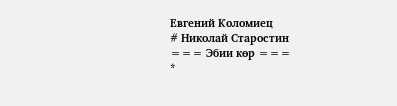Евгений Коломиец
# Николай Старостин
=== Эбии көр ===
*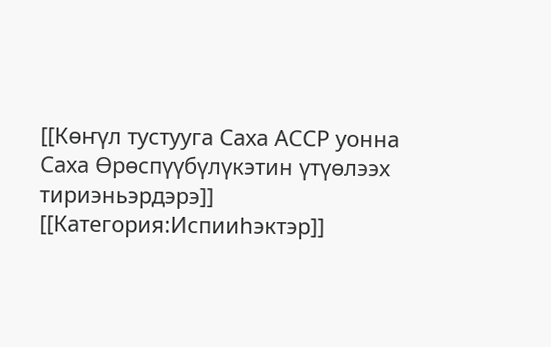[[Көҥүл тустууга Саха АССР уонна Саха Өрөспүүбүлүкэтин үтүөлээх тириэньэрдэрэ]]
[[Категория:Испииһэктэр]]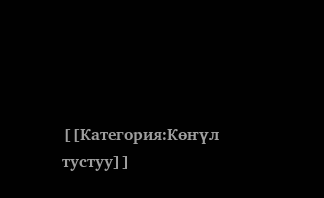[[Категория:Көҥүл тустуу]]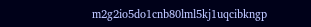m2g2io5do1cnb80lml5kj1uqcibkngp